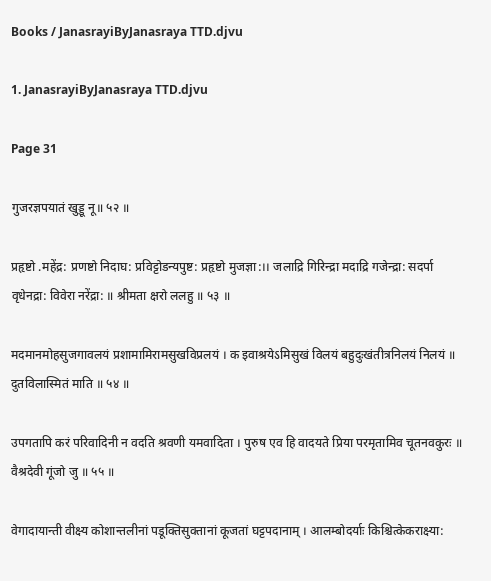Books / JanasrayiByJanasraya TTD.djvu

1. JanasrayiByJanasraya TTD.djvu

Page 31

गुजरज्ञपयातं खुड्डू नू॥ ५२ ॥

प्रहृष्टो .महेंद्र: प्रणष्टो निदाघ: प्रविट्टोडन्यपुष्ट: प्रहृष्टो मुजज्ञा:।। जलाद्रि गिरिन्द्रा मदाद्रि गजेन्द्रा: सदर्पा वृधेनद्रा: विवेरा नरेंद्रा: ॥ श्रीमता क्षरो ललहु ॥ ५३ ॥

मदमानमोहसुजगावलयं प्रशामामिरामसुखविप्रलयं । क इवाश्रयेऽमिसुखं विलयं बहुदुःखंतीत्रनिलयं निलयं ॥ दुतविलास्मितं माति ॥ ५४ ॥

उपगतापि करं परिवादिनी न वदति श्रवणी यमवादिता । पुरुष एव हि वादयते प्रिया परमृतामिव चूतनवकुरः ॥ वैश्रदेवी गूंजो जु ॥ ५५ ॥

वेगादायान्ती वीक्ष्य कोशान्तलीनां पडूक्तिसुक्तानां कूजतां घट्टपदानाम् । आलम्बोदर्याः किश्चित्केकराक्ष्या: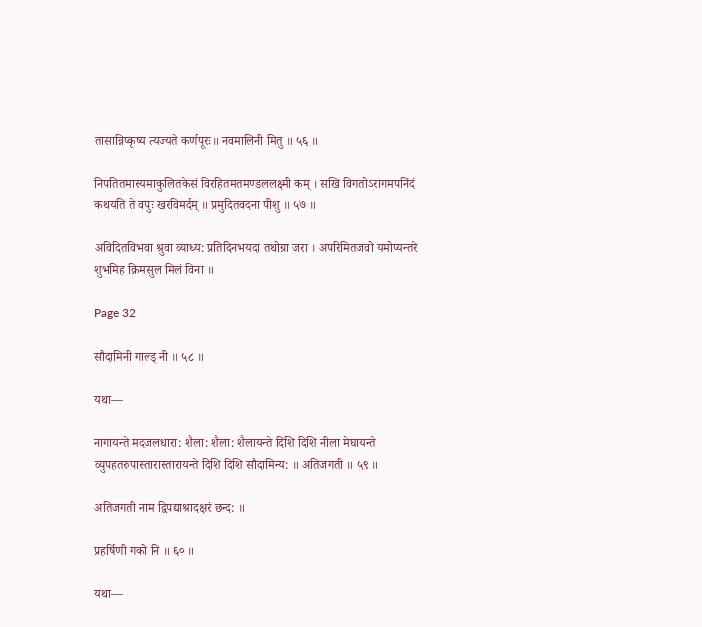तासान्निप्कृष्य त्यज्यते कर्णपूरः॥ नवमालिनी मितु ॥ ५६ ॥

निपतितमास्यमाकुलितकेसं विरहितमतमण्डललक्ष्मी कम् । सखि विगतोऽरागमपनिंदं कथयति ते वपुः खरविमर्दम् ॥ प्रमुदितवदना पीशु ॥ ५७ ॥

अविदितविभवा श्रुवा व्याध्य: प्रतिदिनभयदा तथोग्रा जरा । अपरिमितजवो यमोप्यन्तरे शुभमिह क्रिमसुल मिलं विना ॥

Page 32

सौदामिनी गाल्ड् नी ॥ ५८ ॥

यथा—

नागायन्ते मदजलधारा: शैला: शैला: शैलायन्ते दिशि दिशि नीला मेघायन्ते व्युपहतरुपास्तारास्तारायन्ते दिशि दिशि सौदामिन्य: ॥ अतिजगती ॥ ५९ ॥

अतिजगती नाम द्विपद्याश्रादक्षरं छन्द: ॥

प्रहर्षिणी गको नि ॥ ६० ॥

यथा—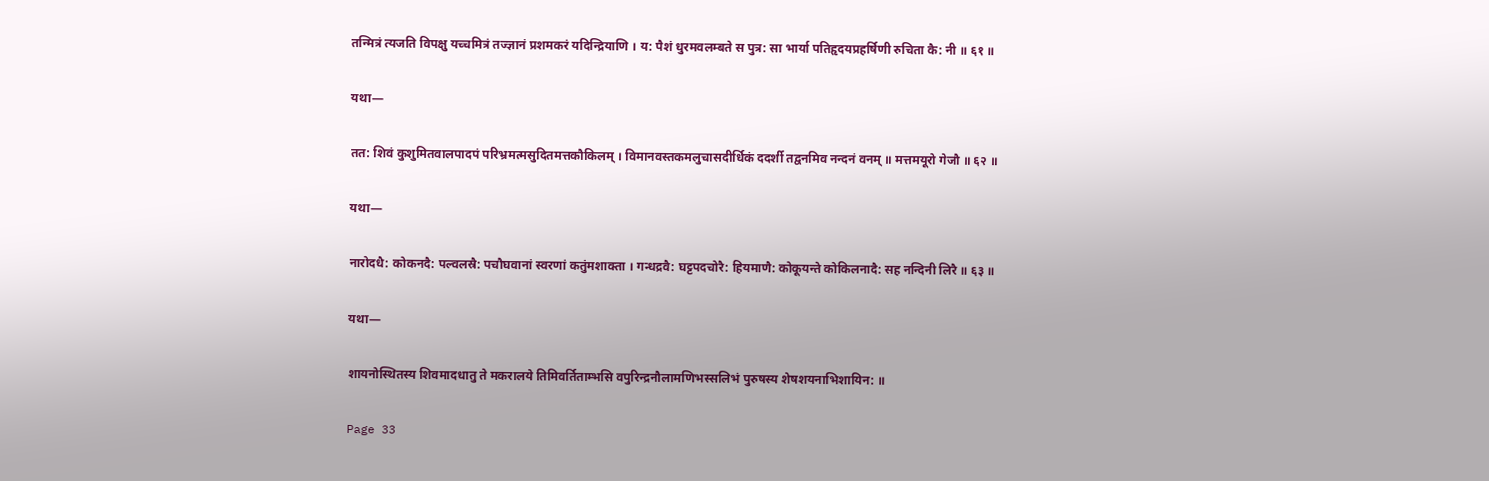तन्मित्रं त्यजति विपक्षु यच्चमित्रं तज्ज्ञानं प्रशमकरं यदिन्द्रियाणि । य: पैशं धुरमवलम्बते स पुत्र: सा भार्या पतिहृदयप्रहर्षिणी रुचिता कै: नी ॥ ६१ ॥

यथा—

तत: शिवं कुशुमितवालपादपं परिभ्रमत्मसुदितमत्तकौकिलम् । विमानवस्तकमलुचासदीर्धिकं ददर्शी तद्वनमिव नन्दनं वनम् ॥ मत्तमयूरो गेजौ ॥ ६२ ॥

यथा—

नारोदधै: कोकनदै: पल्वलस्रै: पचौघवानां स्वरणां कतुंमशाक्ता । गन्धद्रवै: घट्टपदचोरै: हियमाणै: कोकूयन्ते कोकिलनादै: सह नन्दिनी लिरै ॥ ६३ ॥

यथा—

शायनोस्थितस्य शिवमादधातु ते मकरालये तिमिवर्तिताम्भसि वपुरिन्द्रनौलामणिभस्सलिभं पुरुषस्य शेषशयनाभिशायिन: ॥

Page 33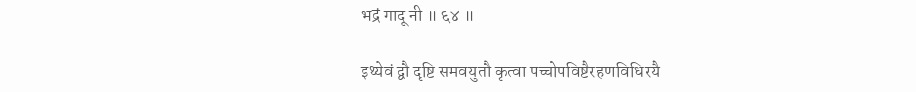भद्रं गादू नी ॥ ६४ ॥

इथ्येवं द्वौ दृष्टि समवयुतौ कृत्वा पच्चोपविष्टैरहणविधिरयै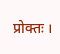प्रोक्तः ।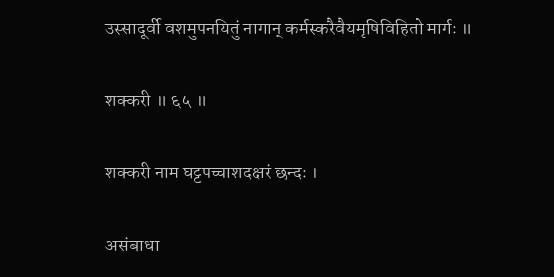उस्सादूर्वी वशमुपनयितुं नागान् कर्मस्करैवैयमृषिविहितो मार्गः ॥

शक्करी ॥ ६५ ॥

शक्करी नाम घट्टपच्चाशदक्षरं छन्दः ।

असंबाधा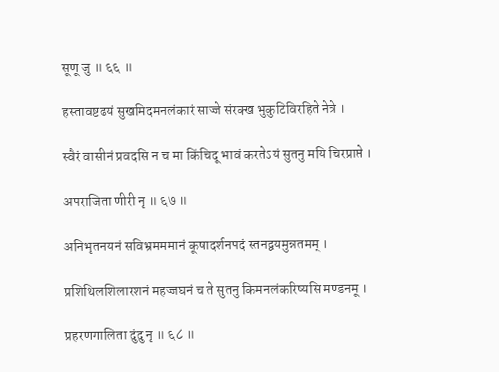सूणू जु ॥ ६६ ॥

हस्तावष्टढयं सुखमिदमनलंकारं साज्जे संरक्ख भुकुटिविरहिते नेत्रे ।

स्वैरं वासीनं प्रवदसि न च मा किंचिदू भावं करतेऽयं सुतनु मयि चिरप्राप्ते ।

अपराजिता णीरी नृ ॥ ६७ ॥

अनिभृतनयनं सविभ्रमममानं कूषादर्शनपदं स्तनद्वयमुन्नतमम् ।

प्रशिथिलशिलारशनं महज्जघनं च ते सुतनु किमनलंकरिष्यसि मण्डनमू ।

प्रहरणगालिता दुंदु नृ ॥ ६८ ॥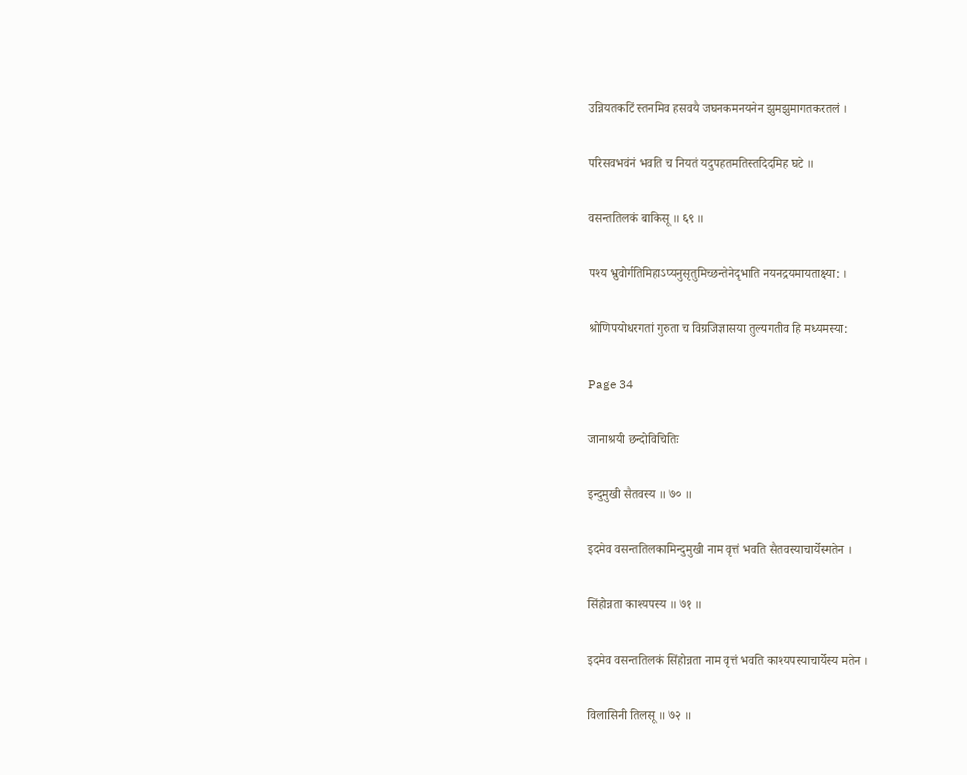उन्नियतकटिं स्तनमिव हसवयै जघनकमनयनेन झुमझुमागतकरतलं ।

परिसवभवंनं भवति च नियतं यदुपहतमतिस्तदिदमिह घटे ॥

वसन्ततिलकं बाकिसू ॥ ६९ ॥

पश्य भ्रुवोर्गतिमिहाऽप्यनुसृतुमिच्छन्तेनेदृभाति नयनद्रयमायताक्ष्या: ।

श्रोणिपयोधरगतां गुरुता च विग्रजिज्ञासया तुल्यगतीव हि मध्यमस्या:

Page 34

जानाश्रयी छन्दोविचितिः

इन्दुमुखी सैतवस्य ॥ ७० ॥

इदमेव वसन्ततिलकामिन्दुमुखी नाम वृत्तं भवति सैतवस्याचार्येस्मतेन ।

सिंहोन्नता काश्यपस्य ॥ ७१ ॥

इदमेव वसन्ततिलकं सिंहोन्नता नाम वृत्तं भवति काश्यपस्याचार्येस्य मतेन ।

विलासिनी तिलसू ॥ ७२ ॥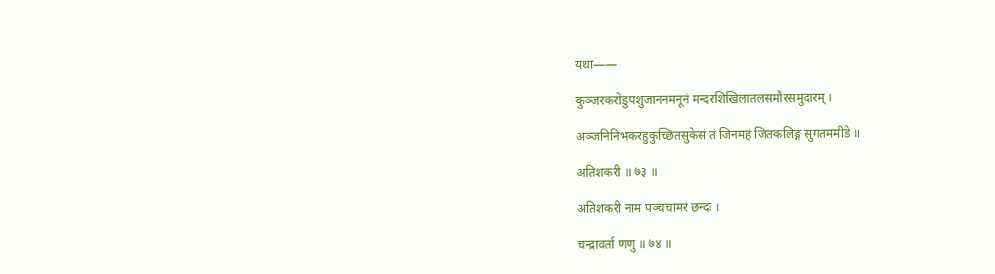यथा——

कुञ्जरकरोडुपशुजाननमनूनं मन्दरशिखिलातलसमौरसमुदारम् ।

अञ्जनिनिभकरहुकुच्छितसुकेसं तं जिनमहं जितकलिङ्ग सुगतममीडे ॥

अतिशकरी ॥ ७३ ॥

अतिशकरी नाम पञ्चचामरं छन्दः ।

चन्द्रावर्ता णणु ॥ ७४ ॥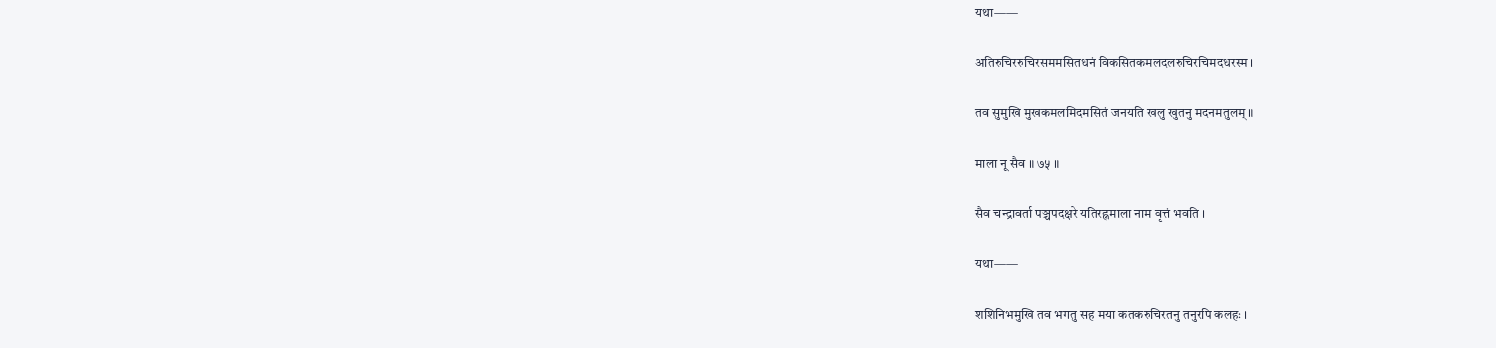यथा——

अतिरुचिररुचिरसममसितधनं विकसितकमलदलरुचिरचिमदधरस्म ।

तव सुमुखि मुखकमलमिदमसितं जनयति खलु खुतनु मदनमतुलम् ॥

माला नू सैव ॥ ७५ ॥

सैव चन्द्रावर्ता पञ्चपदक्षरे यतिरह्नमाला नाम वृत्तं भवति ।

यथा——

शशिनिभमुखि तव भगतु सह मया कतकरुचिरतनु तनुरपि कलहः ।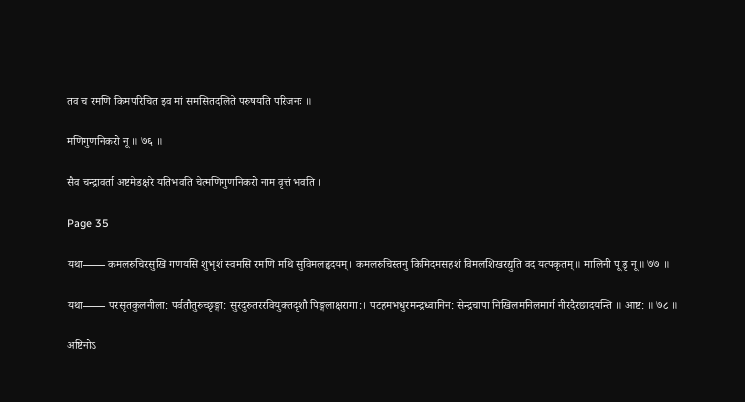तव च रमणि किमपरिचित इव मां समसितदलिते परुषयति परिजनः ॥

मणिगुणनिकरो नू ॥ ७६ ॥

सैव चन्द्रावर्ता अष्टमेडक्षरे यतिभवति चेत्मणिगुणनिकरो नाम वृत्तं भवति ।

Page 35

यथा—— कमलरुचिरसुखि गणयसि शुभृशं स्वमसि रमणि मथि सुविमलहृदयम्। कमलरुचिस्तनु किमिदमसहशं विमलशिखरद्युति वद यत्पकृतम्॥ मालिनी पू डृ नू॥ ७७ ॥

यथा—— परसृतकुलनीला: पर्वतौतुरुच्छृङ्गा: सुरदुरुतररवियुक्तदृशौ पिङ्गलाक्षरागा:। पटहमभधुरमन्द्रध्वानिन: सेन्द्रचापा निखिलमनिलमार्ग नीरदैरछादयन्ति ॥ आष्ट: ॥ ७८ ॥

अष्टिनोऽ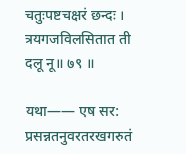चतुःपष्टचक्षरं छन्दः । त्रयगजविलसितात ती दलू नू॥ ७९ ॥

यथा—— एष सर: प्रसन्नतनुवरतरखगरुतं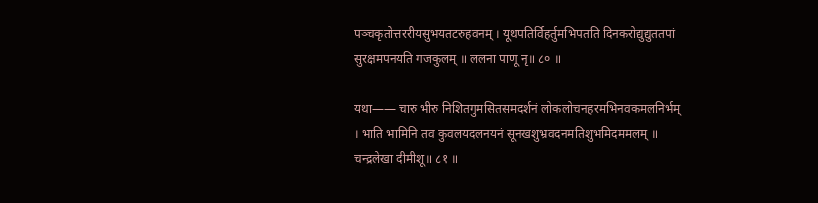पञ्चकृतोत्तररीयसुभयतटरुहवनम् । यूथपतिर्विहर्तुमभिपतति दिनकरोद्युद्युततपां सुरक्षमपनयति गजकुलम् ॥ ललना पाणू नृ॥ ८० ॥

यथा—— चारु भीरु निशितगुमसितसमदर्शनं लोकलोचनहरमभिनवकमलनिर्भम् । भाति भामिनि तव कुवलयदलनयनं सूनखशुभ्रवदनमतिशुभमिदममलम् ॥ चन्द्रलेखा दीमीशू॥ ८१ ॥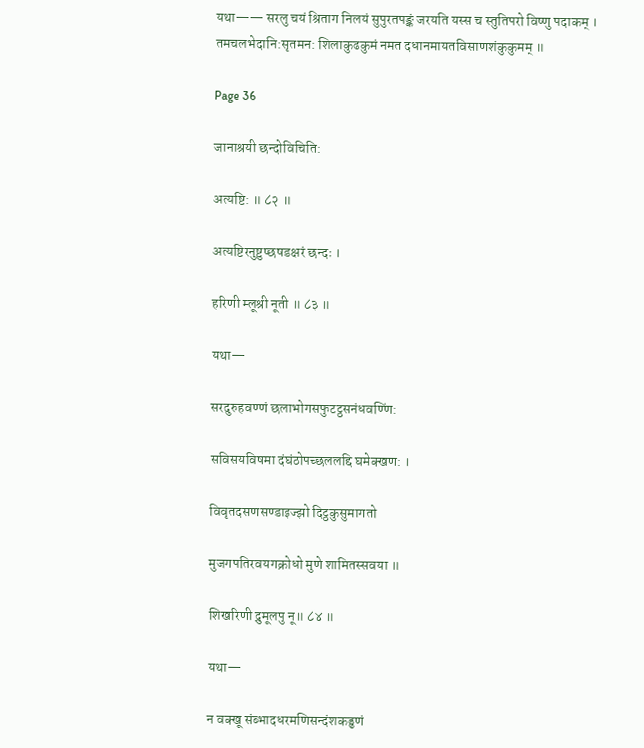यथा—— सरलु चयं श्रिताग निलयं सुपुरतपङ्कं जरयति यस्स च स्तुतिपरो विष्णु पदाकम् । तमचलभेदानि:सृतमन: शिलाकुढकुमं नमत दधानमायतविसाणशंकुकुमम् ॥

Page 36

जानाश्रयी छन्दोविचिति:

अत्यष्टि: ॥ ८२ ॥

अत्यष्टिरनुष्टुप्छषडक्षरं छन्दः ।

हरिणी म्लूश्री नूती ॥ ८३ ॥

यथा—

सरदुरुहवण्णं छलाभोगसफुटट्ठसनंधवण्णिं:

सविसयविषमा दंघंठोपच्छललद्दि घमेक्खण: ।

विवृतदसणसण्डाइज्झो दिट्ठकुसुमागतो

मुजगपतिरवयगक्रोधो मुणे शामितस्सवया ॥

शिखरिणी द्रुमूलपु नू॥ ८४ ॥

यथा—

न वक्खू संब्भादधरमणिसन्दंशकड्ढणं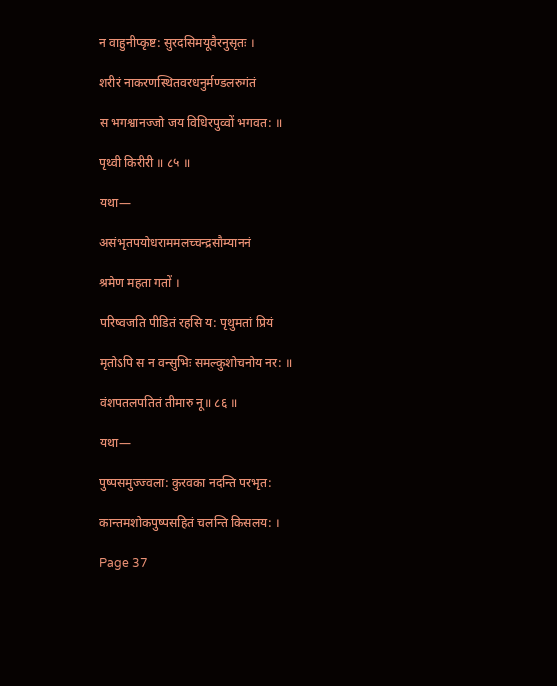न वाहुनीप्कृष्ट: सुरदसिमयूवैरनुसृतः ।

शरीरं नाकरणस्थितवरधनुर्मण्डलरुगंतं

स भगश्वानज्जो जय विधिरपुव्वों भगवत: ॥

पृथ्वी किरीरी ॥ ८५ ॥

यथा—

असंभृतपयोधराममलच्चन्द्रसौम्याननं

श्रमेण महता गतों ।

परिष्वजति पीडितं रहसि य: पृथुमतां प्रियं

मृतोऽपि स न वन्सुभिः समल्कुशोचनोय नर: ॥

वंशपतलपतितं तीमारु नू॥ ८६ ॥

यथा—

पुष्पसमुज्ज्वला: कुरवका नदन्ति परभृत:

कान्तमशोकपुष्पसहितं चलन्ति किसलय: ।

Page 37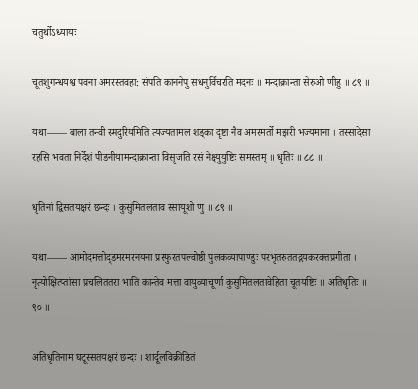चतुर्थोऽध्यायः

चूतशुगन्धयश्व पवना अमरस्तवहा: संपति काननेपु सधनुर्विचरति मदनः ॥ मन्दाक्रान्ता सेरुओ णीहु ॥ ८९ ॥

यथा—— बाला तन्वी स्मदुरियमिति त्यज्यतामल शड्का दृष्टा नैव अमरमर्तो मझरी भज्यमाना । तस्सादेसा रहसि भवता निर्देशं पीडनीयामन्दाक्रान्ता विसृजति रसं नेक्ष्युयुष्टिः समस्तम् ॥ धृतिः ॥ ८८ ॥

धृतिनां द्विसतयक्षरं छन्दः । कुसुमितलताव स्सायूशो णु ॥ ८९ ॥

यथा—— आमोदमत्तोद्डमरमरनयना प्रस्फुरतपल्वोष्ठी पुलकव्यापाण्डुः परभृतरुततद्गयकरक्तप्रगीता । नृत्योक्षित्प्तांसा प्रचलिततरा भाति कान्तेव मत्ता वायुव्याचूर्णा कुसुमितलतावेहिता चूतयष्टिः ॥ अतिधृतिः ॥ ९० ॥

अतिधृतिनाम घटूस्सतयक्षरं छन्दः । शार्दूलविक्रीडितं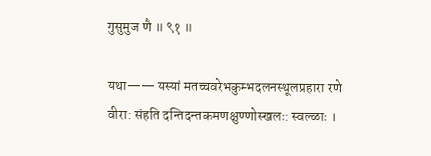गुसुमुज णै ॥ ९१ ॥

यथा—— यस्यां मतच्चवरेभकुम्भदलनस्थूलप्रहारा रणे वीरा: संहति दन्तिदन्तकमणक्षुण्णोस्खलः: स्वल्ळाः ।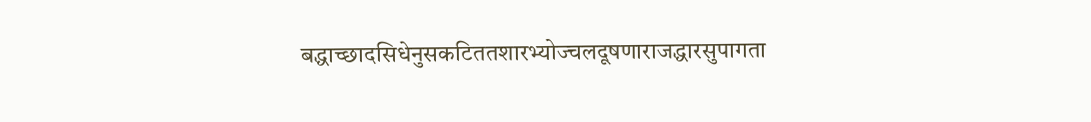बद्धाच्छादसिधेनुसकटिततशारभ्योज्चलदूषणाराजद्धारसुपागता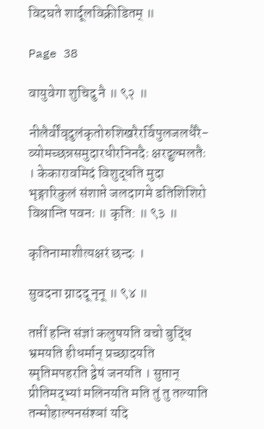विदघते शार्दूलविक्रीडितम् ॥

Page 38

वायुवेगा शुचिदु नै ॥ ९२ ॥

नीलैर्वींवृदुलंकृतोरुशिखरैरर्विपुलजलधैरै- व्योमच्छन्नसमुदारधीरनिनदैः क्षरद्गुल्मलतैः । केकारावमिदं विशुद्धति मुदा भृङ्गारिकुलं संशाप्ते जलदागमे डतिशिशिरो विश्रान्ति पवनः ॥ कृति: ॥ ९३ ॥

कृतिनामाशीत्यक्षरं छन्दः ।

सुवदना ग्नाददू नृनू ॥ ९४ ॥

तप्तीं हन्ति संज्ञां कलुषयति वचो बुद्धिं भ्रमयति हीधर्मान् प्रच्छादयति स्मृतिमपहरति द्वेषं जनयति । सुप्तान् प्रीतिमद्भ्यां मलिनयति मति तुं तु तल्याति तन्मोहाल्पनसंश्ञां यदि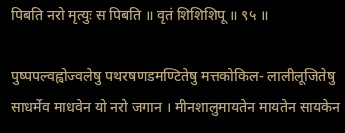पिबति नरो मृत्युः स पिबति ॥ वृतं शिशिशिपू ॥ ९५ ॥

पुष्पपल्वह्वोज्वलेषु पथरषणडमण्टितेषु मत्तकोकिल- लालीलूजितेषु साधर्मेव माधवेन यो नरो जगान । मीनशालुमायतेन मायतेन सायकेन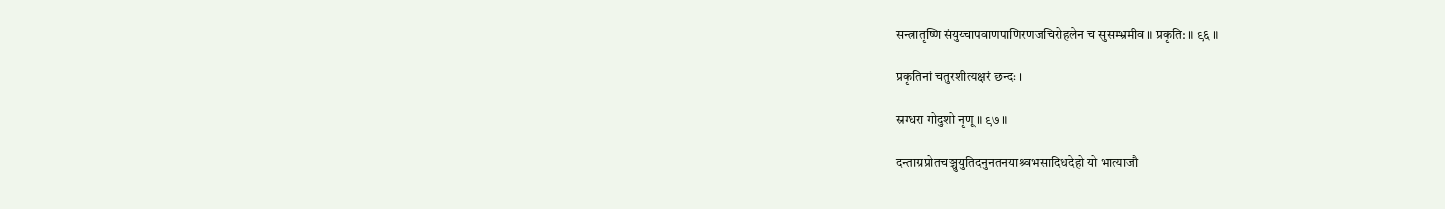सन्त्रातृष्णि संयुय्चापवाणपाणिरणजचिरोहलेन च सुसम्भ्रमीव ॥ प्रकृति: ॥ ९६ ॥

प्रकृतिनां चतुरशीत्यक्षरं छन्दः ।

स्रग्धरा गोदुशो नृणू ॥ ९७ ॥

दन्ताग्रप्रोतचञ्चुयुतिदनुनतनयाश्र्वभसादिधदेहो यो भात्याजौ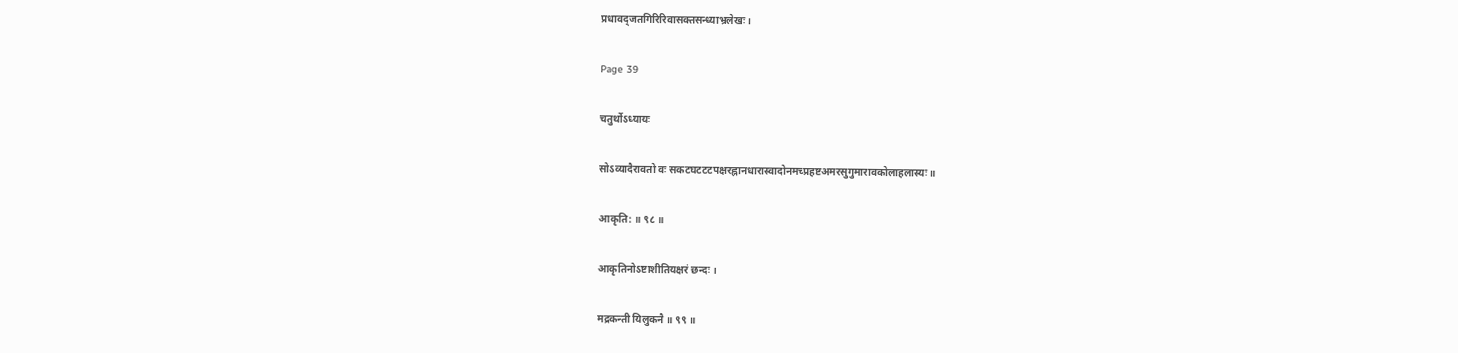प्रधावद्जतगिरिरिवासक्तसन्ध्याभ्रलेखः ।

Page 39

चतुर्थोऽध्यायः

सोऽव्यादैरावतो वः सकटघटटटपक्षरह्नानधारास्वादोनमच्प्रहष्टअमरसुगुमारावकोलाहलास्यः ॥

आकृति: ॥ ९८ ॥

आकृतिनोऽष्टाशीतियक्षरं छन्दः ।

मद्रकन्ती यिलुकनै ॥ ९९ ॥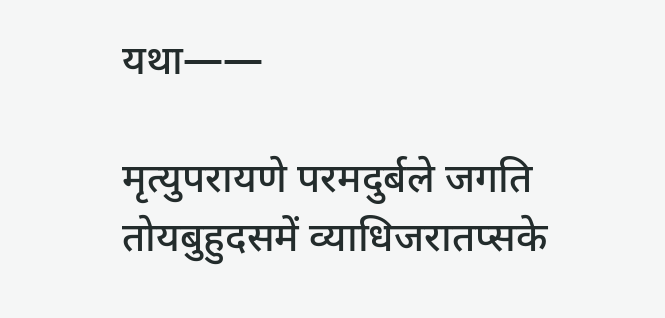यथा——

मृत्युपरायणे परमदुर्बले जगति तोयबुहुदसमें व्याधिजरातप्सके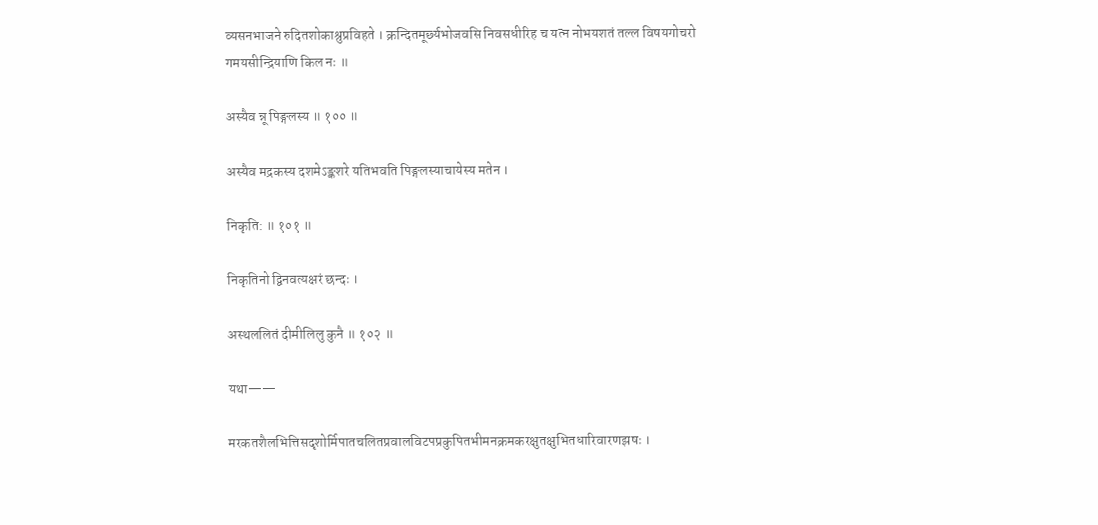व्यसनभाजने रुदितशोकाश्रुप्रविहते । क्रन्दितमूर्छ्यभोजवसि निवसधीरिह च यत्न नोभयशतं तल्ल विषयगोचरो गमयसीन्द्रियाणि किल नः ॥

अस्यैव न्नू पिङ्गलस्य ॥ १०० ॥

अस्यैव मद्रकस्य दशमेऽङ्कशरे यतिभवति पिङ्गलस्याचायेस्य मतेन ।

निकृति: ॥ १०१ ॥

निकृतिनो द्विनवत्यक्षरं छन्दः ।

अस्थललितं दीमीलिलु कुनै ॥ १०२ ॥

यथा——

मरकतशैलभित्तिसदृशोर्मिपातचलितप्रवालविटपप्रकुपितभीमनक्रमकरक्षुतक्षुभितधारिवारणझषः ।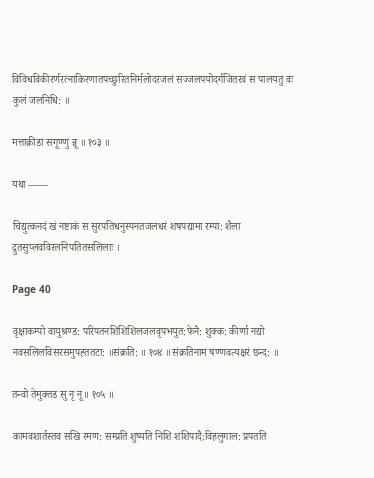विविधविकीरर्णरत्नाकिरणातपच्छुरितनिर्मलोदरजलं सज्जलपयोदर्गजितरवं स पालयतु वः कुलं जलनिधि: ॥

मत्ताक्रीडा सगूण्णु न्नू ॥ १०३ ॥

यथा ——

चिद्युत्कनदं खं नष्टाकं स सुरपतिधनुस्पनतजलधरं शषपद्यामा रम्पा: शैला द्रुतसुप्लवविरलनिपतितसलिलाः ।

Page 40

वृक्षाकम्पो वायुश्रण्ड: परिपतनशिशिशिलजलवृपभयुत:फेनै: शुक्क: कीर्णा नद्यो नवसलिलविसरसमुपह्ततटा: ॥संक्रति: ॥ १०४ ॥संक्रतिनाम षण्णवत्यक्षरं छन्द: ॥

तन्वो तेमुक्तड सु नृ नू॥ १०५ ॥

कामवशार्तस्तव सखि रमण: सम्प्रति शुष्यति निशि शशिपादै:विहलुगाल: प्रपतति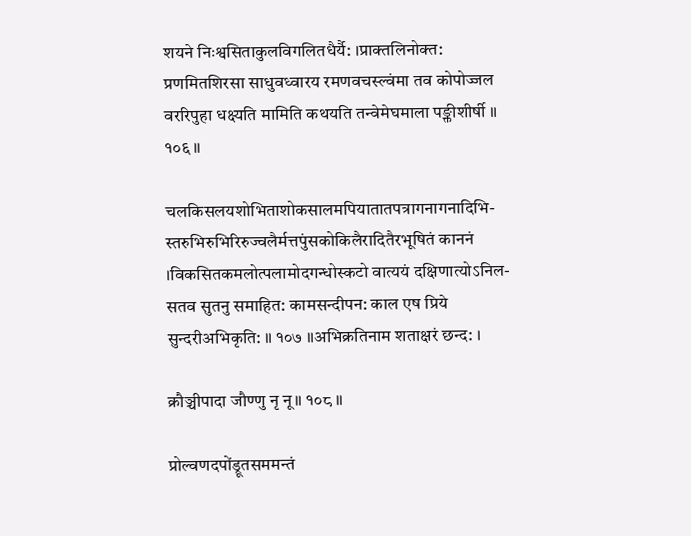शयने निःश्वसिताकुलविगलितधैर्यै: ।प्राक्तलिनोक्त: प्रणमितशिरसा साधुवध्वारय रमणवचस्ल्वंमा तव कोपोज्जल वररिपुहा धक्ष्यति मामिति कथयति तन्वेमेघमाला पङ्क्तीशीर्षी ॥ १०६ ॥

चलकिसलयशोभिताशोकसालमपियातातपत्रागनागनादिभि-स्तरुभिरुभिरिरुज्वलैर्मत्तपुंसकोकिलैरादितैरभूषितं काननं ।विकसितकमलोत्पलामोदगन्धोस्कटो वात्ययं दक्षिणात्योऽनिल-सतव सुतनु समाहित: कामसन्दीपन: काल एष प्रिये सुन्दरीअभिकृति: ॥ १०७ ॥अभिक्रतिनाम शताक्षरं छन्द: ।

क्रौञ्चीपादा जौण्णु नृ नू॥ १०८ ॥

प्रोल्वणदपोंड्रूतसममन्तं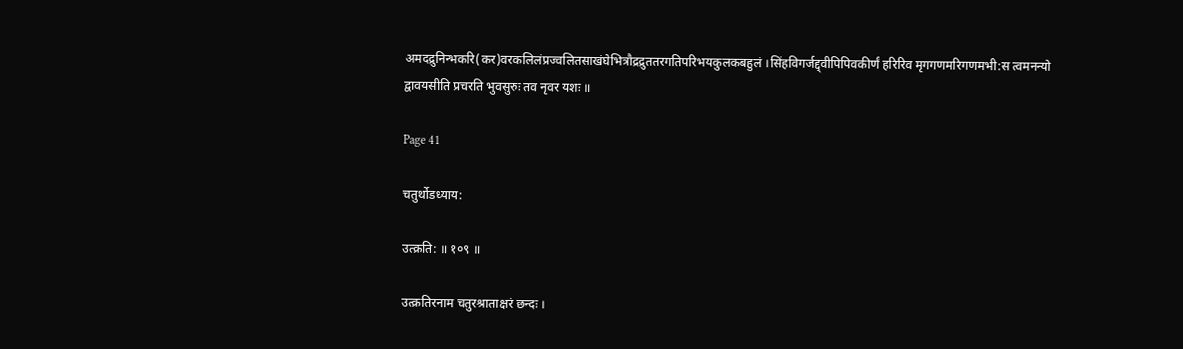अमदद्रुनिन्भकरि(कर)वरकलिलंप्रज्वलितसाखंघेभित्रौद्रद्रुततरगतिपरिभयकुलकबहुलं ।सिंहविगर्जद्द्वीपिपिवकीर्णं हरिरिव मृगगणमरिगणमभी:स त्वमनन्यो द्वावयसीति प्रचरति भुवसुरुः तव नृवर यशः ॥

Page 41

चतुर्थोडध्याय:

उत्क्रति: ॥ १०९ ॥

उत्क्रतिरनाम चतुरश्राताक्षरं छन्दः ।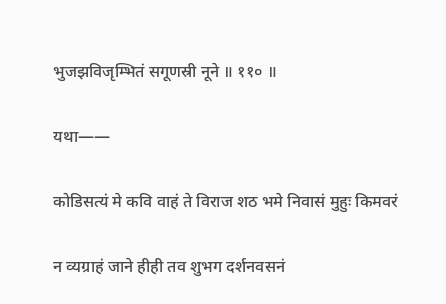भुजझविजृम्भितं सगूणस्री नूने ॥ ११० ॥

यथा——

कोडिसत्यं मे कवि वाहं ते विराज शठ भमे निवासं मुहुः किमवरं

न व्यग्राहं जाने हीही तव शुभग दर्शनवसनं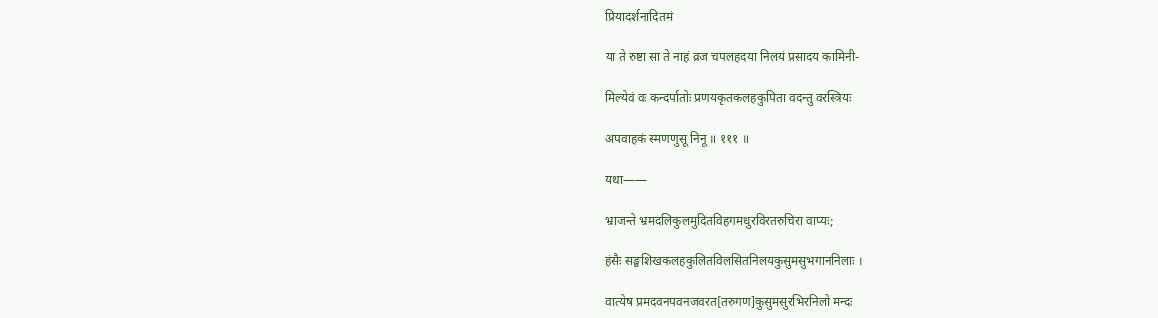प्रियादर्शनादितमं

या ते रुष्टा सा ते नाहं व्रज चपलहदया निलयं प्रसादय कामिनी-

मिल्येवं वः कन्दर्पातोः प्रणयकृतकलहकुपिता वदन्तु वरस्त्रियः

अपवाहकं स्मणणुसू निनू ॥ १११ ॥

यथा——

भ्राजन्ते भ्रमदलिकुलमुदितविहगमधुरविरतरुचिरा वाप्यः;

हंसैः सङ्घशिखकलहकुलितविलसितनिलयकुसुमसुभगाननिलाः ।

वात्येष प्रमदवनपवनजवरत[तरुगण]कुसुमसुरभिरनिलो मन्दः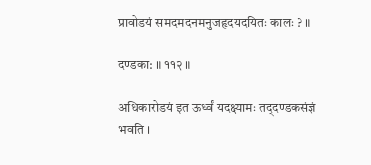प्रावोडयं समदमदनमनुजहृदयदयितः कालः ? ॥

दण्डका: ॥ ११२ ॥

अधिकारोडयं इत ऊर्ध्वं यदक्ष्यामः तद्‌दण्डकसंज्ञं भवति ।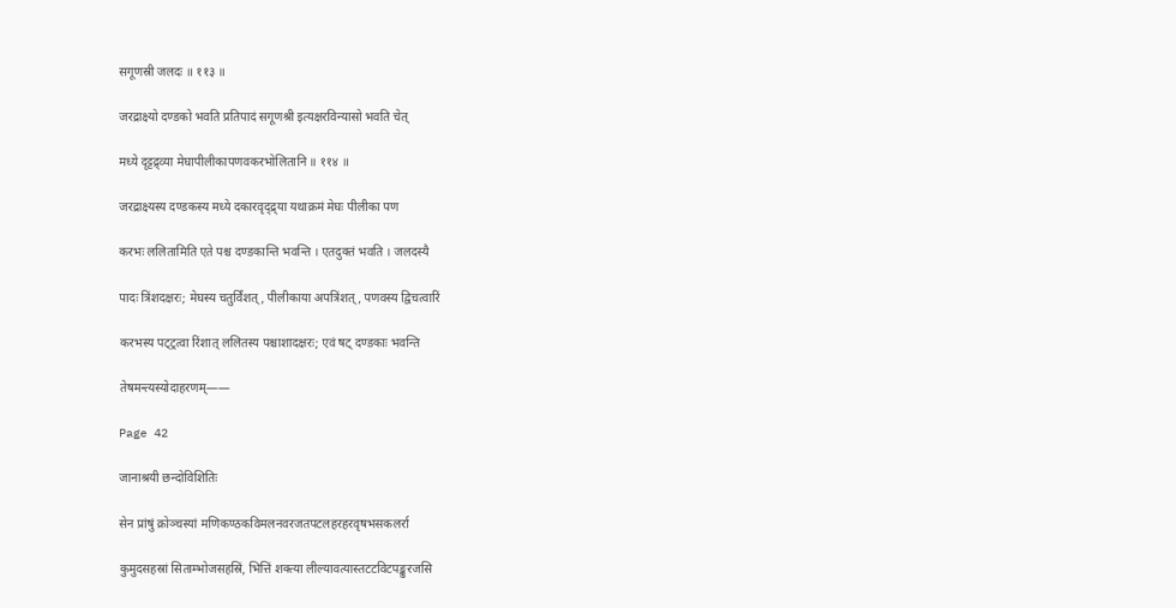सगूणस्री जलदः ॥ ११३ ॥

जरद्राक्ष्यो दण्डको भवति प्रतिपादं सगूणश्री इत्यक्षरविन्यासो भवति चेत्

मध्ये दृट्टद्र्व्या मेघापीलीकापणवकरभोलितानि ॥ ११४ ॥

जरद्राक्ष्यस्य दण्डकस्य मध्ये दकारवृद्द्र्या यथाक्रमं मेघः पीलीका पण

करभः ललितामिति एते पश्च दण्डकान्ति भवन्ति । एतदुक्तं भवति । जलदस्यै

पादः त्रिंशदक्षरः; मेघस्य चतुर्विंशत्, पीलीकाया अपत्रिंशत्, पणवस्य द्विचत्वारिं

करभस्य पट्ट्रत्वा रिंशात् ललितस्य पश्चाशादक्षरः; एवं षट् दण्डकाः भवन्ति

तेषमन्त्यस्योदाहरणम्——

Page 42

जानाश्रयी छन्दोविशितिः

सेन प्रांषुं क्रोञ्चस्यां मणिकण्ठकविमलनवरजतपटलहरहरवृषभसकलर्रा

कुमुदसहस्रां सिताम्भोजसहस्रिं, भित्तिं शक्त्या लील्यावत्यास्तटटविटपङ्कुरजसि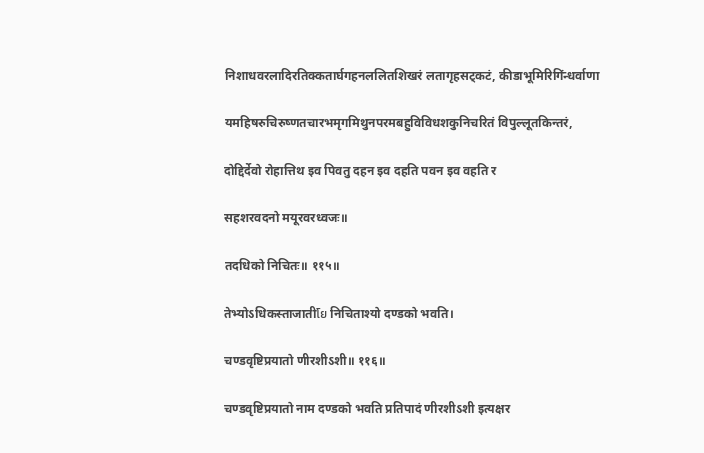निशाधवरलादिरतिक्कतार्घगहनललितशिखरं लतागृहसट्कटं, कीडाभूमिरिगिंन्धर्वाणा

यमहिषरुचिरुष्णतचारभमृगमिथुनपरमबहुविविधशकुनिचरितं विपुल्लूतकिन्तरं,

दोद्दिर्देवो रोहात्तिथ इव पिवतु दहन इव दहति पवन इव वहति र

सहशरवदनो मयूरवरध्वजः॥

तदधिको निचितः॥ ११५॥

तेभ्योऽधिकस्ताजातीโย निचिताश्यो दण्डको भवति।

चण्डवृष्टिप्रयातो णीरशीऽशी॥ ११६॥

चण्डवृष्टिप्रयातो नाम दण्डको भवति प्रतिपादं णीरशीऽशी इत्यक्षर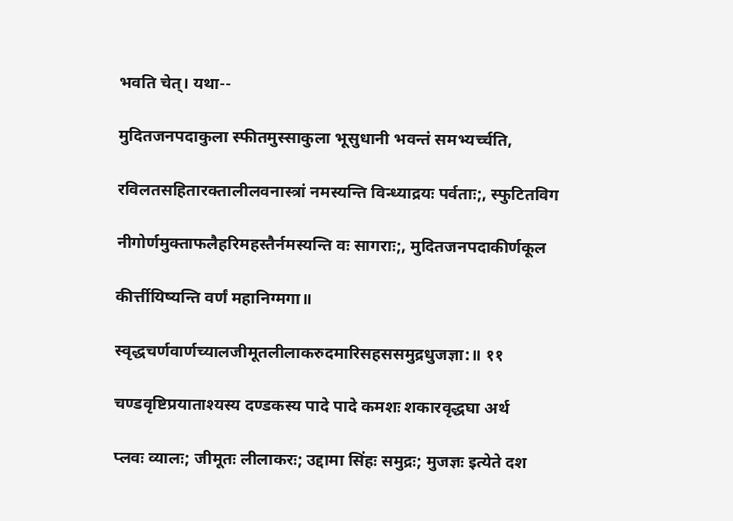भवति चेत्। यथा--

मुदितजनपदाकुला स्फीतमुस्साकुला भूसुधानी भवन्तं समभ्यर्च्चति,

रविलतसहितारक्तालीलवनास्त्रां नमस्यन्ति विन्ध्याद्रयः पर्वताः;, स्फुटितविग

नीगोर्णमुक्ताफलैहरिमहस्तैर्नमस्यन्ति वः सागराः;, मुदितजनपदाकीर्णकूल

कीर्त्तीयिष्यन्ति वर्णं महानिग्मगा॥

स्वृद्धचर्णवार्णच्यालजीमूतलीलाकरुदमारिसहससमुद्रधुजज्ञा:॥ ११

चण्डवृष्टिप्रयाताश्यस्य दण्डकस्य पादे पादे कमशः शकारवृद्धघा अर्थ

प्लवः व्यालः; जीमूतः लीलाकरः; उद्दामा सिंहः समुद्रः; मुजज्ञः इत्येते दश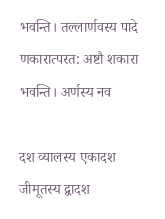भवन्ति। तल्लार्णवस्य पादे णकारात्परत: अष्टौ शकारा भवन्ति। अर्णस्य नव

दश व्यालस्य एकादश जीमूतस्य द्वादश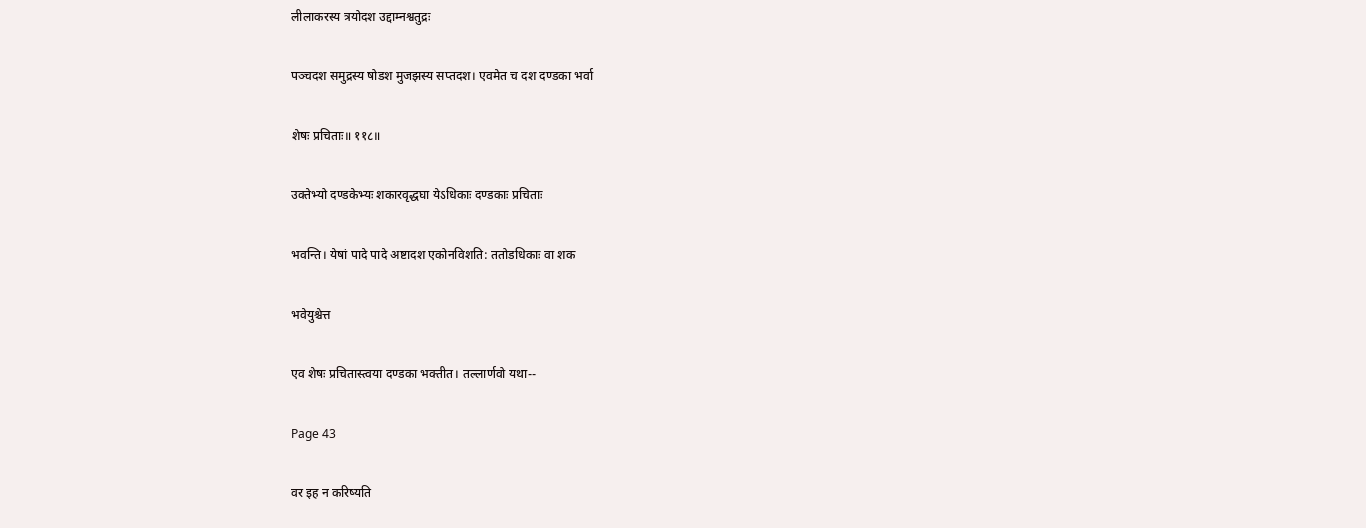लीलाकरस्य त्रयोदश उद्दाम्नश्वतुद्रः

पञ्चदश समुद्रस्य षोडश मुजझस्य सप्तदश। एवमेत च दश दण्डका भर्वा

शेषः प्रचिताः॥ ११८॥

उक्तेभ्यो दण्डकेभ्यः शकारवृद्धघा येऽधिकाः दण्डकाः प्रचिताः

भवन्ति। येषां पादे पादे अष्टादश एकोनविशति: ततोडधिकाः वा शक

भवेयुश्चेत्त

एव शेषः प्रचितास्त्वया दण्डका भक्तीत। तल्लार्णवो यथा--

Page 43

वर इह न करिष्यति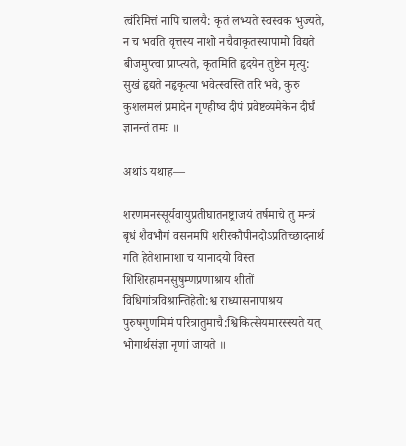त्वंरिमित्तं नापि चालयै: कृतं लभ्यते स्वस्वक भुज्यते, न च भवति वृत्तस्य नाशो नचैवाकृतस्यापामो विद्यते बीजमुप्त्वा प्राप्त्यते, कृतमिति हृदयेन तुष्टेन मृत्यु: सुखं हृद्यते नहृकृत्या भवेत्स्वस्ति तरि भवे, कुरु कुशलमलं प्रमादेन गृण्हीष्व दीपं प्रवेष्टव्यमेकेन दीर्घं ज्ञानन्तं तमः ॥

अथांऽ यथाह—

शरणमनस्सूर्यवायुप्रतीघातनष्ट्राजयं तर्षमाचे तु मन्त्रं बृधं शैवभौगं वसनमपि शरीरकौपीनदोऽप्रतिच्छादनार्थ गति हेतेशानाशा च यानादयो विस्त शिशिरहामनसुषुम्णप्रणाश्राय शीतों विधिगांत्रविश्रान्तिहेतो:श्व राध्यासनापाश्रय पुरुषगुणमिमं परित्रातुमाचै:श्विकित्सेयमारस्स्यते यत् भोगार्थसंज्ञा नृणां जायते ॥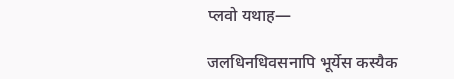प्लवो यथाह—

जलधिनधिवसनापि भूर्येस कस्यैक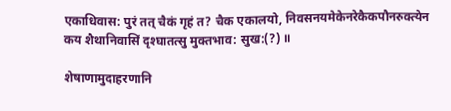एकाधिवास: पुरं तत् चैकं गृहं त? चैक एकालयो, निवसनयमेकेनरेकैकपौनरुक्त्येन कय शैथानिवासिं दृश्घातत्सु मुक्तभाव: सुख:(?) ॥

शेषाणामुदाहरणानि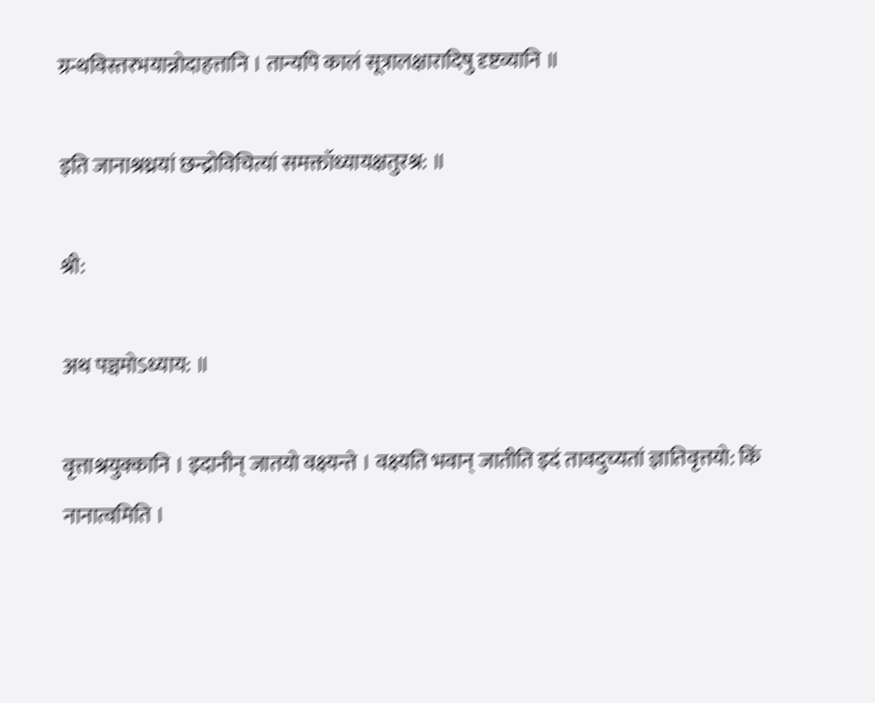ग्रन्थविस्तरभयान्नोदाहत्तानि । तान्यपि कालं सूत्रालक्षारादिषु दृष्टव्यानि ॥

इति जानाश्रध्रयां छन्द्रोविचित्यां समक्तॉध्यायक्षतुरश्र: ॥

श्री:

अथ पञ्चमोऽध्याय: ॥

वृत्ताश्रयुक्कानि । इदानीन् जातयो वक्ष्यन्ते । वक्ष्यति भवान् जातीति इदं तावदुच्यतां ज्ञातिवृत्तयो: किं नानात्वमिति ।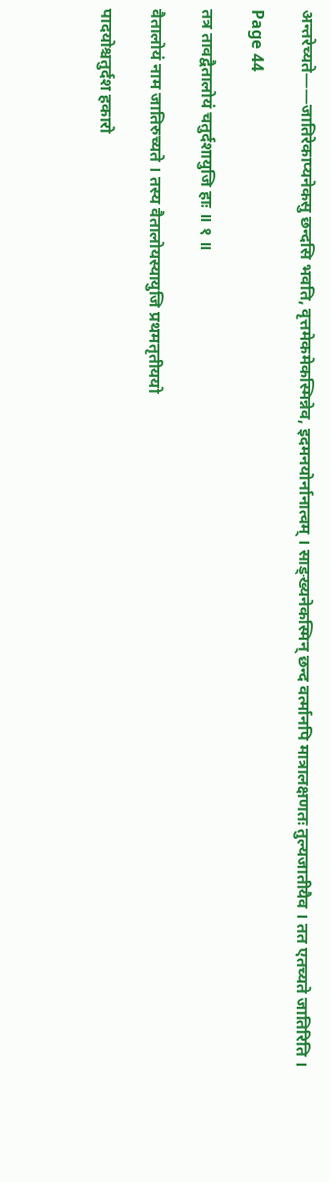अन्तरेच्यते——जातिरेकाप्यनेकसु छन्दसि भवति, वृत्तमेकमेकस्मिन्नेव, इदमनयोर्नानात्वम् । साङ्ख्यनेकस्मिन् छन्द वर्त्मानपि मात्रालक्षणतः तुल्यजातीयैव । तत एतच्यते जातिरिति ।

Page 44

तत्र तावद्वैतालोयं चतुर्दशायुजि हाः ॥ १ ॥

वैतालोयं नाम जातिरुच्यते । तस्य वैतालोयस्यायुजि प्रथमतृतीययो

पादयोश्चतुर्दश हकारो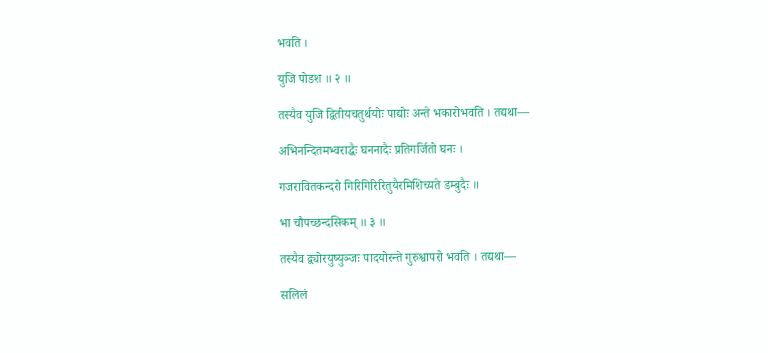भवति ।

युजि पोडश ॥ २ ॥

तस्यैव युजि द्वितीयचतुर्थयोः पाद्योः अन्ते भकारोभवति । तद्यथा—

अभिनन्दितमभ्वराद्धैः घननादैः प्रतिगर्जितो घनः ।

गजरावितकन्दरो गिरिगिरिरितुयैरमिशिच्यते डम्बुदैः ॥

भा चौपच्छन्दसिकम् ॥ ३ ॥

तस्यैव द्व्योरयुष्युञ्जः पादयोरन्ते गुरुश्वापरो भवति । तद्यथा—

सलिलं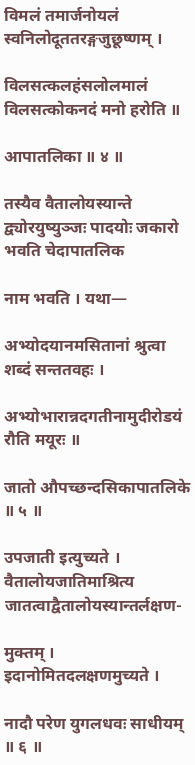विमलं तमार्जनोयलं स्वनिलोदूततरङ्गजुछूष्णम् ।

विलसत्कलहंसलोलमालं विलसत्कोकनदं मनो हरोति ॥

आपातलिका ॥ ४ ॥

तस्यैव वैतालोयस्यान्ते द्व्योरयुष्युञ्जः पादयोः जकारो भवति चेदापातलिक

नाम भवति । यथा—

अभ्योदयानमसितानां श्रुत्वा शब्दं सन्ततवहः ।

अभ्योभारान्नदगतीनामुदीरोडयं रौति मयूरः ॥

जातो औपच्छन्दसिकापातलिके ॥ ५ ॥

उपजाती इत्युच्यते । वैतालोयजातिमाश्रित्य जातत्वाद्वैतालोयस्यान्तर्लक्षण-

मुक्तम् । इदानोमितदलक्षणमुच्यते ।

नादौ परेण युगलधवः साधीयम् ॥ ६ ॥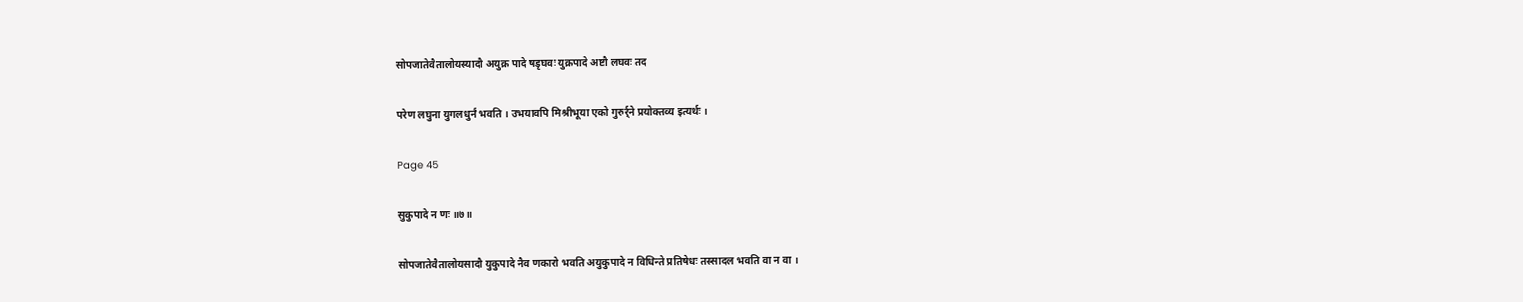सोपजातेवैतालोयस्यादौ अयुक्र पादे षडृघवः युक्रपादे अष्टौ लघवः तद

परेण लघुना युगलधुर्नं भवति । उभयावपि मिश्रीभूया एको गुरुर्र्ने प्रयोक्तव्य इत्यर्थः ।

Page 45

सुकुपादे न णः ॥७॥

सोपजातेवैतालोयसादौ युकुपादे नैव णकारो भवति अयुकुपादे न विधिन्ते प्रतिषेधः तस्सादल भवति वा न वा ।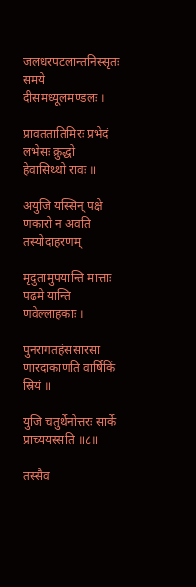जलधरपटलान्तनिस्सृतः समये दीसमध्यूलमण्डलः ।

प्रावततातिमिरः प्रभेदं लभेसः क्रुद्धो हेवासिथ्थो रावः ॥

अयुजि यस्सिन् पक्षे णकारो न अवति तस्योदाहरणम्

मृदुतामुपयान्ति मात्ताः पढमे यान्ति णवेल्लाहकाः ।

पुनरागतहंससारसा णारदाकाणति वार्षिकिं स्रियं ॥

युजि चतुर्थेनोत्तरः सार्के प्राच्ययस्सति ॥८॥

तस्सैव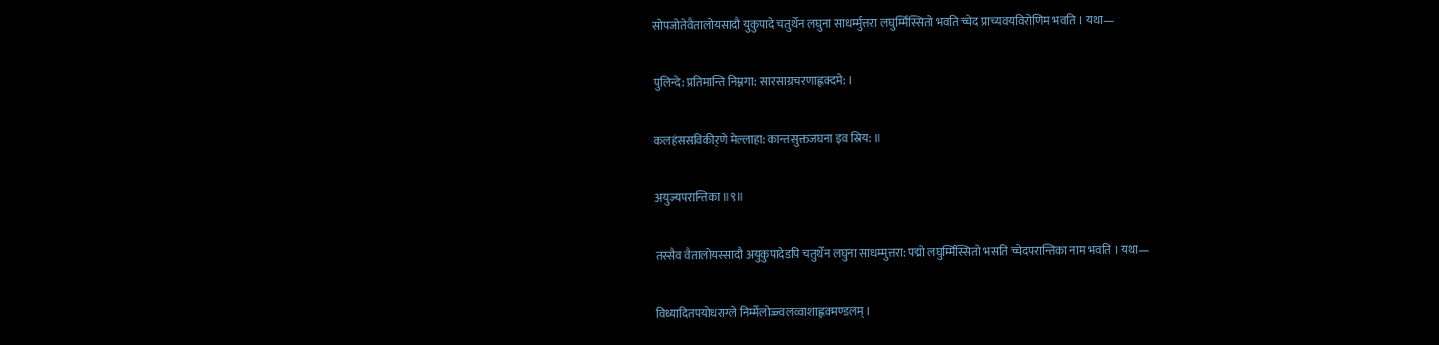सोपजोतेवैतालोयसादौ युकुपादे चतुर्थेन लघुना साधर्म्मुत्तरा लघुर्म्मिस्सितो भवति च्चेद प्राच्यवयविरोणिम भवति । यथा—

पुलिन्दे: प्रतिमान्ति निम्नगा: सारसाग्रचरणाह्लक्दमे: ।

कलहंससविकीर्‌णे मेल्लाहा: कान्तसुक्तजघना इव स्रिय: ॥

अयुज्यपरान्तिका ॥९॥

तस्सैव वैतालोयस्सादौ अयुकुपादेडपि चतुर्थेन लघुना साधम्मुत्तरा: पद्मो लघुर्म्मिस्सितो भसति च्चेदपरान्तिका नाम भवति । यथा—

विध्यादितपयोधराग्ले निर्म्मेलोज्ज्वलव्वाशाह्लक्मण्डलम् ।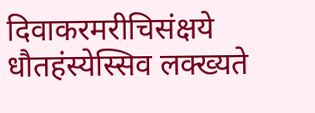दिवाकरमरीचिसंक्षये धौतहंस्येस्सिव लक्ख्यते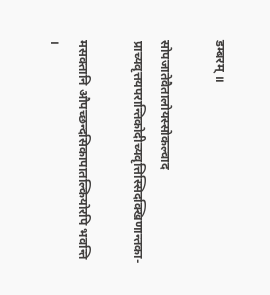डम्बरम् ॥

सोपजातेवैतालोयस्सोकल्वाद प्राच्यवृत्तयपरान्तिकोदीच्यवृत्तिस्सिदक्खिणान्तका-

मसक्तानि औपच्छन्दसिकापातल्कियोरपि भवन्ति ।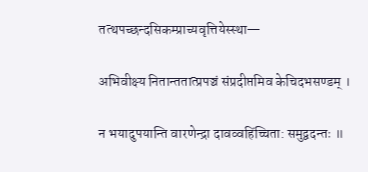तत्थपच्छन्दसिकम्प्राच्यवृत्तियेस्स्था—

अभिवीक्ष्य नितान्ततात्प्रपञ्चं संप्रदीप्तमिव केचिदभसण्डम् ।

न भयादुपयान्ति वारणेन्द्रा दावव्वहिंच्चिता: समुद्वदन्तः ॥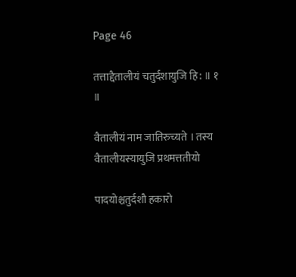Page 46

तत्ताद्दैतालीयं चतुर्दशायुजि हि: ॥ १ ॥

वैतालीयं नाम जातिरुच्यते । तस्य वैतालीयस्यायुजि प्रथमत्ततीयो

पादयोश्चतुर्दशौ हकारो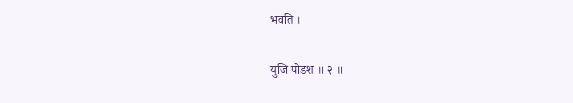भवति ।

युजि पोडश ॥ २ ॥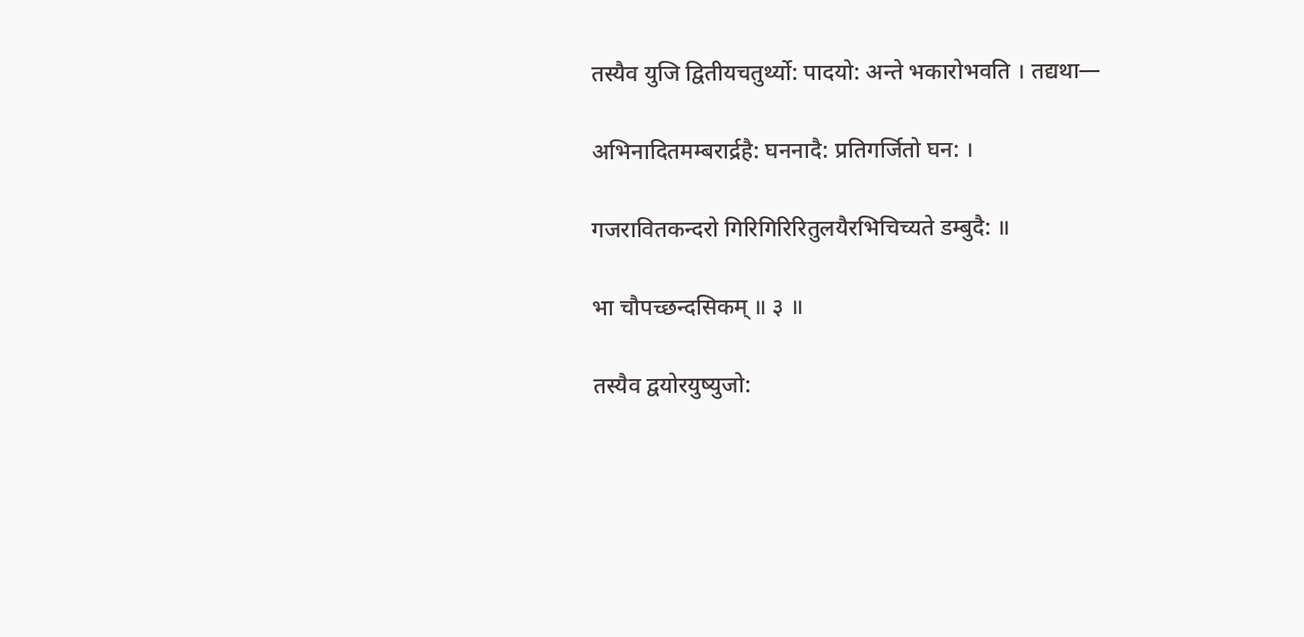तस्यैव युजि द्वितीयचतुर्थ्यो: पादयो: अन्ते भकारोभवति । तद्यथा—

अभिनादितमम्बरार्द्रहै: घननादै: प्रतिगर्जितो घन: ।

गजरावितकन्दरो गिरिगिरिरितुलयैरभिचिच्यते डम्बुदै: ॥

भा चौपच्छन्दसिकम् ॥ ३ ॥

तस्यैव द्वयोरयुष्युजो: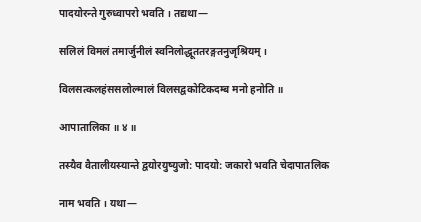पादयोरन्ते गुरुध्वापरो भवति । तद्यथा—

सलिलं विमलं तमार्जुनीलं स्वनिलोद्धूततरङ्गतनुजृश्रियम् ।

विलसत्कलहंससलोल्मालं विलसद्वकोटिकदम्ब मनो हनोति ॥

आपातालिका ॥ ४ ॥

तस्यैव वैतालीयस्यान्ते द्वयोरयुष्युजो: पादयो: जकारो भवति चेदापातलिक

नाम भवति । यथा—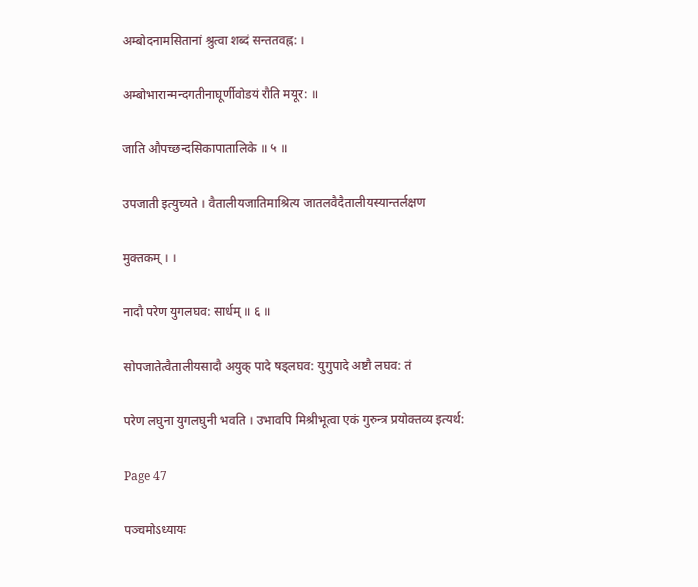अम्बोदनामसितानां श्रुत्वा शब्दं सन्ततवह्न: ।

अम्बोभारान्मन्दगतीनाघूर्णीवोडयं रौति मयूर: ॥

जाति औपच्छन्दसिकापातालिके ॥ ५ ॥

उपजाती इत्युच्यते । वैतालीयजातिमाश्रित्य जातलवैदैतालीयस्यान्तर्लक्षण

मुक्तकम् । ।

नादौ परेण युगलघव: सार्धम् ॥ ६ ॥

सोपजातेत्वैतालीयसादौ अयुक् पादे षड्लघव: युगुपादे अष्टौ लघव: तं

परेण लघुना युगलघुनी भवति । उभावपि मिश्रीभूत्वा एकं गुरुन्त्र प्रयोक्तव्य इत्यर्थ:

Page 47

पञ्चमोऽध्यायः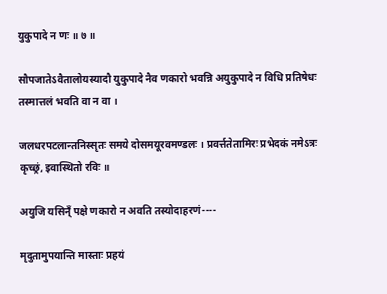युकुपादे न णः ॥ ७ ॥

सौपजातेऽवैतालोयस्यादौ युकुपादे नैव णकारो भवन्नि अयुकुपादे न विधि प्रतिषेधः तस्मात्तलं भवति वा न वा ।

जलधरपटलान्तनिस्सृतः समये दोसमयूरवमण्डलः । प्रवर्त्ततेतामिरः प्रभेदकं नमेऽत्रः कृच्छ्रं, इवास्थितो रविः ॥

अयुजि यसिन्ँ पक्षे णकारो न अवति तस्योदाहरणं----

मृदुतामुपयान्ति मास्ताः प्रहयं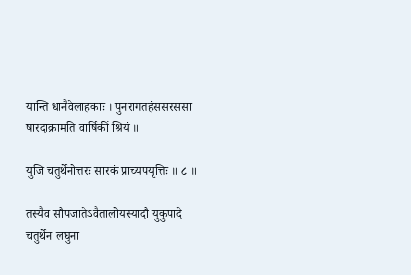यान्ति धानैवेलाहकाः । पुनरागतहंससरससा षारदाक्रामति वार्षिकीं श्रियं ॥

युजि चतुर्थेनोत्तरः सारकं प्राच्यपयृत्तिः ॥ ८ ॥

तस्यैव सौपजातेऽवैतालोयस्यादौ युकुपादे चतुर्थेन लघुना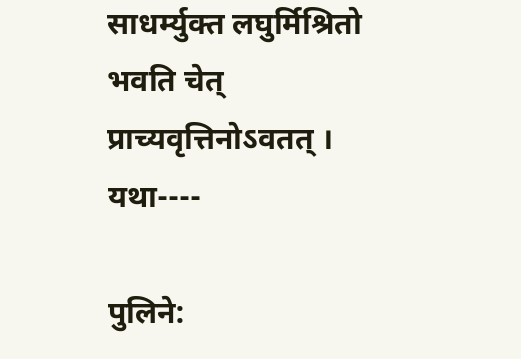साधर्म्युक्त लघुर्मिश्रितो भवति चेत् प्राच्यवृत्तिनोऽवतत् । यथा----

पुलिने: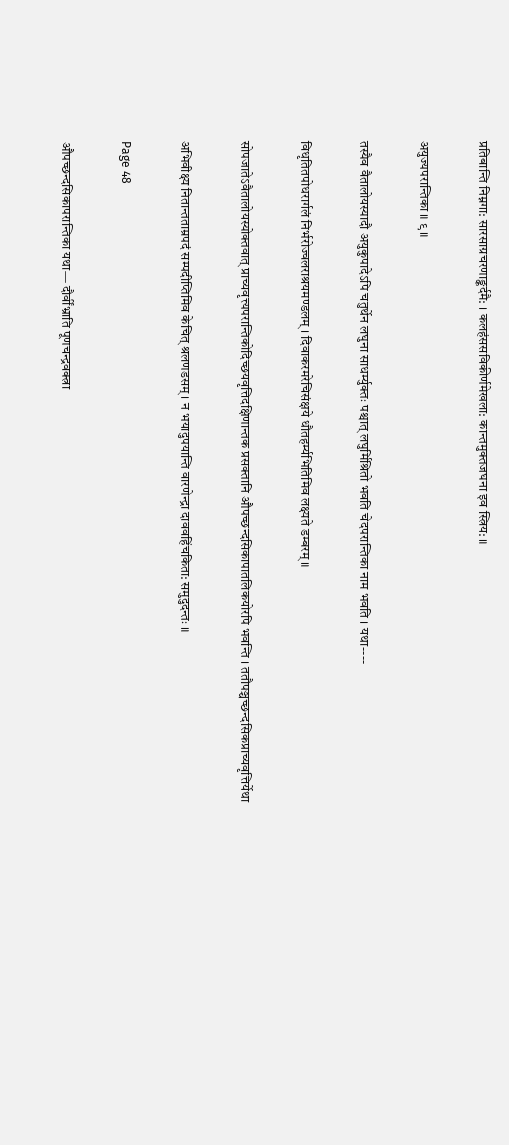प्रतिबान्ति निम्नगा: सारसाग्रचरणाङ्कर्दमै: । कलहंससविकीर्णमेखला: कान्तमुक्तजघना इव स्त्रिय: ॥

अयुज्यपरान्तिका ॥ ९ ॥

तस्यैव वैतालोयस्यादौ अयुकुपादेऽपि चतुर्थेन लघुना साधर्म्युक्तः पश्चात् लघुर्मिश्रितो भवति चेदपरान्तिका नाम भवति । यथा----

विधृतितपोधरार्गलं निर्भरोज्वलराश्रयमण्डलम् । दिवाकरमरेचिसंक्षये धौतहर्म्यभितिमिव लक्ष्यते डम्बरम् ॥

सोपजातेऽवैतालोयस्योक्तवात् प्राच्यवृत्त्यपरान्तिकोदिच्छयवृत्तिदक्षिणान्तक प्रसक्तानि औपच्छन्दसिकापातलिकयोरपि भवन्ति । ततौपञ्चच्छन्दसिकप्राच्यवृत्तिर्येथा

अभिवीक्ष्य नितान्तताम्रपदं सम्पदीप्तिमिव केचित् श्रलणडसम् । न भयादुपयान्ति वारणेन्द्रा दाववहिंचकिता: समुदुदन्तः ॥

Page 48

औपच्छन्दसिकापरान्तिका यथा— दौर्वींभ्राति पूणचन्द्रवक्त्रा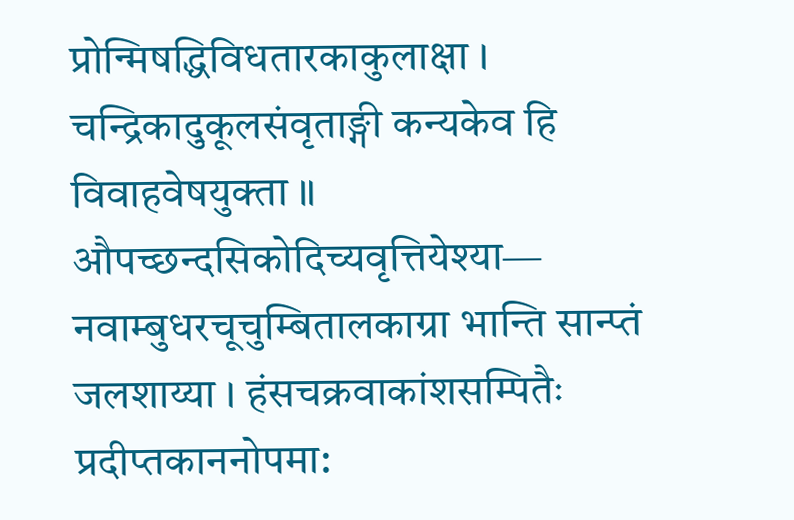प्रोन्मिषद्धिविधतारकाकुलाक्षा । चन्द्रिकादुकूलसंवृताङ्गी कन्यकेव हि विवाहवेषयुक्ता ॥ औपच्छन्दसिकोदिच्यवृत्तियेश्या— नवाम्बुधरचूचुम्बितालकाग्रा भान्ति सान्प्तं जलशाय्या । हंसचक्रवाकांशसम्पितैः प्रदीप्तकाननोपमा: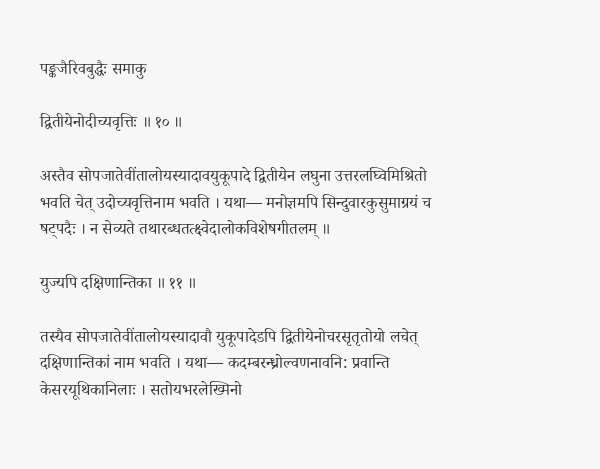पङ्कजैरिवबुद्धैः समाकु

द्वितीयेनोदीच्यवृत्तिः ॥ १० ॥

अस्तैव सोपजातेवींतालोयस्यादावयुकूपादे द्वितीयेन लघुना उत्तरलघ्विमिश्रितो भवति चेत् उदोच्यवृत्तिनाम भवति । यथा— मनोज्ञमपि सिन्दुवारकुसुमाग्रयं च षट्पदैः । न सेव्यते तथारब्धतत्क्ष्वेदालोकविशेषगीतलम् ॥

युज्यपि दक्षिणान्तिका ॥ ११ ॥

तस्यैव सोपजातेवींतालोयस्यादावौ युकूपादेडपि द्वितीयेनोचरसृतृतोयो लचेत् दक्षिणान्तिकां नाम भवति । यथा— कदम्बरन्ध्रोल्वणनावनि: प्रवान्ति केसरयूथिकानिलाः । सतोयभरलेख्मिनो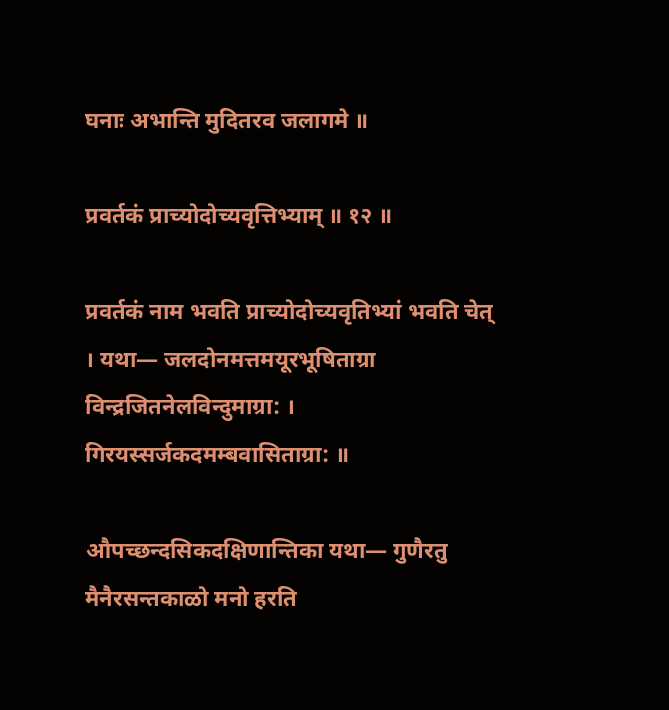घनाः अभान्ति मुदितरव जलागमे ॥

प्रवर्तकं प्राच्योदोच्यवृत्तिभ्याम् ॥ १२ ॥

प्रवर्तकं नाम भवति प्राच्योदोच्यवृतिभ्यां भवति चेत् । यथा— जलदोनमत्तमयूरभूषिताग्रा विन्द्रजितनेलविन्दुमाग्रा: । गिरयस्सर्जकदमम्बवासिताग्रा: ॥

औपच्छन्दसिकदक्षिणान्तिका यथा— गुणैरतु मैनैरसन्तकाळो मनो हरति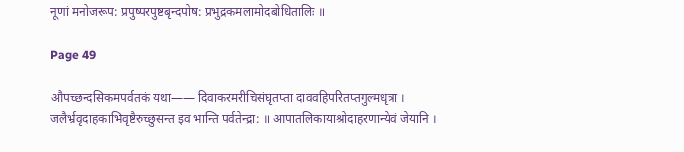नूणां मनोजरूप: प्रपुष्परपुष्टबृन्दपोष: प्रभुद्रकमलामोदबोधितालिः ॥

Page 49

औपच्छन्दसिकमपर्वतकं यथा—— दिवाकरमरीचिसंघृतप्ता दाववहिपरितप्तगुल्मधृत्रा । जलैर्भ्रवृदाहकाभिवृष्टैरुच्छुसन्त इव भान्ति पर्वतेन्द्रा: ॥ आपातलिकायाश्रोदाहरणान्येवं जेयानि ।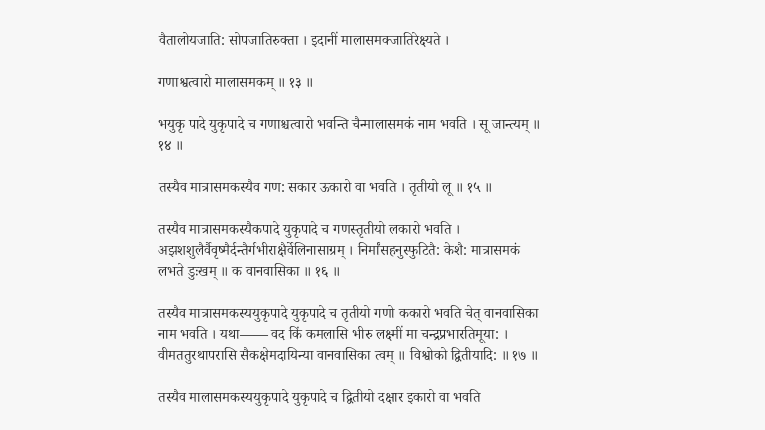वैतालोयजाति: सोपजातिरुक्ता । इदानीं मालासमक्जातिरेक्ष्यते ।

गणाश्वत्वारो मालासमकम् ॥ १३ ॥

भयुकृ पादे युकृपादे च गणाश्चत्वारो भवन्ति चैन्मालासमकं नाम भवति । सू जान्त्यम् ॥ १४ ॥

तस्यैव मात्रासमकस्यैव गण: सकार ऊकारो वा भवति । तृतीयो लू ॥ १५ ॥

तस्यैव मात्रासमकस्यैकपादे युकृपादे च गणस्तृतीयो लकारो भवति । अझशशुलैर्वैवृष्मैर्दन्तैर्गभीराक्षैर्वेलिनासाग्रम् । निर्मांसहनुस्फुटितै: केशै: मात्रासमकं लभते डुःखम् ॥ क वानवासिका ॥ १६ ॥

तस्यैव मात्रासमकस्ययुकृपादे युकृपादे च तृतीयो गणो ककारो भवति चेत् वानवासिका नाम भवति । यथा—— वद किं कमलासि भीरु लक्ष्मीं मा चन्द्रप्रभारतिमूया: । वीमततुरथापरासि सैकक्षेमदायिन्या वानवासिका त्वम् ॥ विश्वोको द्वितीयादि: ॥ १७ ॥

तस्यैव मालासमकस्ययुकृपादे युकृपादे च द्वितीयो दक्षार इकारो वा भवति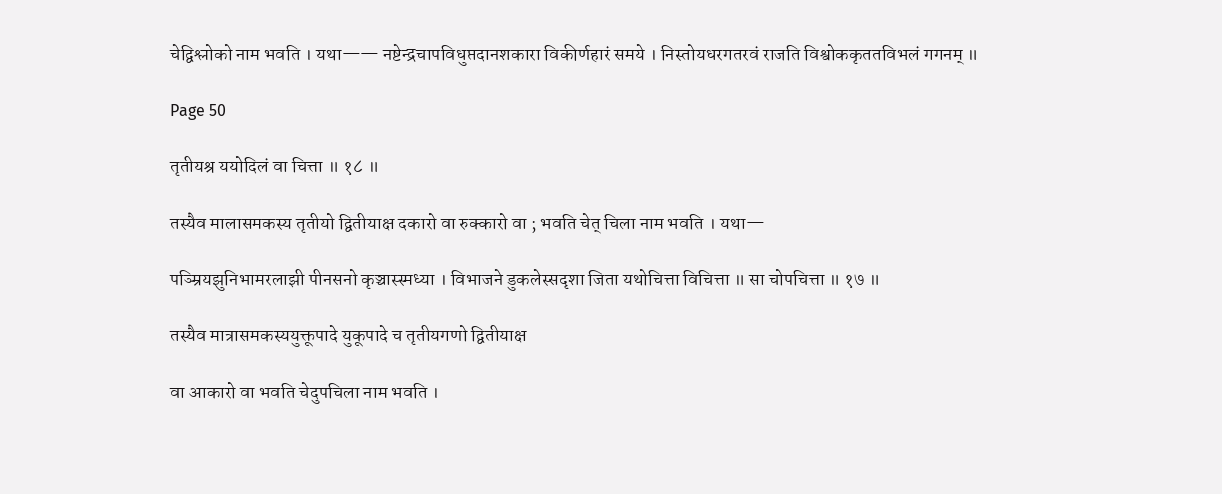चेद्विश्लोको नाम भवति । यथा—— नष्टेन्द्रचापविधुप्तदानशकारा विकीर्णहारं समये । निस्तोयधरगतरवं राजति विश्वोककृततविभलं गगनम् ॥

Page 50

तृतीयश्र ययोदिलं वा चित्ता ॥ १८ ॥

तस्यैव मालासमकस्य तृतीयो द्वितीयाक्ष दकारो वा रुक्कारो वा ; भवति चेत् चिला नाम भवति । यथा—

पञ्म्रियझुनिभामरलाझी पीनसनो कृञ्चास्स्मध्या । विभाजने डुकलेस्सदृशा जिता यथोचित्ता विचित्ता ॥ सा चोपचित्ता ॥ १७ ॥

तस्यैव मात्रासमकस्ययुक्तूपादे युकूपादे च तृतीयगणो द्वितीयाक्ष

वा आकारो वा भवति चेदुपचिला नाम भवति ।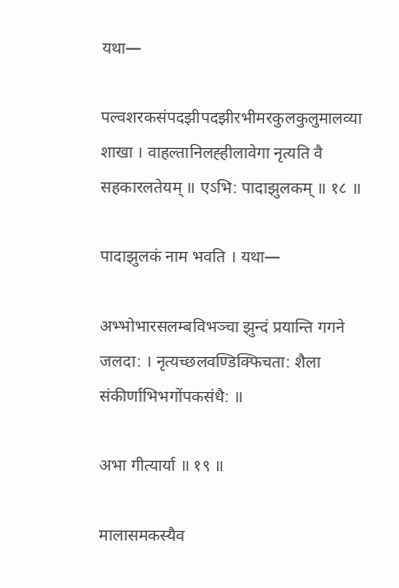यथा—

पल्वशरकसंपदझीपदझीरभीमरकुलकुलुमालव्या शाखा । वाहल्तानिलह्हीलावेगा नृत्यति वै सहकारलतेयम् ॥ एऽभि: पादाझुलकम् ॥ १८ ॥

पादाझुलकं नाम भवति । यथा—

अभ्भोभारसलम्बविभञ्चा झुन्दं प्रयान्ति गगने जलदा: । नृत्यच्छलवण्डिक्फिचता: शैला संकीर्णाभिभगोंपकसंधै: ॥

अभा गीत्यार्या ॥ १९ ॥

मालासमकस्यैव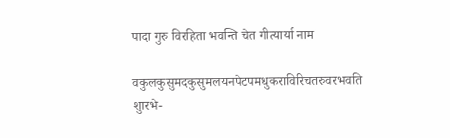पादा गुरु विरहिता भवन्ति चेत गीत्यार्या नाम

वकुलकुसुमदकुसुमलयनपेटपमधुकराविरिचतरुवरभवति शुारभे-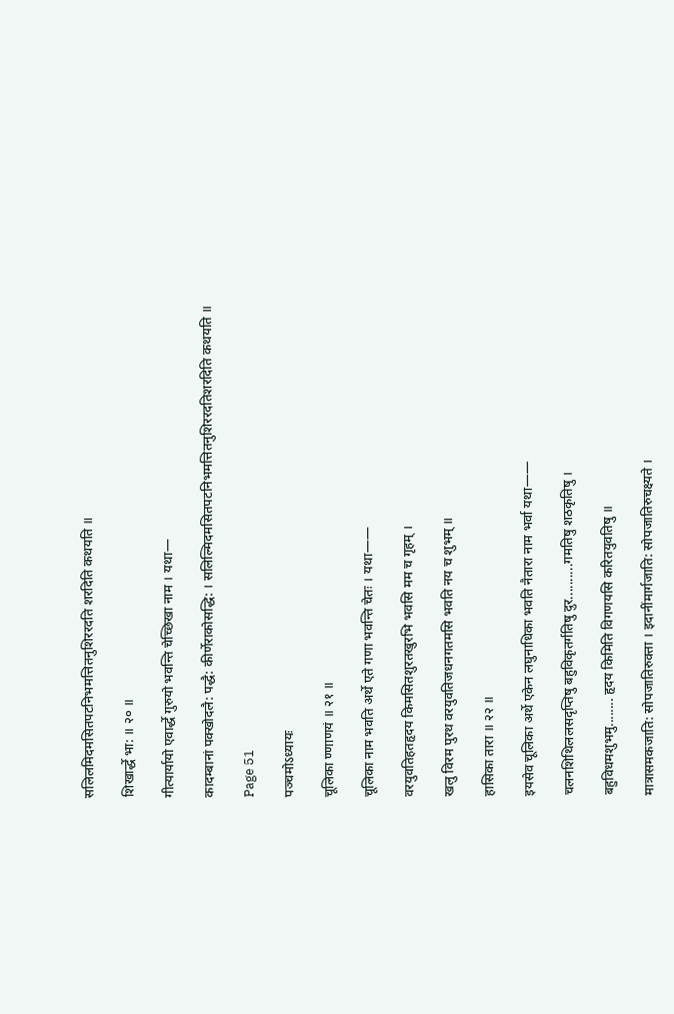सलिलमिदमसितपटनिभमत्तितनुशिररदति शरदिति कथयति ॥

शिखार्द्धे भा: ॥ २० ॥

गीत्यार्यायो एवार्द्धे गुरुयो भवन्ति चेच्छिखा नाम । यथा—

कादम्बानां पक्खोदलै: पद्धै: कीर्णेराकोसद्धि: । सलिल्मिदमसितपटनिभमत्तितनुशिररदतिशरदिति कथयति ॥

Page 51

पञ्चमोऽध्यायः

चूलिका ण्णाणयं ॥ २१ ॥

चूलिका नाम भवति अर्थे एते गणा भवन्ति चेतः । यथा——

वरयुवतिहतहृदय किमसितशुरतखुरभि भवसि मम च गृहम् ।

खलु विरम पुरथ वरयुवतिजधनगतमसि भवति नय च शुभम् ॥

हासिका तारा ॥ २२ ॥

इयसेव चूलिका अर्थे एकेन लघुनाधिका भवति नैतारा नाम भर्वा यथा——

चलनशिथिललसदृप्तिषु बहुविकृतर्गतिषु दुर..........गमतिषु शठकृतिषु ।

बहुविधमशुभमु........ हृदय किमिति विगणयसि करितयुवतिषु ॥

मात्रासमकजाति: सोपजातिरुक्ता । इदानींमार्गजाति: सोपजातिरुचक्ष्यते ।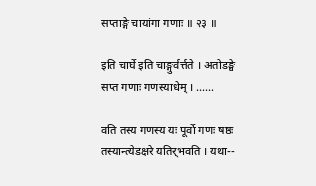सप्ताङ्गे चायांगा गणाः ॥ २३ ॥

इति चार्घे इति चाङ्गुर्वर्त्तते । अतोडङ्घे सप्त गणाः गणस्याधेम् । ......

वति तस्य गणस्य यः पूर्वो गणः षष्ठः तस्यान्त्येडक्षरे यतिर्‌भवति । यथा--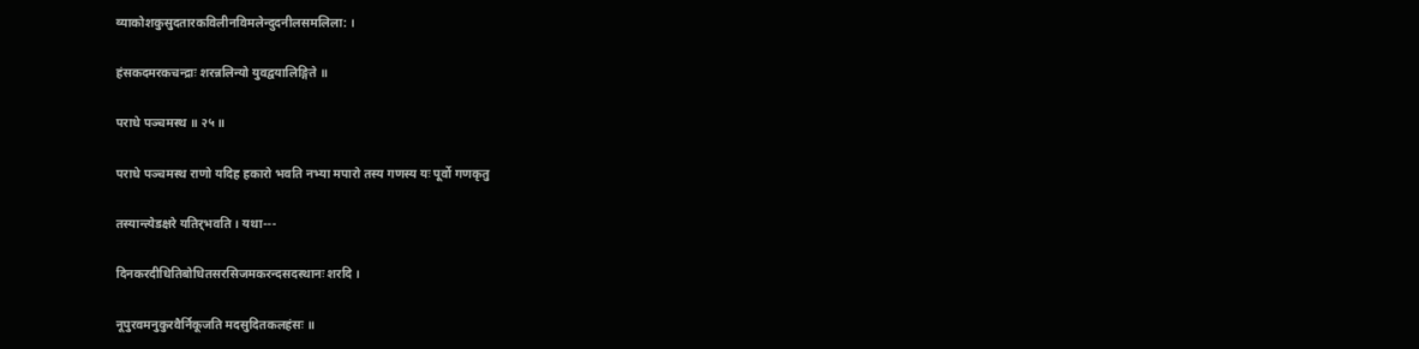व्याकोशकुसुदतारकविलीनविमलेन्दुदनीलसमलिला: ।

हंसकदमरकचन्द्राः शरन्नलिन्यो युवद्वयालिङ्गिते ॥

पराधे पञ्चमस्थ ॥ २५ ॥

पराधे पञ्चमस्थ राणो यदिह हकारो भवति नभ्या मपारो तस्य गणस्य यः पूर्वो गणकृतु

तस्यान्त्येडक्षरे यतिर्‌भवति । यथा---

दिनकरदीधितिबोधितसरसिजमकरन्दसदस्थानः शरदि ।

नूपुरवमनुकुरवैर्निकूजति मदसुदितकलहंसः ॥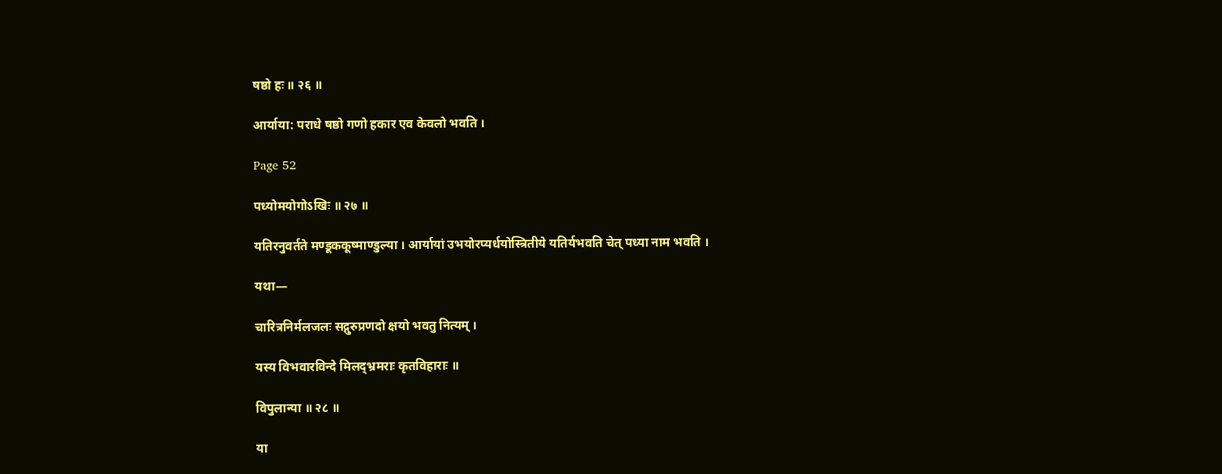षष्ठो हः ॥ २६ ॥

आर्याया: पराधे षष्ठो गणो हकार एव केवलो भवति ।

Page 52

पध्योमयोगोऽखिः ॥ २७ ॥

यतिरनुवर्तते मण्डूककूष्माण्डुल्या । आर्यायां उभयोरप्यर्धयोस्त्रितीये यतिर्यभवति चेत् पध्या नाम भवति ।

यथा—

चारित्रनिर्मलजलः सद्गुरुप्रणदो क्षयो भवतु नित्यम् ।

यस्य विभवारविन्दे मिलद्भ्रमराः कृतविहाराः ॥

विपुलान्या ॥ २८ ॥

या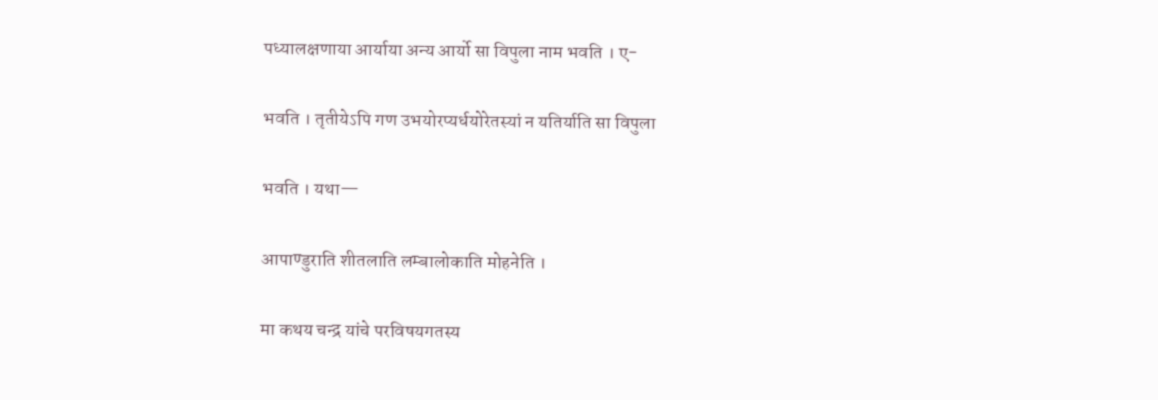पध्यालक्षणाया आर्याया अन्य आर्यो सा विपुला नाम भवति । ए-

भवति । तृतीयेऽपि गण उभयोरप्यर्धयोरेतस्यां न यतिर्याति सा विपुला

भवति । यथा—

आपाण्डुराति शीतलाति लम्बालोकाति मोहनेति ।

मा कथय चन्द्र यांचे परविषयगतस्य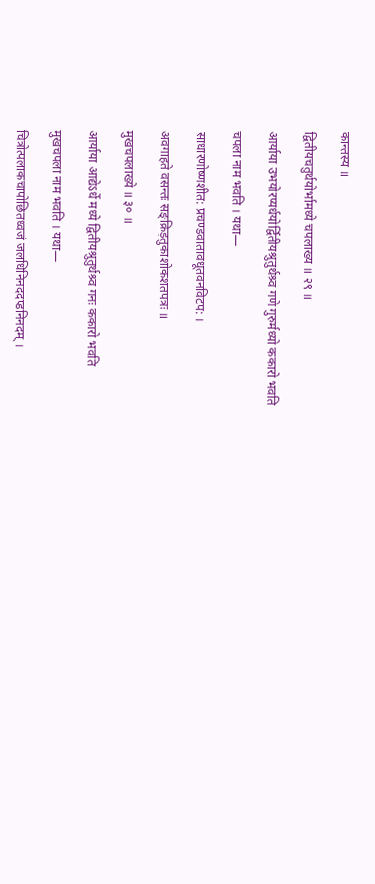कान्तस्य ॥

द्वितीयचतुर्थयोर्भामध्ये चपलाख्य ॥ २९ ॥

आर्याया उभयोरप्यर्धयोर्द्वितीयश्रुतुर्थश्र्व गणे गुरुर्मध्यो ककारो भवति

चपला नाम भवति । यथा—

साधारणोष्णशीत: प्रचण्डवातावधूतवनविटप: ।

अवगाहते वसन्तः सङ्क्रिड़तुकाशोकशतपत्रः ॥

मुखचपलाख्ये ॥ ३० ॥

आर्याया आद्येऽर्धे मध्ये द्वितीयश्रुतुर्थश्र्व गनः ककारो भवति

मुखचपला नाम भवति । यथा—

चित्रोत्पलाकचापोछितध्वजं जलधिनिनददप्डनिनदम् ।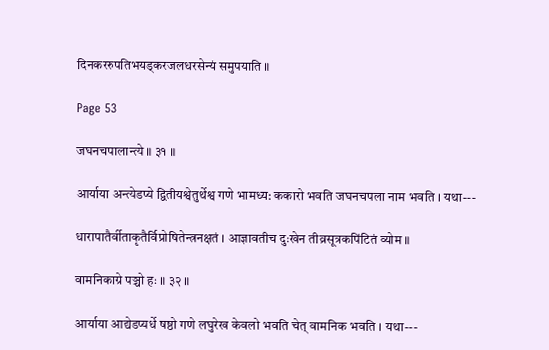दिनकररुपतिभयड्करजलधरसेन्यं समुपयाति ॥

Page 53

जघनचपालान्त्ये ॥ ३१ ॥

आर्याया अन्त्येडप्ये द्वितीयश्वेतुर्थेश्व गणे भामध्य: ककारो भवति जघनचपला नाम भवति । यथा---

धारापातैर्वीताकृतैर्विप्रोषितेन्त्रनक्षतं । आज्ञावतीच दुःखेन तीव्रसूत्रकपिंटितं व्योम ॥

वामनिकाग्रे पञ्चो हः ॥ ३२ ॥

आर्याया आद्येडप्यर्धे षष्ठो गणे लघुरेख केवलो भवति चेत् वामनिक भवति । यथा---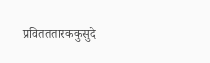प्रवितततारककुसुदे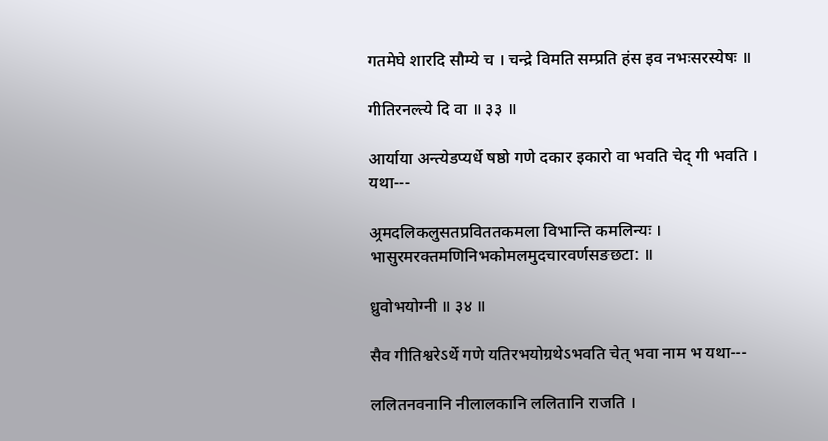गतमेघे शारदि सौम्ये च । चन्द्रे विमति सम्प्रति हंस इव नभःसरस्येषः ॥

गीतिरनल्त्ये दि वा ॥ ३३ ॥

आर्याया अन्त्येडप्यर्धे षष्ठो गणे दकार इकारो वा भवति चेद् गी भवति । यथा---

अ्रमदलिकलुसतप्रविततकमला विभान्ति कमलिन्यः । भासुरमरक्तमणिनिभकोमलमुदचारवर्णसङछटा: ॥

ध्रुवोभयोग्नी ॥ ३४ ॥

सैव गीतिश्वरेऽर्थे गणे यतिरभयोग्रथेऽभवति चेत् भवा नाम भ यथा---

ललितनवनानि नीलालकानि ललितानि राजति ।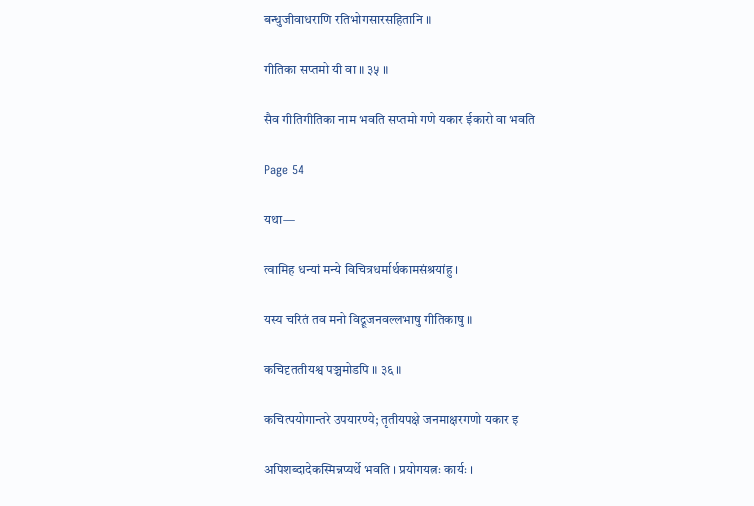बन्धुजीवाधराणि रतिभोगसारसहितानि ॥

गीतिका सप्तमो यी वा ॥ ३५ ॥

सैव गीतिगीतिका नाम भवति सप्तमो गणे यकार ईकारो वा भवति

Page 54

यथा—

त्वामिह धन्यां मन्ये विचित्रधर्मार्थकामसंश्रयांहु ।

यस्य चरितं तव मनो विद्रूजनवल्लभाषु गीतिकाषु ॥

कचिदृततीयश्व पञ्चमोडपि ॥ ३६ ॥

कचित्पयोगान्तरे उपयारण्ये; तृतीयपक्षे जनमाक्षरगणो यकार इ

अपिशब्दादेकस्मिन्नप्यर्थे भवति । प्रयोगयत्नः कार्यः ।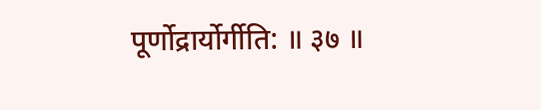पूर्णोद्रार्योर्गीति: ॥ ३७ ॥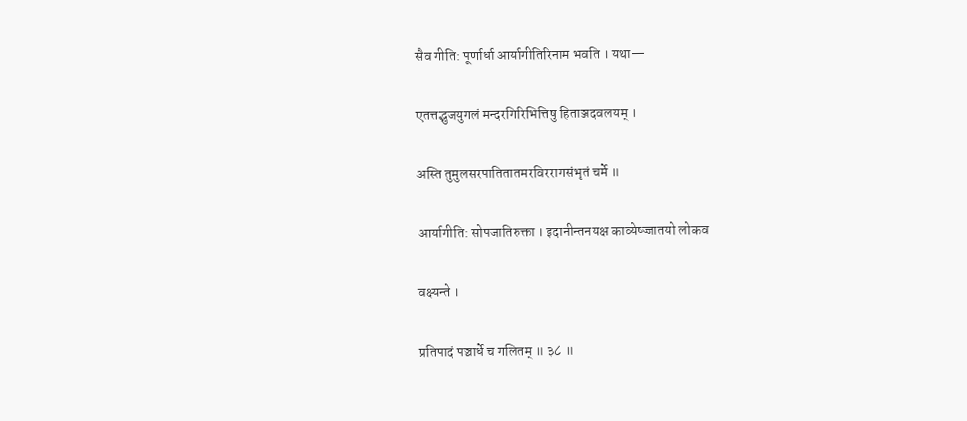सैव गीति: पूर्णार्धा आर्यागीतिरिनाम भवति । यथा—

एतत्तद्भुजयुगलं मन्दरगिरिभित्तिषु हिताञ्जदवलयम् ।

अस्ति तुमुलसरपातितातमरविररागसंभृतं चर्मे ॥

आर्यागीति: सोपजातिरुक्ता । इदानीन्तनयक्ष काव्येष्ज्जातयो लोकव

वक्ष्यन्ते ।

प्रतिपादं पञ्चार्धे च गलितम् ॥ ३८ ॥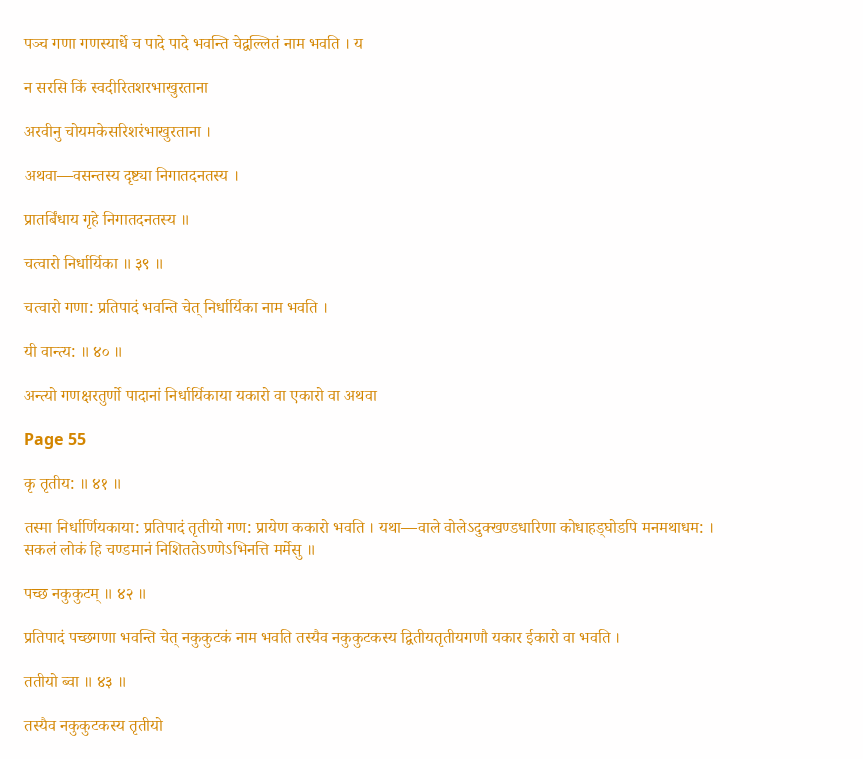पञ्च गणा गणस्यार्धे च पादे पादे भवन्ति चेद्वल्लितं नाम भवति । य

न सरसि किं स्वदीरितशरभाखुरताना

अरवीनु चोयमकेसरिशरंभाखुरताना ।

अथवा—वसन्तस्य दृष्ट्या निगातदनतस्य ।

प्रातर्बिंधाय गृहे निगातदनतस्य ॥

चत्वारो निर्धार्यिका ॥ ३९ ॥

चत्वारो गणा: प्रतिपादं भवन्ति चेत् निर्धार्यिका नाम भवति ।

यी वान्त्य: ॥ ४० ॥

अन्त्यो गणक्षरतुर्णो पादानां निर्धार्यिकाया यकारो वा एकारो वा अथवा

Page 55

कृ तृतीय: ॥ ४१ ॥

तस्मा निर्धार्णियकाया: प्रतिपादं तृतीयो गण: प्रायेण ककारो भवति । यथा—वाले वोलेऽदुक्खण्डधारिणा कोधाहड्घोडपि मनमथाधम: । सकलं लोकं हि चण्डमानं निशिततेऽण्णेऽभिनत्ति मर्मेसु ॥

पच्छ नकुकुटम् ॥ ४२ ॥

प्रतिपादं पच्छगणा भवन्ति चेत् नकुकुटकं नाम भवति तस्यैव नकुकुटकस्य द्वितीयतृतीयगणौ यकार ईकारो वा भवति ।

ततीयो ब्वा ॥ ४३ ॥

तस्यैव नकुकुटकस्य तृतीयो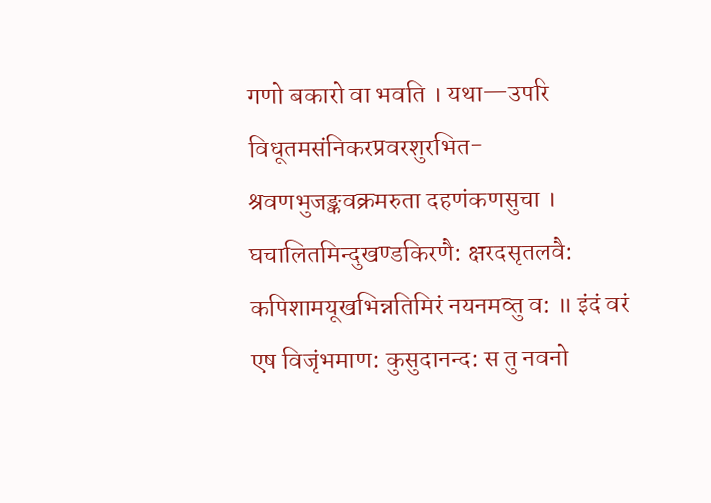गणो बकारो वा भवति । यथा—उपरि विधूतमसंनिकरप्रवरशुरभित-श्रवणभुजङ्कवक्रमरुता दहणंकणसुचा । घचालितमिन्दुखण्डकिरणै: क्षरदसृतलवै: कपिशामयूखभिन्नतिमिरं नयनमव्तु व: ॥ इंदं वरं एष विजृंभमाण: कुसुदानन्द: स तु नवनो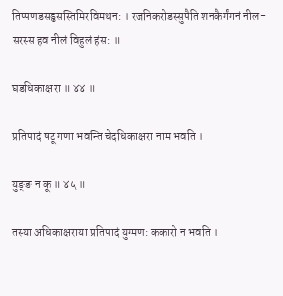तिप्पणडसड्ढसस्तिमिरविमथन: । रजनिकरोडस्सुपैति शनकैर्गंगनं नील-सरस्स हव नीलं विहुलं हंस: ॥

घडधिकाक्षरा ॥ ४४ ॥

प्रतिपादं षटू गणा भवन्ति चेदधिकाक्षरा नाम भवति ।

युङ्ङ न कू ॥ ४५ ॥

तस्या अधिकाक्षराया प्रतिपादं युग्मण: ककारो न भवति ।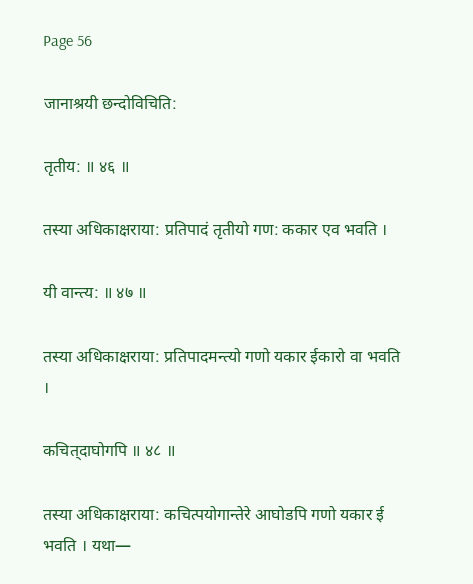Page 56

जानाश्रयी छन्दोविचिति:

तृतीय: ॥ ४६ ॥

तस्या अधिकाक्षराया: प्रतिपादं तृतीयो गण: ककार एव भवति ।

यी वान्त्य: ॥ ४७ ॥

तस्या अधिकाक्षराया: प्रतिपादमन्त्यो गणो यकार ईकारो वा भवति ।

कचित्‌दाघोगपि ॥ ४८ ॥

तस्या अधिकाक्षराया: कचित्पयोगान्तेरे आघोडपि गणो यकार ई भवति । यथा—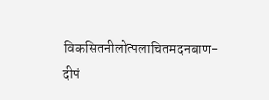विकसितनीलोत्पलाचितमदनबाण-दीपं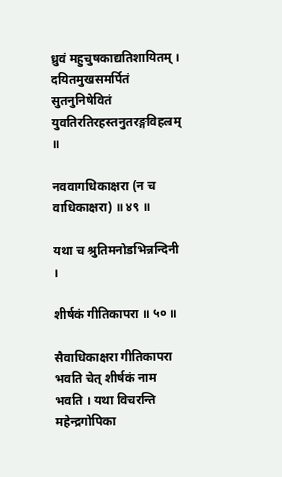ध्रुवं महुचुषकाद्यतिशायितम् । दयितमुखसमर्पितं सुतनुनिषेवितं युवतिरतिरहस्तनुतरङ्गविहल्रम् ॥

नववागधिकाक्षरा (न च वाधिकाक्षरा) ॥ ४९ ॥

यथा च श्रुतिमनोडभिन्नन्दिनी ।

शीर्षकं गीतिकापरा ॥ ५० ॥

सैवाधिकाक्षरा गीतिकापरा भवति चेत्‌ शीर्षकं नाम भवति । यथा विचरन्ति महेन्द्रगोपिका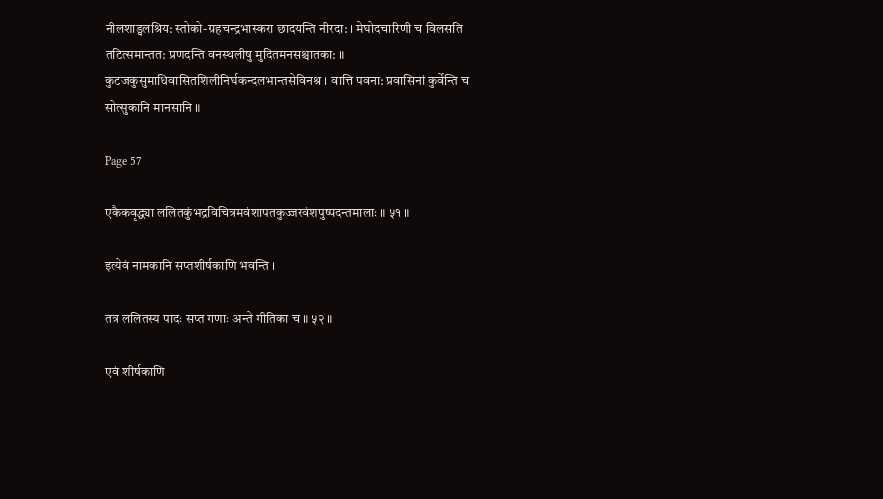नीलशाड्वलश्रिय: स्तोको-ग्रहचन्द्रभास्करा छादयन्ति नीरदा: । मेघोदचारिणी च विलसति तटित्समान्तत: प्रणदन्ति वनस्थलीषु मुदितमनसश्चातका: ॥ कुटजकुसुमाधिवासितशिलीनिर्घकन्दलभान्तसेविनश्र । वात्ति पवना: प्रवासिनां कुर्वेन्ति च सोत्सुकानि मानसानि ॥

Page 57

एकैकवृद्ध्या ललितकुंभद्रविचित्रमवंशापतकुज्जरवंशपुष्पदन्तमालाः ॥ ५१ ॥

इत्येवं नामकानि सप्तशीर्षकाणि भवन्ति ।

तत्र ललितस्य पादः सप्त गणाः अन्ते गीतिका च ॥ ५२ ॥

एवं शीर्षकाणि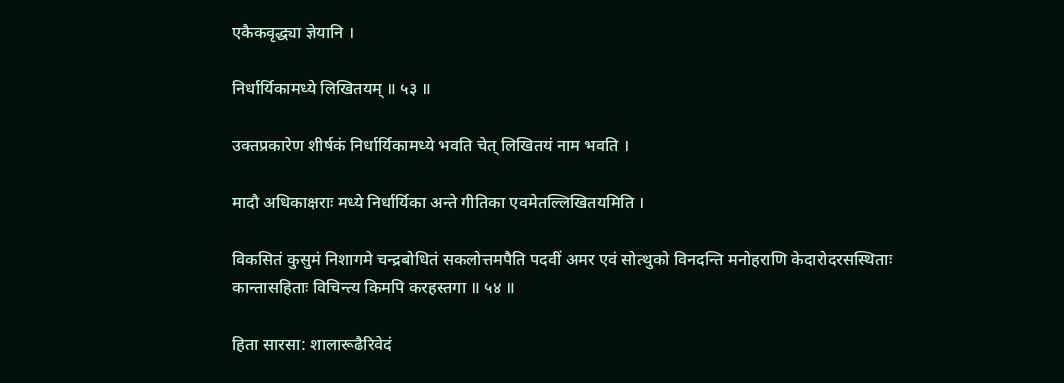एकैकवृद्ध्या ज्ञेयानि ।

निर्धार्यिकामध्ये लिखितयम् ॥ ५३ ॥

उक्तप्रकारेण शीर्षकं निर्धार्यिकामध्ये भवति चेत् लिखितयं नाम भवति ।

मादौ अधिकाक्षराः मध्ये निर्धार्यिका अन्ते गीतिका एवमेतल्लिखितयमिति ।

विकसितं कुसुमं निशागमे चन्द्रबोधितं सकलोत्तमपैति पदवीं अमर एवं सोत्थुको विनदन्ति मनोहराणि केदारोदरसस्थिताः कान्तासहिताः विचिन्त्य किमपि करहस्तगा ॥ ५४ ॥

हिता सारसा: शालारूढैरिवेदं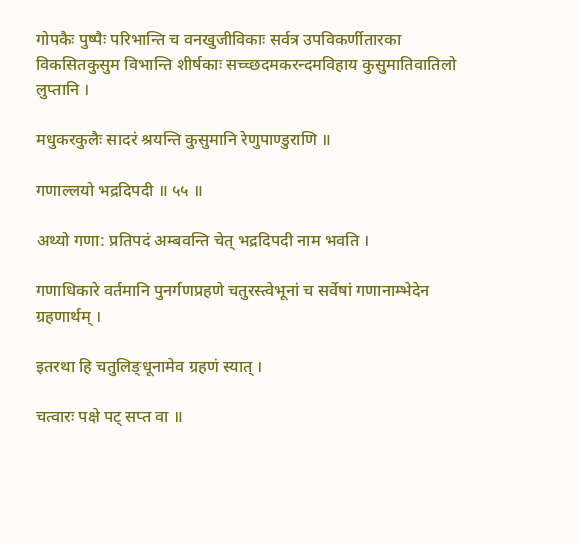गोपकैः पुष्पैः परिभान्ति च वनखुजीविकाः सर्वत्र उपविकर्णीतारका विकसितकुसुम विभान्ति शीर्षकाः सच्च्छदमकरन्दमविहाय कुसुमातिवातिलो लुप्तानि ।

मधुकरकुलैः सादरं श्रयन्ति कुसुमानि रेणुपाण्डुराणि ॥

गणाल्लयो भद्रदिपदी ॥ ५५ ॥

अथ्यो गणा: प्रतिपदं अम्बवन्ति चेत् भद्रदिपदी नाम भवति ।

गणाधिकारे वर्तमानि पुनर्गणप्रहणे चतुरस्त्वेभूनां च सर्वेषां गणानाम्भेदेन ग्रहणार्थम् ।

इतरथा हि चतुलिङ्धूनामेव ग्रहणं स्यात् ।

चत्वारः पक्षे पट्‌ सप्त वा ॥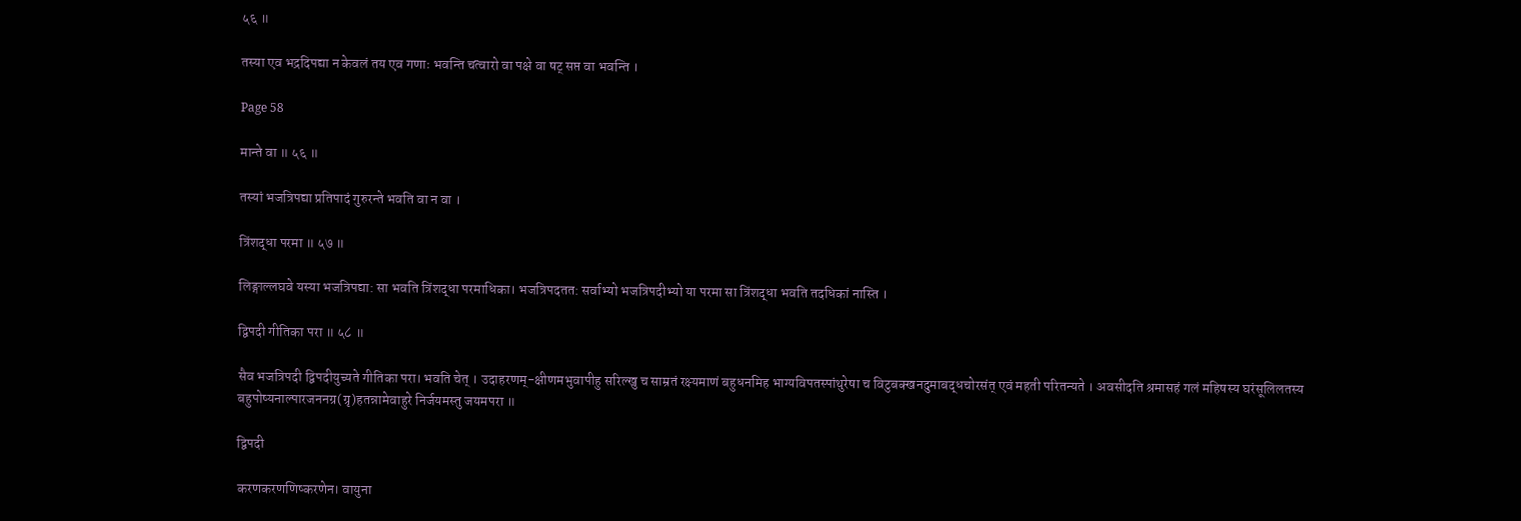५६ ॥

तस्या एव भद्रदिपद्या न केवलं तय एव गणाः भवन्ति चत्वारो वा पक्षे वा षट्‌ सप्त वा भवन्ति ।

Page 58

मान्ते वा ॥ ५६ ॥

तस्यां भजत्रिपद्या प्रतिपादं गुरुरन्ते भवति वा न वा ।

त्रिंशद्धा परमा ॥ ५७ ॥

लिङ्गाल्लघवे यस्या भजत्रिपद्या: सा भवति त्रिंशद्धा परमाधिका। भजत्रिपदतत: सर्वाभ्यो भजत्रिपदीभ्यो या परमा सा त्रिंशद्धा भवति तदधिकां नास्ति ।

द्विपदी गीतिका परा ॥ ५८ ॥

सैव भजत्रिपदी द्विपदीयुच्यते गीतिका परा। भवति चेत् । उदाहरणम्-क्षीणमभुवापीहु सरिल्खु च साम्रतं रक्ष्यमाणं बहुधनमिह भाग्यविपतस्पांथुरेषा च विटुबक्खनदुमाबद्धचोरसंत् एवं महती परितन्यते । अवसीदति श्रमासहं गलं महिषस्य घरंसूलिलतस्य बहुपोष्यनाल्पारजननग्र(ग्रृ)हतन्नामेवाहुरे निर्जयमस्तु जयमपरा ॥

द्विपदी

करणकरणणिष्करणेन। वायुना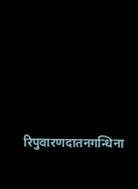रिपुवारणदातनगन्धिना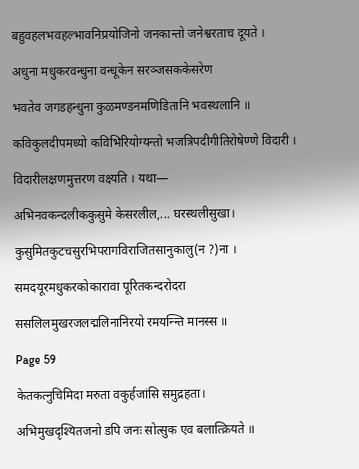बहुवहलभवहल्भावनिप्रयोजिनो जनकान्तो जनेश्वरताच दूयते ।

अधुना मधुकरवन्धुना वन्धूकेन सरञ्जसककेसरेण

भवतेव जगडहन्धुना कुळमण्डनमणिडितानि भवस्थलानि ॥

कविकुलदीपमध्यो कविभिरियोग्यन्तो भजत्रिपदीगीतिरोषेण्णे विदारी ।

विदारीलक्षणमुत्तरण वक्ष्यति । यथा—

अभिनवकन्दलीककुसुमे केसरलील,... घरस्थलीसुखा।

कुसुमितकुटचसुरभिपरागविराजितसानुकालु(न ?)ना ।

समदयूरमधुकरकोकारावा पूरितकन्दरोदरा

ससलिलमुखरजलद्मलिनानिरयो रमयन्न्ति मानस्स ॥

Page 59

केतकत्नुचिमिदा मरुता वकुर्हजांसि समुद्रहता।

अभिमुखदृश्यितजनो डपि जनः सोत्सुक एव बलात्क्रियते ॥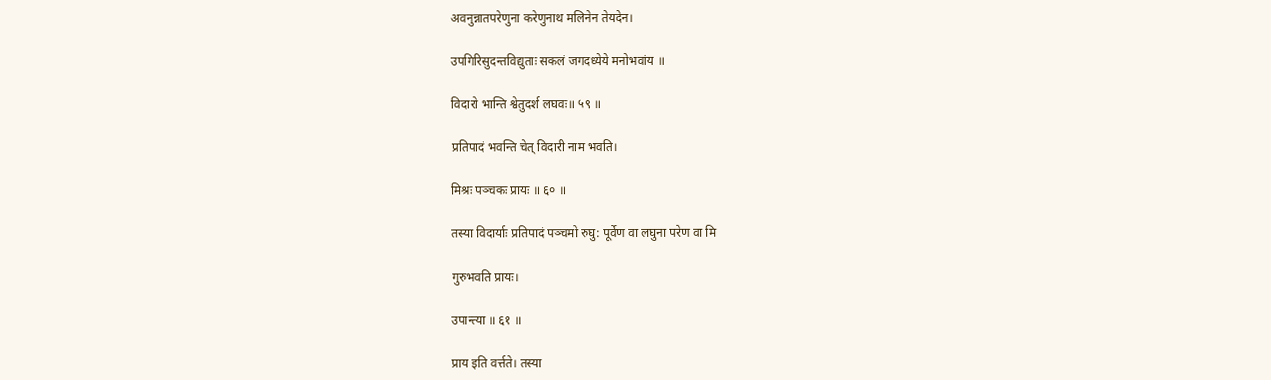अवनुन्नातपरेणुना करेणुनाथ मलिनेन तेयदेन।

उपगिरिसुदन्तविद्युताः सकलं जगदध्येये मनोभवांय ॥

विदारो भान्ति श्वेतुदर्श लघवः॥ ५९ ॥

प्रतिपादं भवन्ति चेत् विदारी नाम भवति।

मिश्रः पञ्चकः प्रायः ॥ ६० ॥

तस्या विदार्याः प्रतिपादं पञ्चमो रुघु: पूर्वेण वा लघुना परेण वा मि

गुरुभवति प्रायः।

उपान्त्या ॥ ६१ ॥

प्राय इति वर्त्तते। तस्या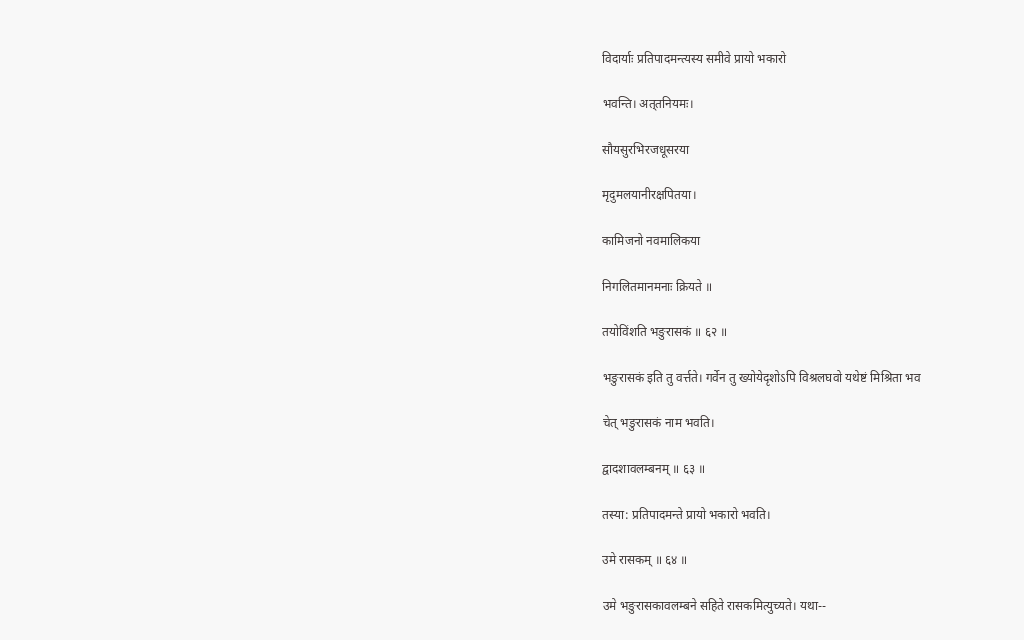विदार्याः प्रतिपादमन्त्यस्य समीवे प्रायो भकारो

भवन्ति। अत्‌त‌नियमः।

सौयसुरभिरजधूसरया

मृदुमलयानीरक्षपितया।

कामिजनो नवमालिकया

निगलितम‌ानमनाः क्रियते ॥

तयोविंशति भङुरासकं ॥ ६२ ॥

भङुरासकं इति तु वर्त्तते। गर्वेन तु ख्यो‌येदृशो‌ऽपि विश्र‌लघवो यथेष्टं मिश्रिता भव

चेत् भङुरासकं नाम भवति।

द्वादशावलम्बनम् ॥ ६३ ॥

तस्या: प्रतिपादमन्ते प्रायो भकारो भवति।

उमे रासक‌म् ॥ ६४ ॥

उमे भङुरासकावलम्बने सहिते रासक‌मित्युच्यते। यथा--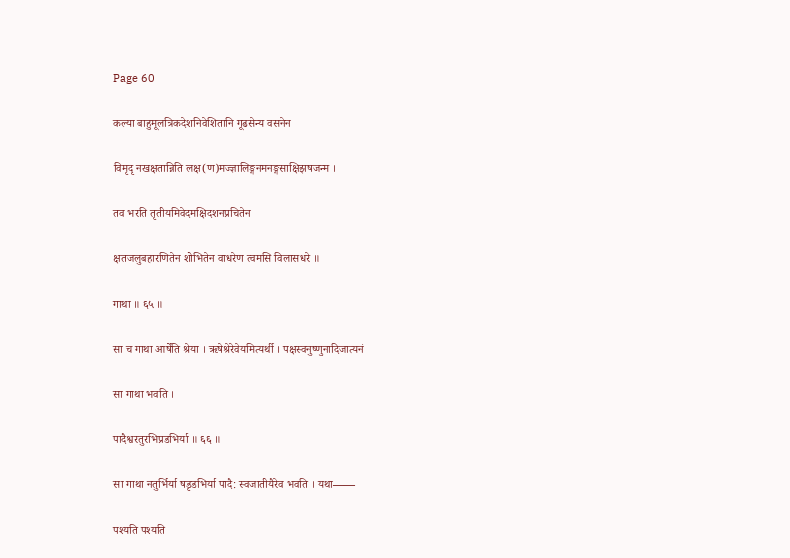Page 60

कल्या बाहुमूलत्रिकदेशनिवेशितानि गूढसेन्य वसनेन

विमृदृ नखक्षतान्निति लक्ष(ण)मज्ज्ञालिङ्गनमनङ्गसाक्षिझषजन्‍म ।

तव भरति तृतीयमिवेदमक्षिदशनप्रचितेन

क्षतजलुबहारणितेन शोभितेन वाधरेण त्वमसि विलासधरे ॥

गाथा ॥ ६५ ॥

सा च गाथा आर्षेति श्रेया । ऋषेश्रेरेवेयमित्यर्थी । पक्षस्वनुष्णुनादिजात्यनं

सा गाथा भवति ।

पादैश्वरतुरभिप्रडभिर्या ॥ ६६ ॥

सा गाथा नतुर्भिर्या षडृडभिर्या पादै: स्वजातीयैरेव भवति । यथा——

पश्यति पश्यति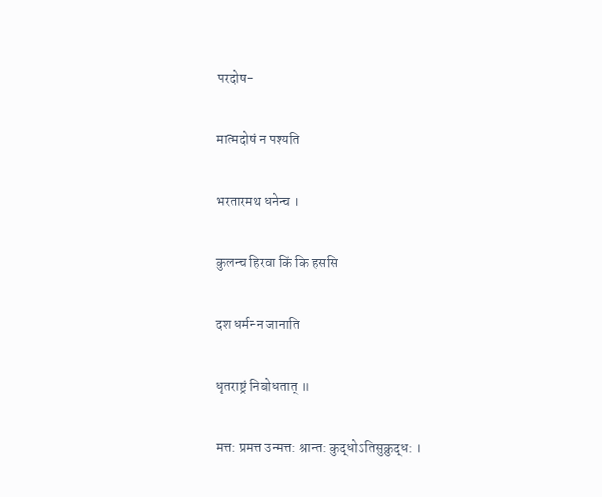परदोष-

मात्मदोषं न पश्यति

भरतारमथ धनेन्‍च ।

कुलन्‍च हिरवा किं कि हससि

दश धर्मन्‍ न जानाति

धृतराष्ट्रं निबोधतात्‌ ॥

मत्त: प्रमत्त उन्मत्त: श्रान्त: कुद्धोऽतिसुक्रुद्ध: ।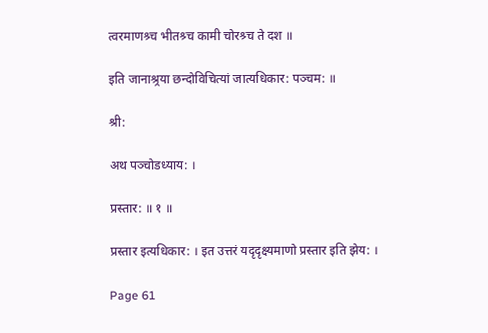त्वरमाणश्र्च भीतश्र्च कामी चोरश्र्च ते दश ॥

इति जानाश्र्रया छन्दोविचित्यां जात्यधिकार: पञ्चम: ॥

श्री:

अथ पञ्‍चोडध्याय: ।

प्रस्तार: ॥ १ ॥

प्रस्तार इत्यधिकार: । इत उत्तरं यदृदृक्ष्यमाणो प्रस्तार इति झेय: ।

Page 61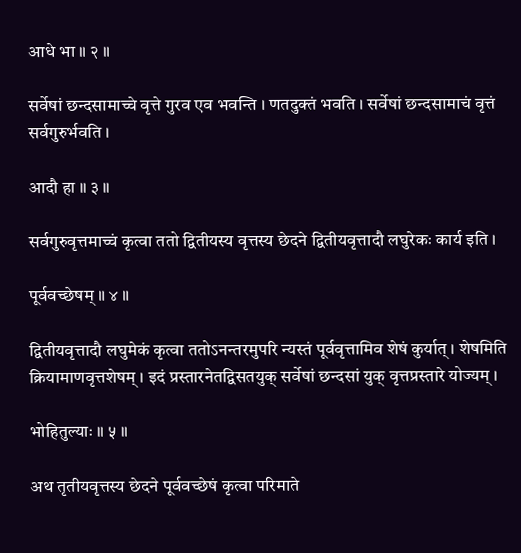आधे भा ॥ २ ॥

सर्वेषां छन्दसामाच्चे वृत्ते गुरव एव भवन्ति । णतदुक्तं भवति । सर्वेषां छन्दसामाचं वृत्तं सर्वगुरुर्भवति ।

आदौ हा ॥ ३ ॥

सर्वगुरुवृत्तमाच्चं कृत्वा ततो द्वितीयस्य वृत्तस्य छेदने द्वितीयवृत्तादौ लघुरेकः कार्य इति ।

पूर्ववच्छेषम् ॥ ४ ॥

द्वितीयवृत्तादौ लघुमेकं कृत्वा ततोऽनन्तरमुपरि न्यस्तं पूर्ववृत्तामिव शेषं कुर्यात् । शेषमिति क्रियामाणवृत्तशेषम् । इदं प्रस्तारनेतद्विसतयुक् सर्वेषां छन्दसां युक् वृत्तप्रस्तारे योज्यम् ।

भोहितुल्याः ॥ ५ ॥

अथ तृतीयवृत्तस्य छेदने पूर्ववच्छेषं कृत्वा परिमाते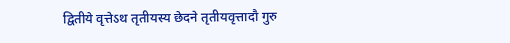द्वितीये वृत्तेऽथ तृतीयस्य छेदने तृतीयवृत्तादौ गुरु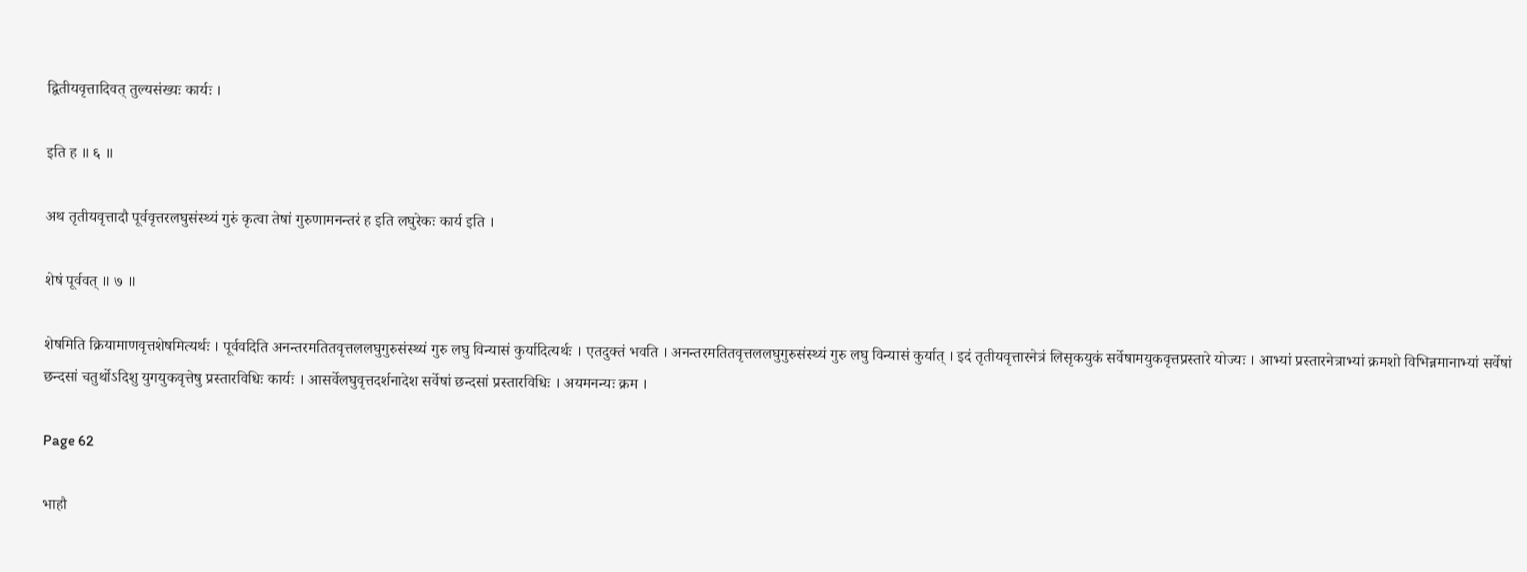द्वितीयवृत्तादिवत् तुल्यसंख्यः कार्यः ।

इति ह ॥ ६ ॥

अथ तृतीयवृत्तादौ पूर्ववृत्तरलघुसंस्थ्यं गुरुं कृत्वा तेषां गुरुणामनन्तरं ह इति लघुरेकः कार्य इति ।

शेषं पूर्ववत् ॥ ७ ॥

शेषमिति क्रियामाणवृत्तशेषमित्यर्थः । पूर्ववदिति अनन्तरमतितवृत्तललघुगुरुसंस्थ्यं गुरु लघु विन्यासं कुर्यादित्यर्थः । एतदुक्तं भवति । अनन्तरमतितवृत्तललघुगुरुसंस्थ्यं गुरु लघु विन्यासं कुर्यात् । इदं तृतीयवृत्तारनेत्रं लिसृकयुकं सर्वेषामयुकवृत्तप्रस्तारे योज्यः । आभ्यां प्रस्तारनेत्राभ्यां क्रमशो विभिन्नमानाभ्यां सर्वेषां छन्दसां चतुर्थोऽदिशु युगयुकवृत्तेषु प्रस्तारविधिः कार्यः । आसर्वेलघुवृत्तदर्शनादेश सर्वेषां छन्दसां प्रस्तारविधिः । अयमनन्यः क्रम ।

Page 62

भाहौ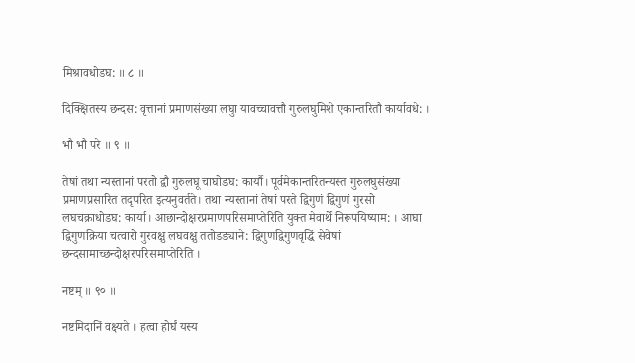मिश्रावधोडघ: ॥ ८ ॥

दिक्क्षितस्य छन्दस: वृत्तानां प्रमाणसंख्या लघुा यावच्चावत्तौ गुरुलघुमिशे एकान्तरितौ कार्यावधे: ।

भौ भौ परे ॥ ९ ॥

तेषां तथा न्यस्तानां परतो द्वौ गुरुलघू चाघोडघ: कार्यौ। पूर्वमेकान्तरितन्यस्त गुरुलघुसंख्या प्रमाणप्रसारित तदृपरित इत्यनुवर्तते। तथा न्यस्तानां तेषां परते द्विगुणं द्विगुणं गुरसो लघचक्राधोडघ: कार्या। आछान्दोक्षरप्रमाणपरिसमाप्तेरिति युक्त मेवार्थे निरूपयिष्याम: । आघा द्विगुणक्रिया चत्वारो गुरवक्षु लघवक्षु ततोडड्याने: द्विगुणद्विगुणवृद्धिं सेवेषां छन्दसामाच्छन्दोक्षरपरिसमाप्तेरिति ।

नष्टम् ॥ ९० ॥

नष्टमिदानिं वक्ष्यते । हत्वा होर्घं यस्य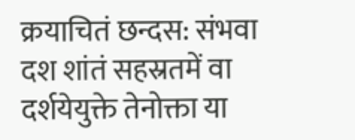क्रयाचितं छन्दस: संभवा दश शांतं सहस्रतमें वा दर्शयेयुक्ते तेनोक्ता या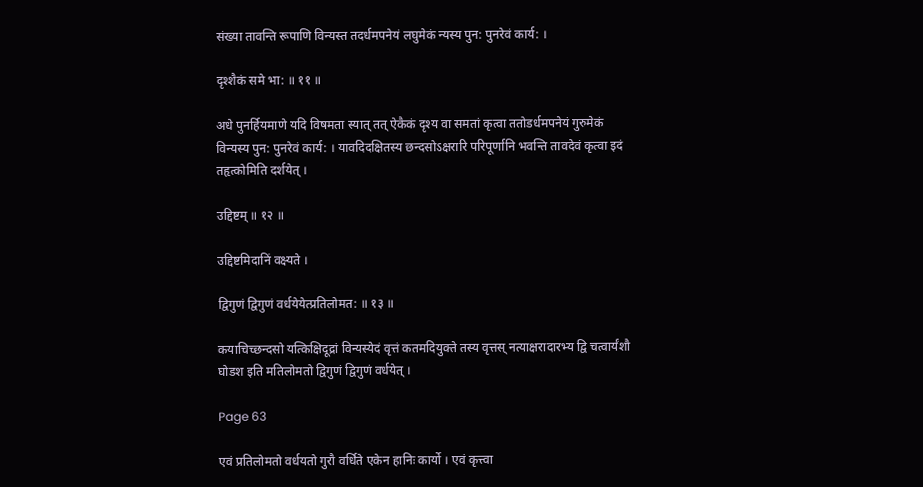संख्या तावन्ति रूपाणि विन्यस्त तदर्धमपनेयं लघुमेकं न्यस्य पुन: पुनरेवं कार्य: ।

दृश्शैकं समे भा: ॥ ११ ॥

अधे पुनर्हियमाणे यदि विषमता स्यात् तत् ऐकैकं दृश्य वा समतां कृत्वा ततोडर्धमपनेयं गुरुमेकं विन्यस्य पुन: पुनरेवं कार्य: । यावदिदक्षितस्य छन्दसोऽक्षरारि परिपूर्णानि भवन्ति तावदेवं कृत्वा इदं तहृत्कोमिति दर्शयेत् ।

उद्दिष्टम् ॥ १२ ॥

उद्दिष्टमिदानिं वक्ष्यते ।

द्विगुणं द्विगुणं वर्धयेयेत्प्रतिलोमत: ॥ १३ ॥

कयाचिच्छन्दसो यत्किक्षिदूद्रां विन्यस्येदं वृत्तं कतमदियुक्ते तस्य वृत्तस् नत्याक्षरादारभ्य द्वि चत्वार्यंशौ घोडश इति मतिलोमतो द्विगुणं द्विगुणं वर्धयेत् ।

Page 63

एवं प्रतिलोमतो वर्धयतो गुरौ वर्धिते एकेन हानिः कार्यो । एवं कृत्त्वा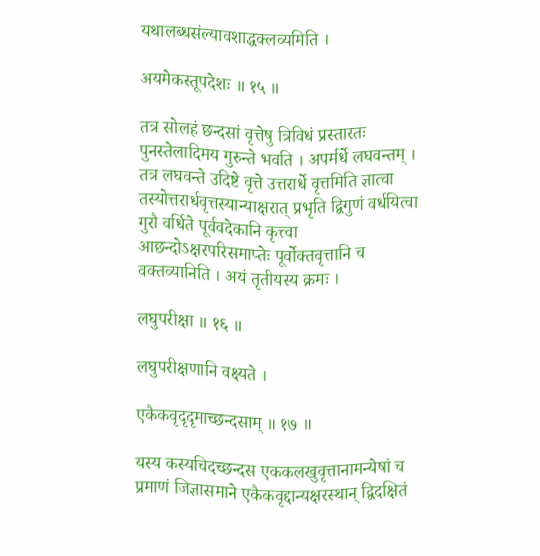यथालब्धसंल्यावशाद्धक्लव्यमिति ।

अयमेकस्तूपदेशः ॥ १५ ॥

तत्र सोलहं छन्दसां वृत्तेषु त्रिविधं प्रस्तारतः पुनस्तेलादिमय गुरुन्ते भवति । अपर्मर्धे लघवन्तम् । तत्र लघवन्ते उदिष्टे वृत्ते उत्तरार्धे वृत्तमिति ज्ञात्वा तस्योत्तरार्धवृत्तस्यान्याक्षरात् प्रभृति द्विगुणं वर्धयित्वा गुरौ वर्धिते पूर्ववदेकानि कृत्त्वा आछन्दोऽक्षरपरिसमाप्तेः पूर्वोक्तवृत्तानि च वक्तव्यानिति । अयं तृतीयस्य क्रमः ।

लघुपरीक्षा ॥ १६ ॥

लघुपरीक्षणानि वक्ष्यते ।

एकैकवृदृदृमाच्छन्दसाम् ॥ १७ ॥

यस्य कस्यचिदच्छन्दस एककलखुवृत्तानामन्येषां च प्रमाणं जिज्ञासमाने एकैकवृद्दान्यक्षरस्थान् द्विदक्षितं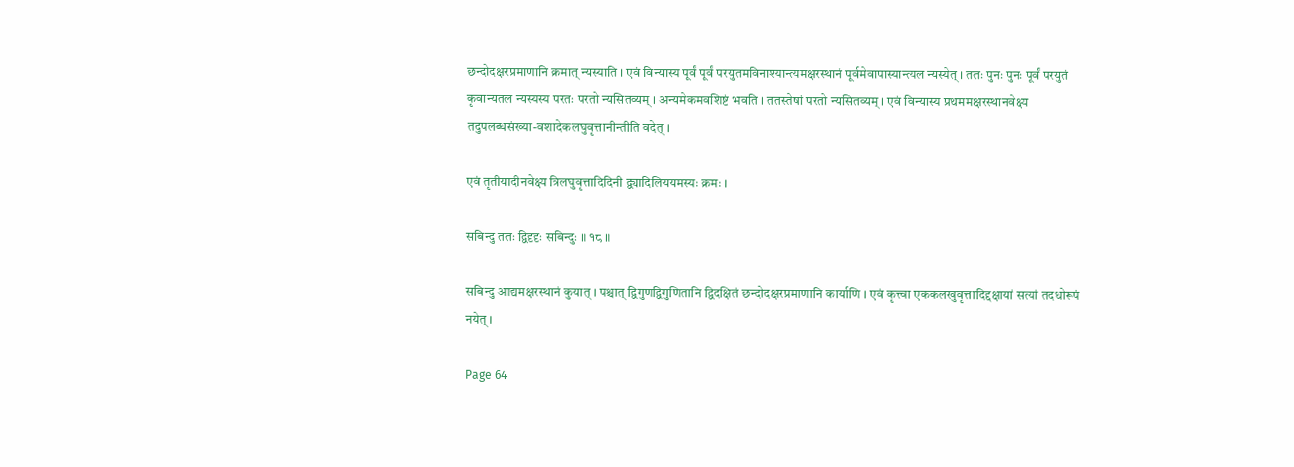छन्दोदक्षरप्रमाणानि क्रमात् न्यस्याति । एवं विन्यास्य पूर्वं पूर्वं परयुतमविनाश्यान्त्यमक्षरस्थानं पूर्वमेवापास्यान्त्यल न्यस्येत् । ततः पुनः पुनः पूर्वं परयुतं कृवान्यतल न्यस्यस्य परतः परतो न्यसितव्यम् । अन्यमेकमवशिष्टं भवति । ततस्तेषां परतो न्यसितव्यम् । एवं विन्यास्य प्रथममक्षरस्थानवेक्ष्य तदुपलब्धसंख्या-वशादेकलघुवृत्तानीन्तीति वदेत् ।

एवं तृतीयादीनवेक्ष्य त्रिलघुवृत्तादिदिनी द्व्यादिलिययमस्यः क्रमः ।

सबिन्दु ततः द्विदृदृः सबिन्दुः ॥ १८ ॥

सबिन्दु आद्यमक्षरस्थानं कुयात् । पश्चात् द्विगुणद्विगुणितानि द्विदक्षितं छन्दोदक्षरप्रमाणानि कार्याणि । एवं कृत्त्वा एककलखुवृत्तादिद्दक्षायां सत्यां तदधोरूपं नयेत् ।

Page 64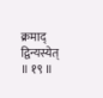क्रमाद् द्विन्यस्येत् ॥ १९ ॥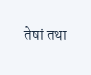तेषां तथा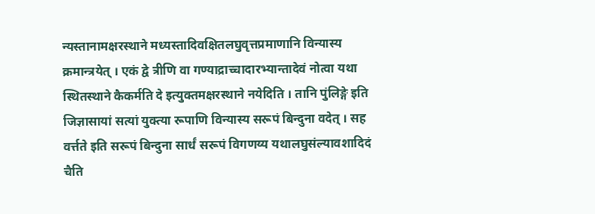न्यस्तानामक्षरस्थाने मध्यस्तादिवक्षितलघुवृत्तप्रमाणानि विन्यास्य क्रमान्त्रयेत् । एकं द्वे त्रीणि वा गण्याद्राच्चादारभ्यान्तादेवं नोत्वा यथा स्थितस्थाने कैकर्मति दे इत्युक्तमक्षरस्थाने नयेदिति । तानि पुंलिङ्गे इति जिज्ञासायां सत्यां युक्त्या रूपाणि विन्यास्य सरूपं बिन्दुना वदेत् । सह वर्त्तते इति सरूपं बिन्दुना सार्धं सरूपं विगणय्य यथालघुसंल्यावशादिदं चैति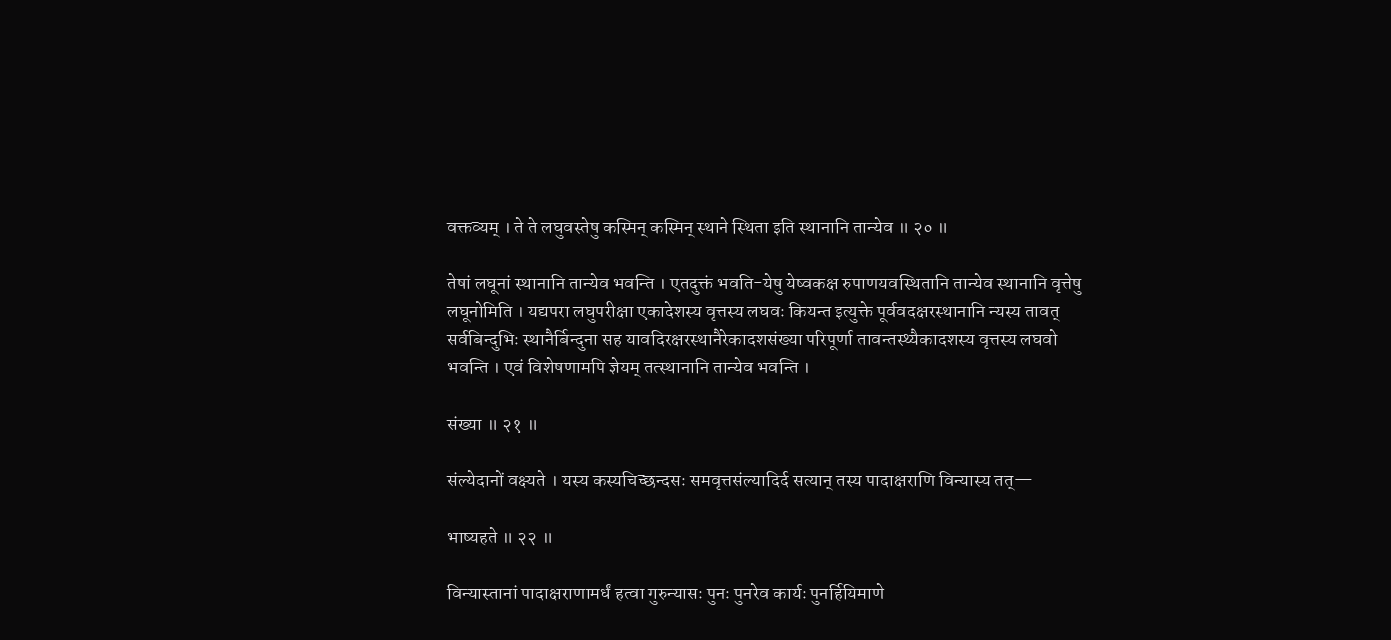वक्तव्यम् । ते ते लघुवस्तेषु कस्मिन् कस्मिन् स्थाने स्थिता इति स्थानानि तान्येव ॥ २० ॥

तेषां लघूनां स्थानानि तान्येव भवन्ति । एतदुक्तं भवति-येषु येष्वकक्ष रुपाणयवस्थितानि तान्येव स्थानानि वृत्तेषु लघूनोमिति । यद्यपरा लघुपरीक्षा एकादेशस्य वृत्तस्य लघवः कियन्त इत्युक्ते पूर्ववदक्षरस्थानानि न्यस्य तावत् सर्वबिन्दुभिः स्थानैर्बिन्दुना सह यावदिरक्षरस्थानैरेकादशसंख्या परिपूर्णा तावन्तस्थ्यैकादशस्य वृत्तस्य लघवो भवन्ति । एवं विशेषणामपि ज्ञेयम् तत्स्थानानि तान्येव भवन्ति ।

संख्या ॥ २१ ॥

संल्येदानों वक्ष्यते । यस्य कस्यचिच्छन्दसः समवृत्तसंल्यादिर्द सत्यान् तस्य पादाक्षराणि विन्यास्य तत्—

भाष्यहते ॥ २२ ॥

विन्यास्तानां पादाक्षराणामर्धं हत्वा गुरुन्यासः पुनः पुनरेव कार्यः पुनर्हियिमाणे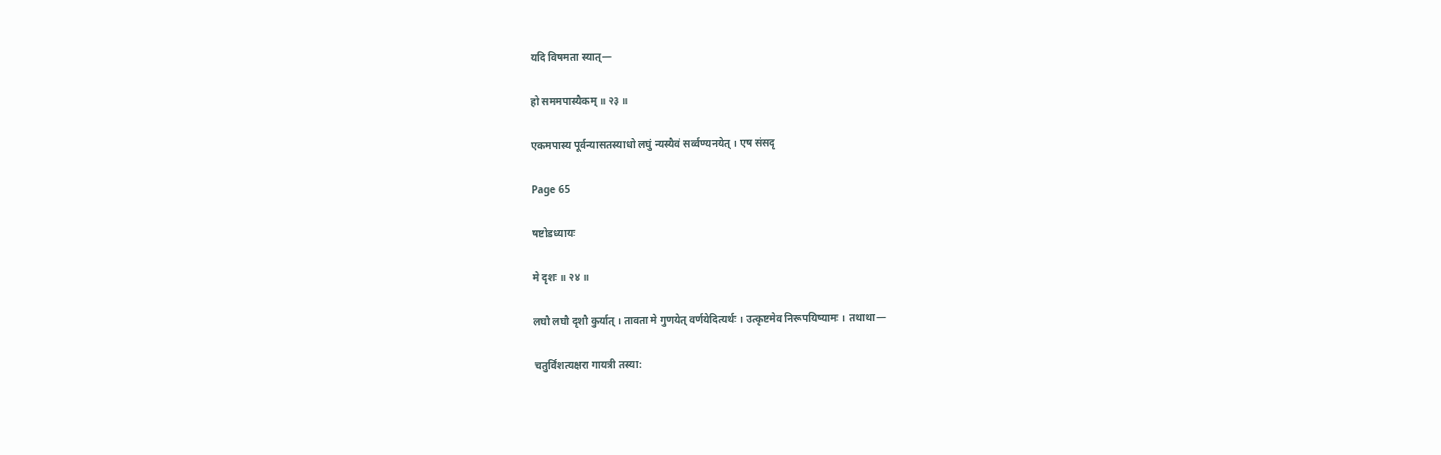यदि विषमता स्यात्—

हो सममपास्यैकम् ॥ २३ ॥

एकमपास्य पूर्वन्यासतस्याधो लघुं न्यस्यैवं सर्व्वण्यनयेत् । एष संसदृ

Page 65

षष्टोडध्यायः

मे दृशः ॥ २४ ॥

लघौ लघौ दृशौ कुर्यात् । तावता मे गुणयेत् वर्णयेदित्यर्थः । उत्कृष्टमेव निरूपयिष्यामः । तथाथा—

चतुर्विंशत्यक्षरा गायत्री तस्या: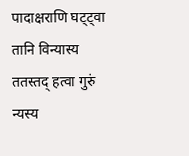पादाक्षराणि घट्ट्वा तानि विन्यास्य ततस्तद् हत्वा गुरुं न्यस्य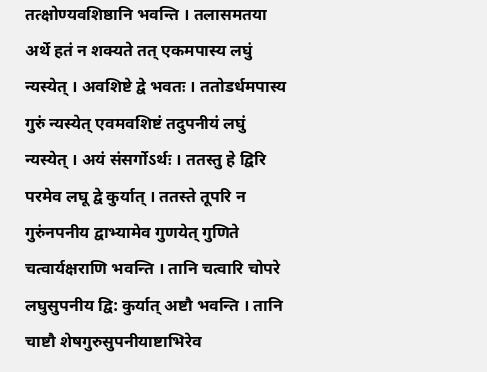तत्क्षोण्यवशिष्ठानि भवन्ति । तलासमतया अर्थे हतं न शक्यते तत् एकमपास्य लघुं न्यस्येत् । अवशिष्टे द्वे भवतः । ततोडर्धमपास्य गुरुं न्यस्येत् एवमवशिष्टं तदुपनीयं लघुं न्यस्येत् । अयं संसर्गोऽर्थः । ततस्तु हे द्विरि परमेव लघू द्वे कुर्यात् । ततस्ते तूपरि न गुरुंनपनीय द्वाभ्यामेव गुणयेत् गुणिते चत्वार्यक्षराणि भवन्ति । तानि चत्वारि चोपरे लघुसुपनीय द्वि: कुर्यात् अष्टौ भवन्ति । तानि चाष्टौ शेषगुरुसुपनीयाष्टाभिरेव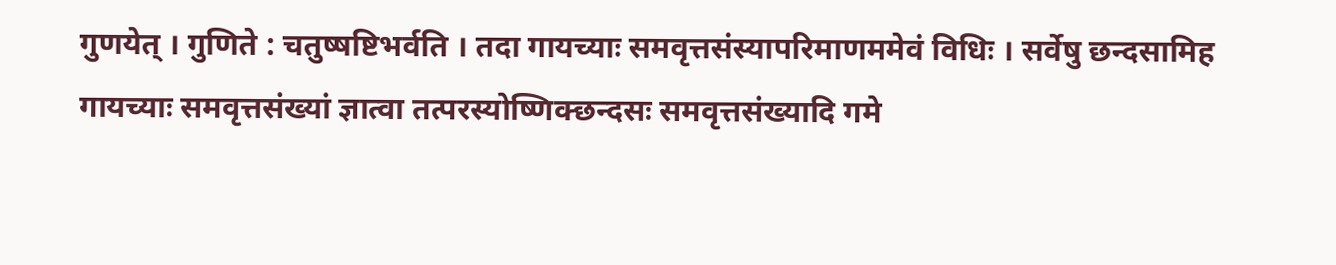गुणयेत् । गुणिते : चतुष्षष्टिभर्वति । तदा गायच्याः समवृत्तसंस्यापरिमाणममेवं विधिः । सर्वेषु छन्दसामिह गायच्याः समवृत्तसंख्यां ज्ञात्वा तत्परस्योष्णिक्छन्दसः समवृत्तसंख्यादि गमे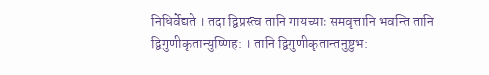निधिर्वेद्यते । तदा द्विप्रस्त्व तानि गायच्याः समवृत्तानि भवन्ति तानि द्विगुणीकृतान्युष्णिह: । तानि द्विगुणीकृतान्तनुष्टुभ: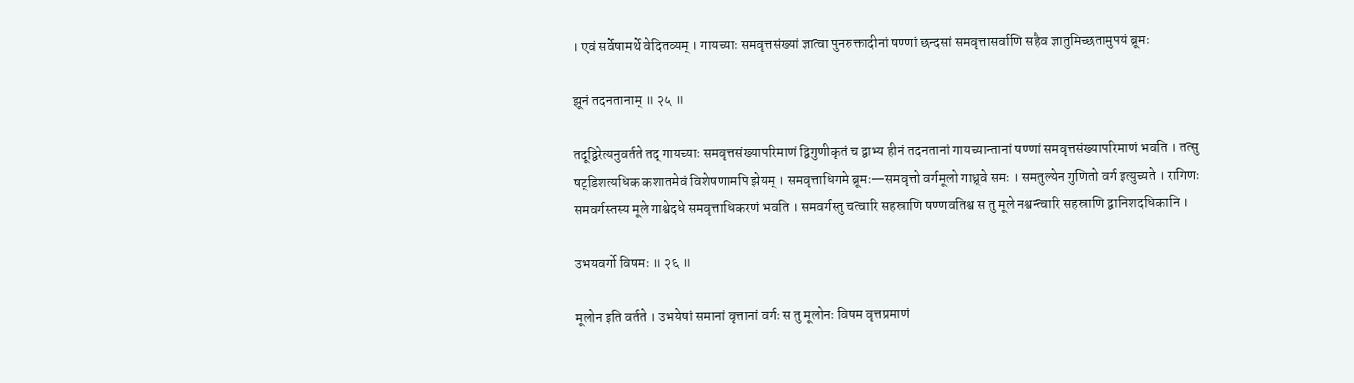। एवं सर्वेषामर्थे वेदितव्यम् । गायच्याः समवृत्तसंख्यां ज्ञात्वा पुनरुक्तादीनां षण्णां छन्दसां समवृत्तासर्वाणि सहैव ज्ञातुमिच्छतामुपयं ब्रूमः

झूनं तदनतानाम् ॥ २५ ॥

तदूद्विरेत्यनुवर्तते तद् गायच्याः समवृत्तसंख्यापरिमाणं द्विगुणीकृतं च द्वाभ्य हीनं तदनतानां गायच्यान्तानां षण्णां समवृत्तसंख्यापरिमाणं भवति । तत्सु षट्‌डिशत्यधिक कशातमेवं विशेषणामपि झेयम् । समवृत्ताधिगमे ब्रूमः—समवृत्तो वर्गमूलो गाध्र्वे समः । समतुल्येन गुणितो वर्ग इत्युच्यते । रागिणः समवर्गस्तस्य मूले गाश्वेदधे समवृत्ताधिकरणं भवति । समवर्गस्तु चत्वारि सहस्राणि षण्णवतिश्व स तु मूले नश्वन्त्वारि सहस्राणि द्वानिशदधिकानि ।

उभयवर्गो विषमः ॥ २६ ॥

मूलोन इति वर्तते । उभयेषां समानां वृत्तानां वर्गः स तु मूलोनः विषम वृत्तप्रमाणं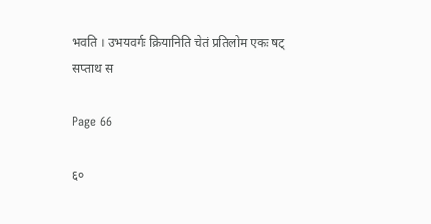भवति । उभयवर्गः क्रियानिति चेतं प्रतिलोम एकः षट् सप्ताथ स

Page 66

६०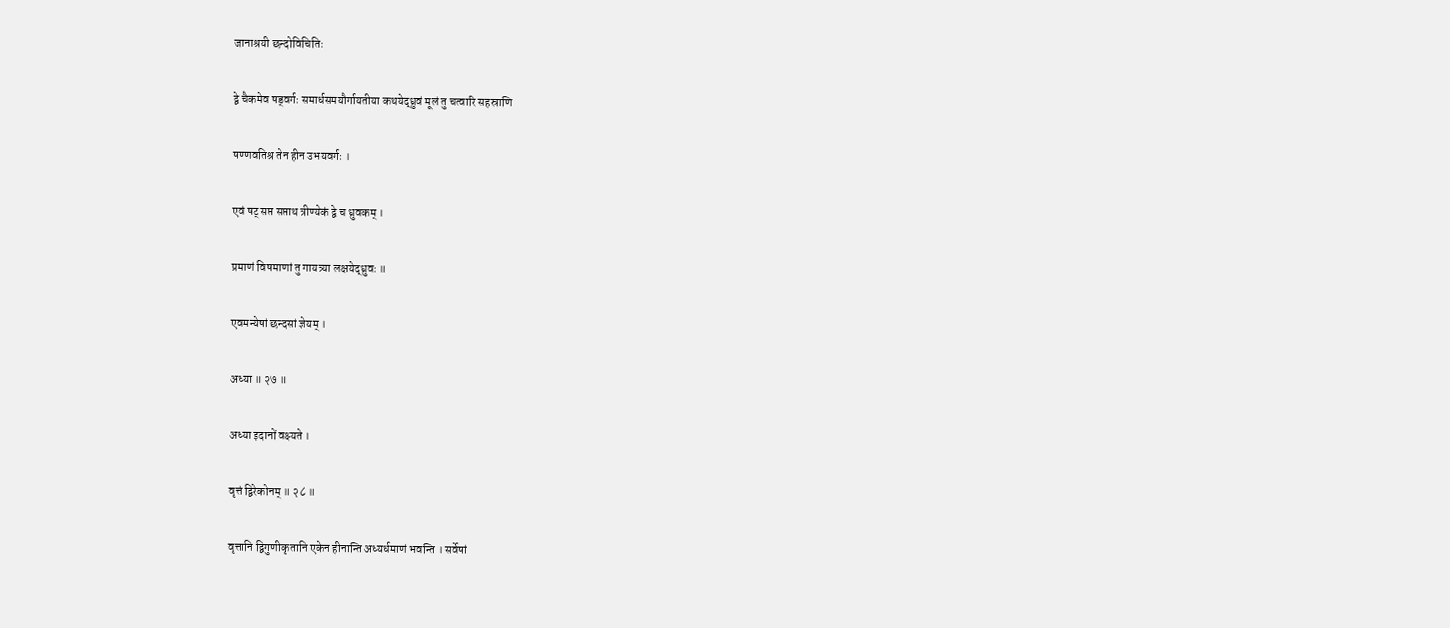जानाश्रयी छन्दोविचितिः

द्वे चैकमेव षड्‌वर्गः समार्धसमयौर्गायतीया कथयेद्‌ध्रुवं मूलं तु चत्वारि सहस्राणि

षण्णवतिश्र तेन हीन उभयवर्गः ।

एवं षट्‌ सप्त सप्ताथ त्रीण्येकं द्वे च ध्रुवकम् ।

प्रमाणं विषमाणां तु गायत्र्या लक्षयेद्‌ध्रुवः ॥

एवमन्येषां छन्दसां ज्ञेयम् ।

अध्या ॥ २७ ॥

अध्या इदानों वक्ष्यते ।

वृत्तं द्विरेकोनम् ॥ २८ ॥

वृत्तानि द्विगुणी‌कृतानि एकेन हीनान्ति अध्यर्धमाणं भवन्ति । सर्वेषां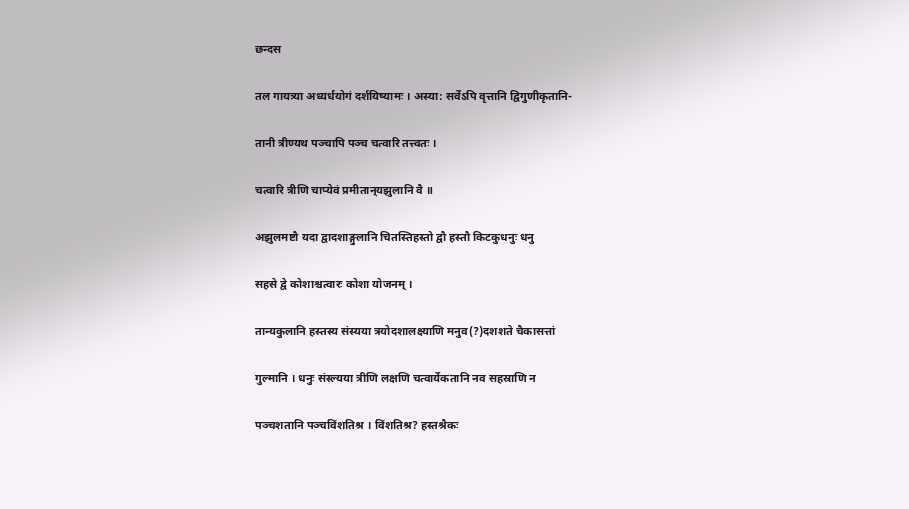छन्दस

तल गायत्र्या अध्यर्धयोगं दर्शयिष्यामः । अस्या: सर्वेऽपि वृत्तानि द्विगुणी‌कृतानि-

तानी त्रीण्यथ पञ्चापि पञ्च चत्वारि तत्त्वतः ।

चत्वारि त्रीणि चाप्येवं प्रमीतान्‌यझुलानि वै ॥

अझुलमष्टौ यदा द्वादशाङ्गुलानि चितस्तिहस्तो द्वौ हस्तौ किटकुधनुः धनु

सहसे द्वे कोशाश्चत्वारः कोशा योजनम् ।

तान्यकुलानि हस्तस्य संस्यया त्रयोदशालक्ष्याणि मनुव(?)दशशते चैकासत्तां

गुल्मानि । धनुः संस्ल्यया त्रीणि लक्षणि चत्वार्येकतानि नव सहस्राणि न

पञ्चशतानि पञ्चविंशतिश्र । विंशतिश्र? हस्तश्रैकः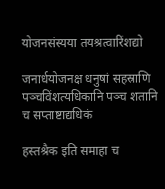योजनसंस्यया तयश्रत्वारिंशद्यो

जनार्धयोजनक्ष धनुषां सहस्राणि पञ्चविंशत्यधिकानि पञ्च शतानि च सप्ताष्टाद्यधिकं

हस्तश्रैक इति समाहा च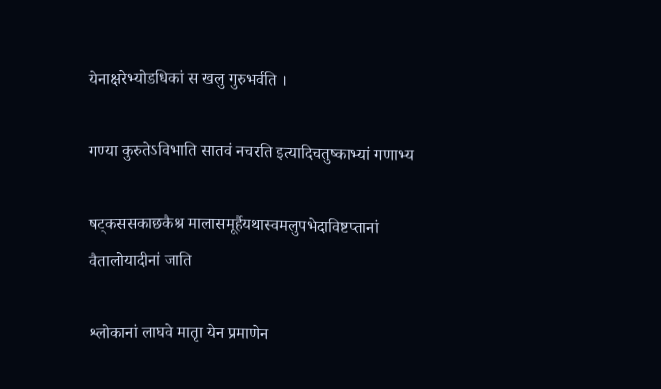येनाक्षरेभ्योडधिकां स खलु गुरुभर्वति ।

गण्या कुरुतेऽविभाति सातवं नचरति इत्यादिचतुष्काभ्यां गणाभ्य

षट्कससकाछकैश्र मालासमूर्हैयथास्वमलुपभेदाविष्टप्तानां वैतालोयादीनां जाति

श्लोकानां लाघवे मातृा येन प्रमाणेन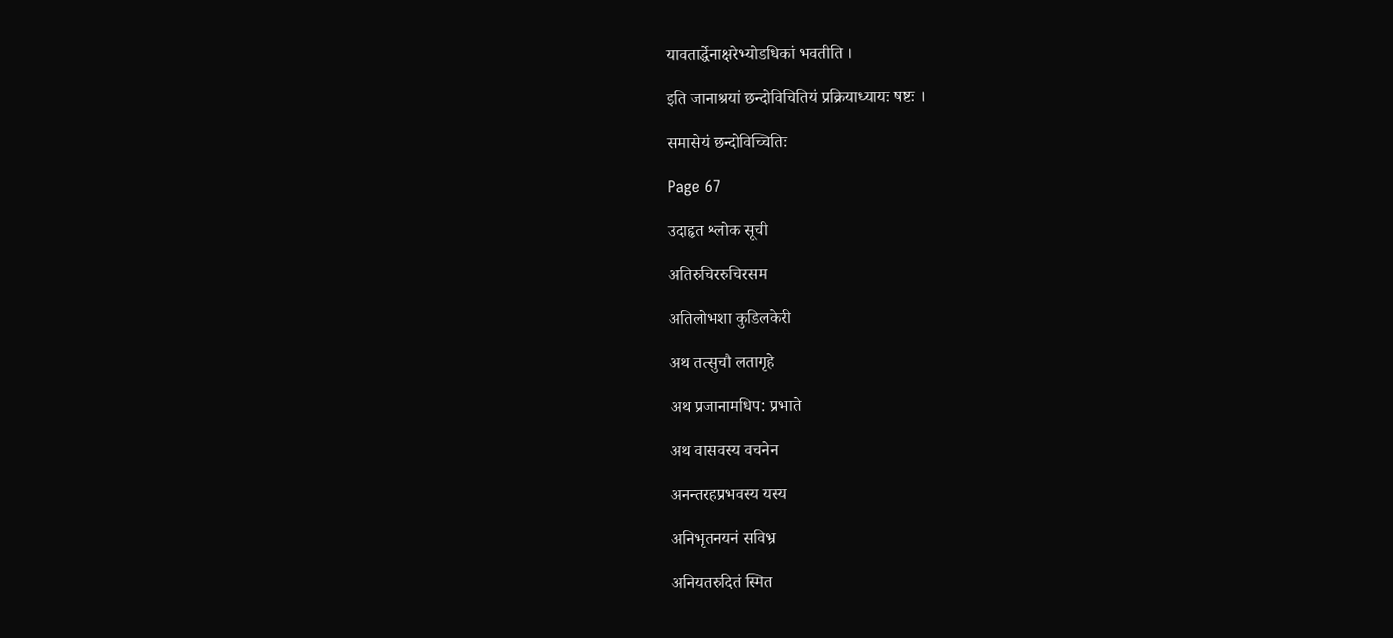यावतार्द्धेनाक्षरेभ्योडधिकां भवतीति ।

इति जानाश्रयां छन्दोविचितियं प्रक्रियाध्यायः षष्टः ।

समासेयं छन्दोविच्चितिः

Page 67

उदाहृत श्लोक सूची

अतिरुचिररुचिरसम

अतिलोभशा कुडिलकेरी

अथ तत्सुचौ लतागृहे

अथ प्रजानामधिप: प्रभाते

अथ वासवस्य वचनेन

अनन्तरहप्रभवस्य यस्य

अनिभृतनयनं सविभ्र

अनियतरुदितं स्मित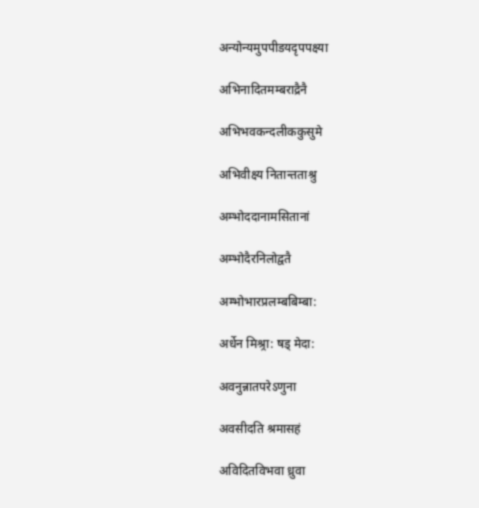अन्योन्यमुपपीडयदृपपक्ष्या

अभिनादितमम्बराद्रैनै

अभिभवकन्दलीककुसुमे

अभिवीक्ष्य नितान्तताश्रु

अम्भोददानामसितानां

अम्भोदैरनिलोद्वतै

अम्भोभारप्रलम्बबिम्बा:

अर्धेन मिश्र्रा: षड् मेदा:

अवनुन्नातपरेऽणुना

अवसीदति श्रमासहं

अविदितविभवा ध्रुवा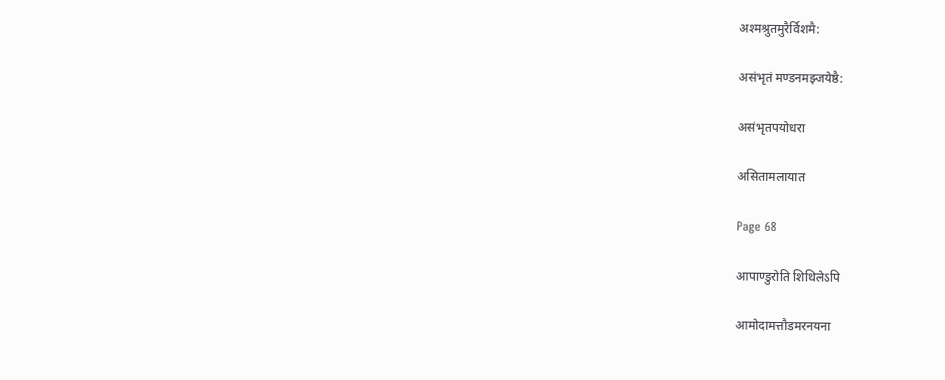अश्मश्रुतमुरैर्विशमै:

असंभृतं मण्डनमझ्जयेष्ठै:

असंभृतपयोधरा

असितामलायात

Page 68

आपाण्डुरोति शिथिलेऽपि

आमोदामत्तौडमरनयना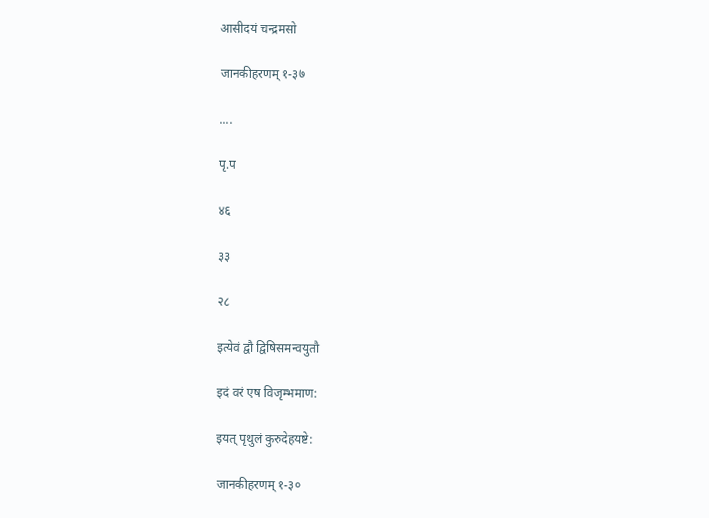आसीदयं चन्द्रमसो

जानकीहरणम् १-३७

....

पृ.प

४६

३३

२८

इत्येवं द्वौ द्विषिसमन्वयुतौ

इदं वरं एष विजृम्भमाण:

इयत् पृथुलं कुरुदेहयष्टे:

जानकीहरणम् १-३०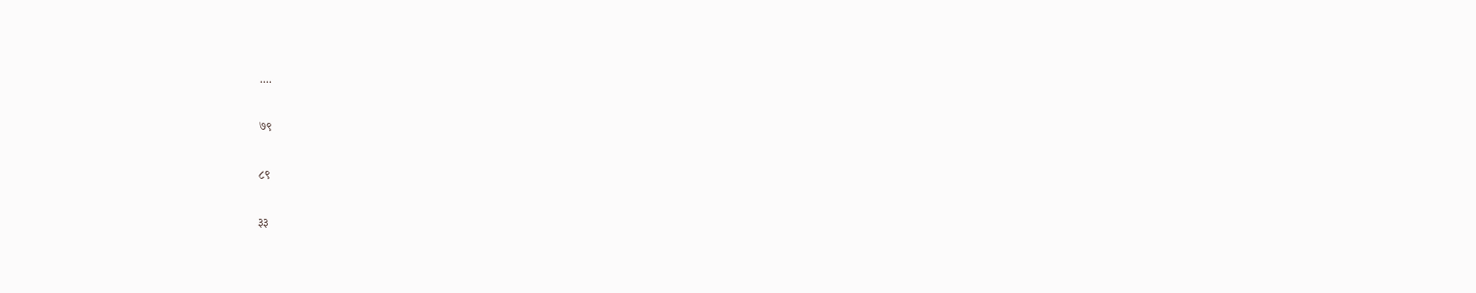....

७९

८९

३३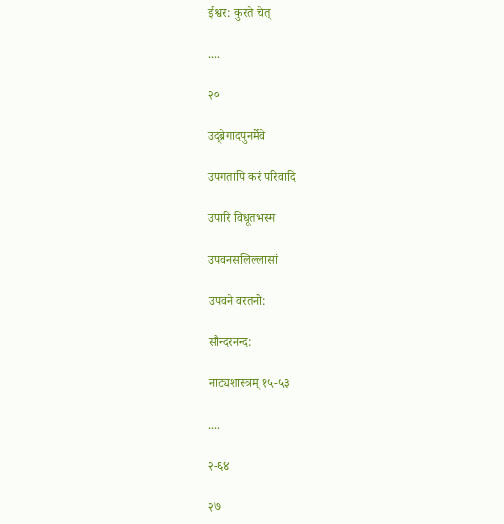ईश्वर: कुरते चेत्

....

२०

उद्ब्रेगादपुनर्मेवे

उपगतापि करं परिवादि

उपारि विधूतभस्म

उपवनसलिल्लासां

उपवने वरतनो:

सौन्दरनन्द:

नाट्यशास्त्रम् १५-५३

....

२-६४

२७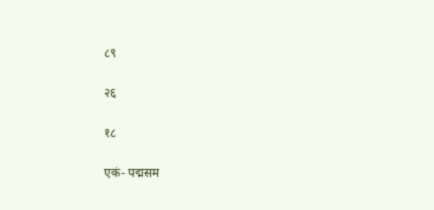८९

२६

१८

एकं- पद्मसम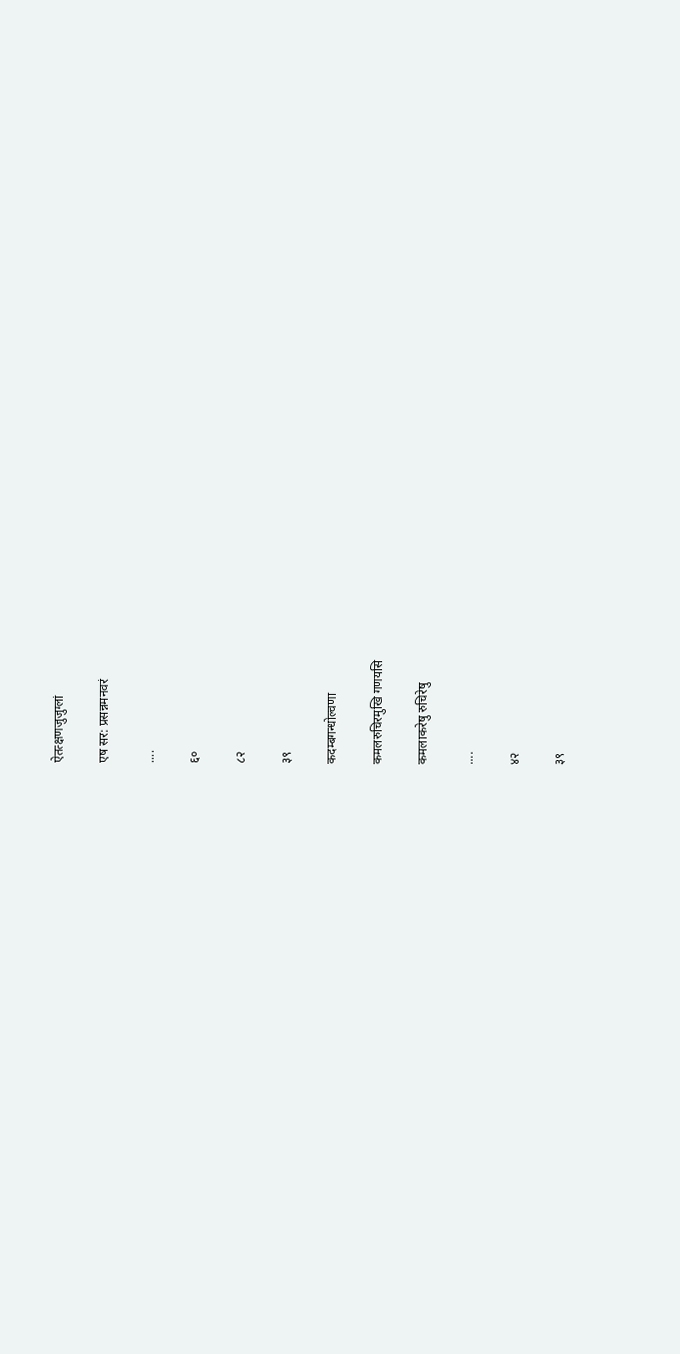ऐतत्क्षणजुजुग्लां

एष सर: प्रसन्नमनवरं

....

६०

८२

३९

कदम्बगन्धोल्वणा

कमलरुचिरमुखि गणयसि

कमलाकरेषु रुचिरेषु

....

४२

३९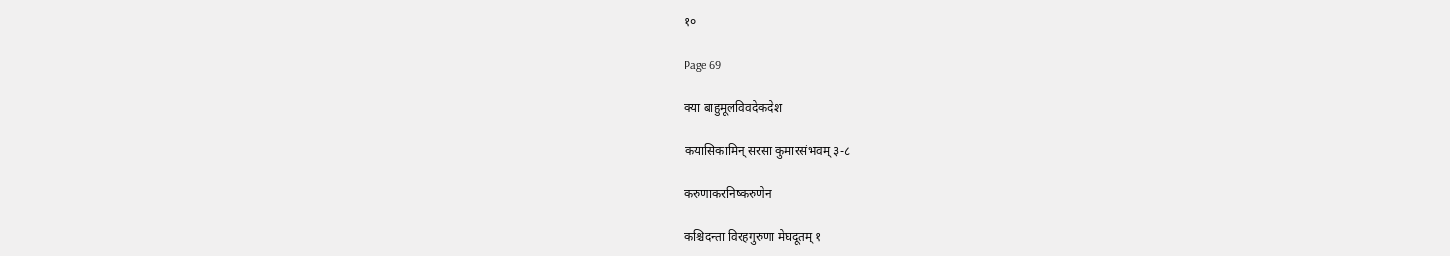१०

Page 69

क्या बाहुमूलविवदेकदेश

कयासिकामिन् सरसा कुमारसंभवम् ३-८

करुणाकरनिष्करुणेन

कश्चिदन्ता विरहगुरुणा मेघदूतम् १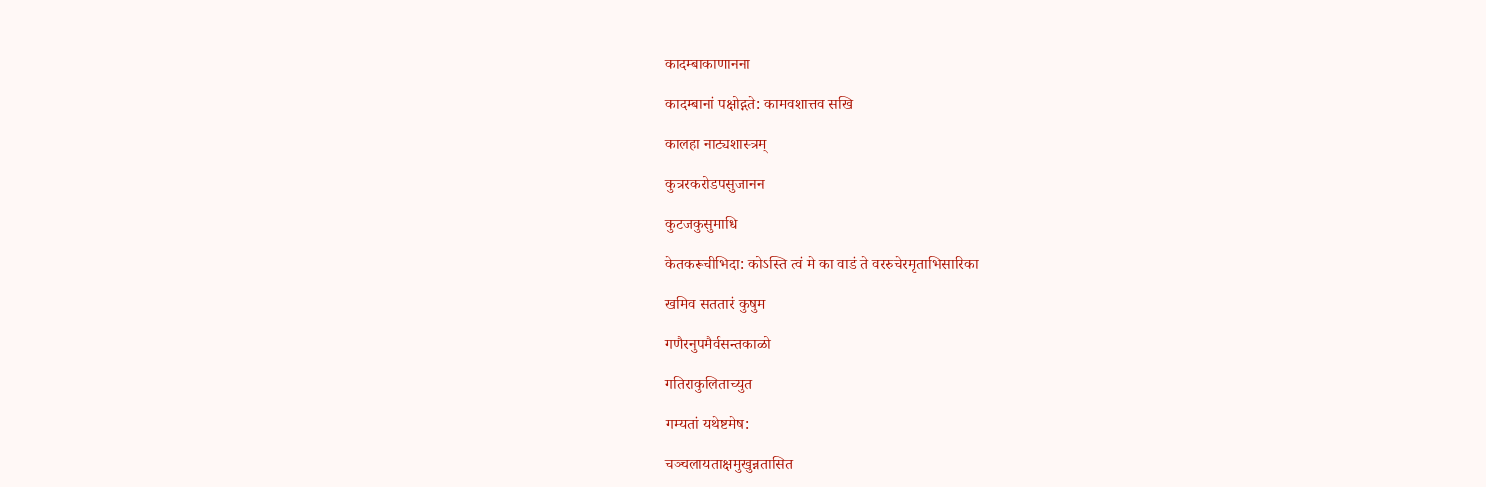कादम्बाकाणानना

कादम्बानां पक्षोद्गते: कामवशात्तव सखि

कालहा नाट्यशास्त्रम्

कुत्ररकरोडपसुजानन

कुटजकुसुमाधि

केतकरूचीभिदा: कोऽस्ति त्वं मे का वाडं ते वररुचेरमृताभिसारिका

खमिव सततारं कुषुम

गणैरनुपमैर्वसन्तकाळो

गतिराकुलिताच्युत

गम्यतां यथेष्टमेष:

चञ्चलायताक्षमुखुन्नतासित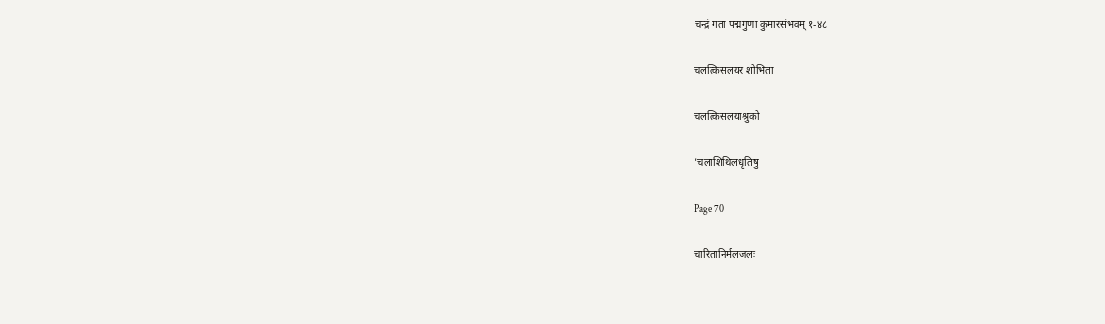चन्द्रं गता पद्मगुणा कुमारसंभवम् १-४८

चलत्किसलयर शोभिता

चलत्किसलयाश्रुको

'चलाशिथिलधृतिषु

Page 70

चारितानिर्मलजलः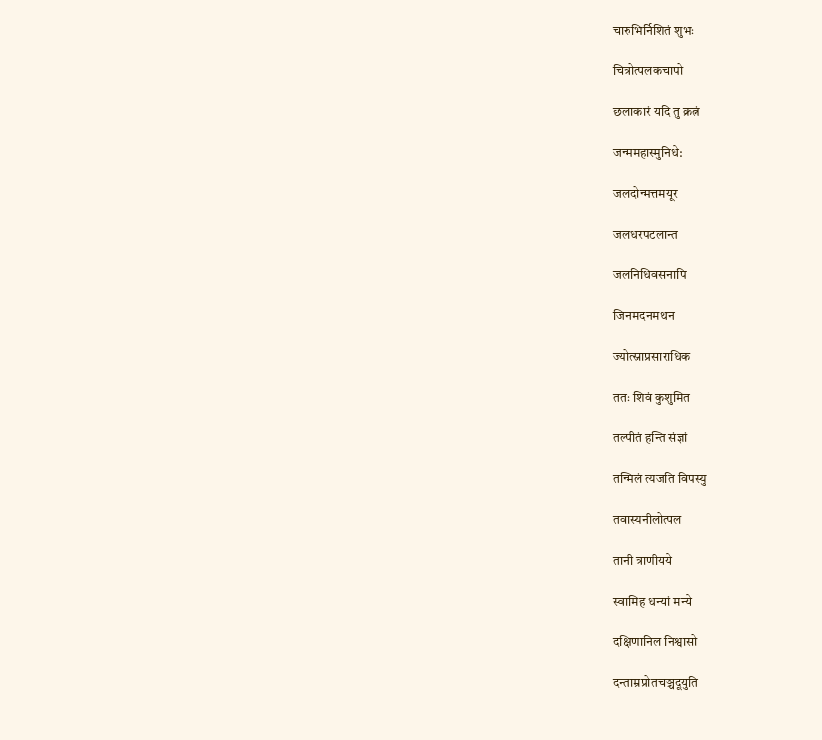चारुभिर्निशितं शुभः

चित्रोत्पलकचापो

छलाकारं यदि तु क्रत्नं

जन्ममहास्मुनिधे:

जलदोन्मत्तमयूर

जलधरपटलान्त

जलनिधिवसनापि

जिनमदनमथन

ज्योत्स्नाप्रसाराधिक

ततः शिवं कुशुमित

तल्पीतं हन्ति संज्ञां

तन्मिलं त्यजति विपस्यु

तवास्यनीलोत्पल

तानी त्राणीयये

स्वामिह धन्यां मन्ये

दक्षिणानिल निश्वासो

दन्ताम्रप्रोतचञ्चदूयुति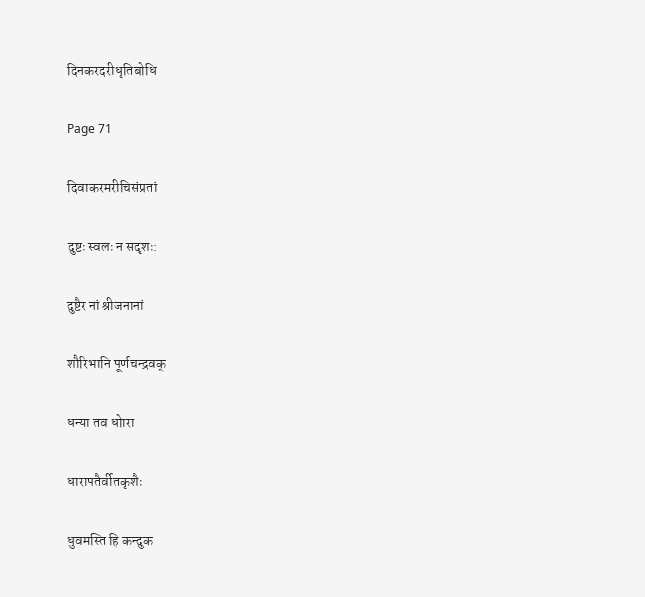दिनकरदरीधृतिबोधि

Page 71

दिवाकरमरीचिसंप्रतां

दुष्टः स्वलः न सदृशः:

दुष्टैर नां श्रीजनानां

शौरिभानि पूर्णचन्द्रवक्

धन्या तव धोारा

धारापतैर्वीतकृशैः

धुवमस्ति हि कन्दुक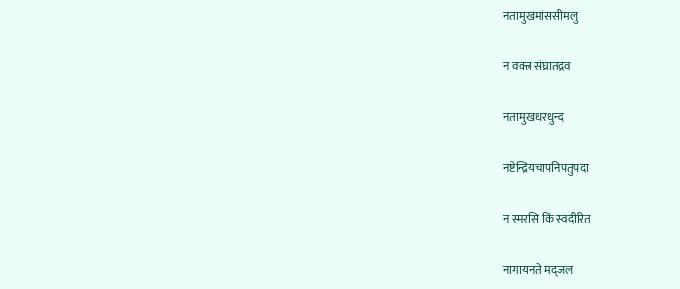नतामुखमांससीमलु

न वक्त्र संघ्रातद्रव

नतामुखधरधुन्द

नष्टेन्द्रियचापनिपतुपदा

न स्मरसि किं स्वदीरित

नागायनते मद्जल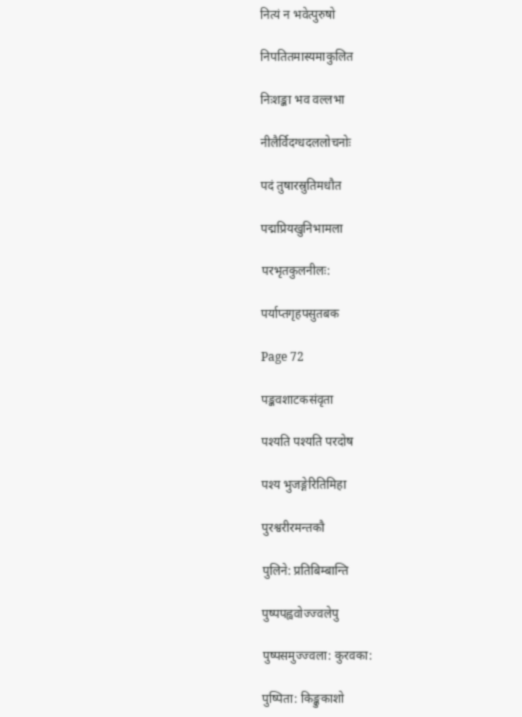नित्यं न भवेत्पुरुषो

निपतितमास्यमाकुलित

निःशङ्का भव वल्लभा

नीलैर्विदग्धदललोचनोः

पदं तुषारस्रुतिमधौत

पद्मप्रियखुनिभामला

परभृतकुलनीलः:

पर्याप्तगृहपसुतबक

Page 72

पङ्कवशाटकसंवृता

पश्यति पश्यति परदोष

पश्य भुजङ्गेरितिमिहा

पुरश्वरीरमन्तकौ

पुलिने: प्रतिबिम्बान्ति

पुष्पपह्ववोज्ज्वलेपु

पुष्पसमुज्ज्वला: कुरवका:

पुष्पिता: किङ्कुकाशो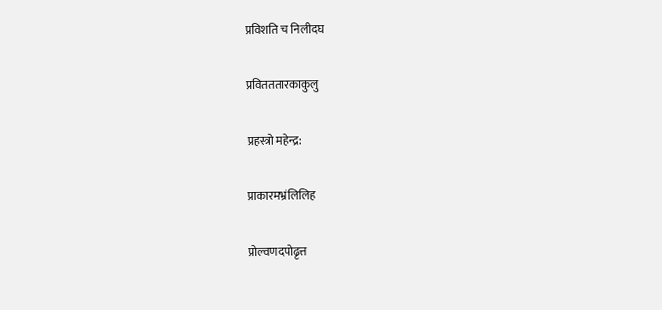प्रविशति च निलीदघ

प्रवितततारकाकुलु

प्रहस्त्रो महेन्द्र:

प्राकारमभ्रंलिलिह

प्रोल्वणदपोढृत्त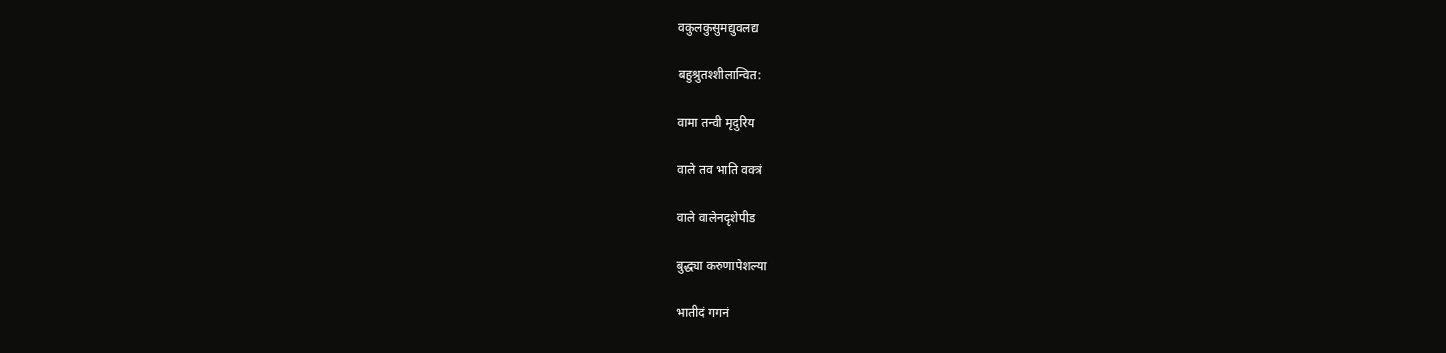वकुलकुसुमद्युवलद्य

बहुश्रुतश्शीलान्वित:

वामा तन्वी मृदुरिय

वाले तव भाति वक्त्रं

वाले वालेनदृशेपीड

बुद्ध्या करुणापेशल्या

भातीदं गगनं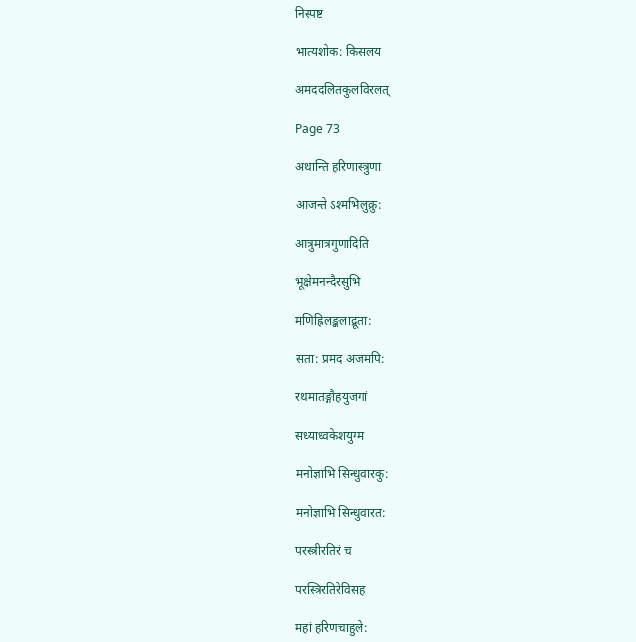निस्पष्ट

भात्यशोक: किसलय

अमददलितकुलविरलत्

Page 73

अथान्ति हरिणास्त्रुणा

आजन्ते ऽश्मभिलुक्रु:

आत्रुमात्रगुणादिति

भूक्षेमनन्दैरसुभि

मणिह्रिलङ्कलाद्रूता:

सता: प्रमद अजमपि:

रथमातङ्गौहयुजगां

सध्याध्वकेशयुग्म

मनोज्ञाभि सिन्धुवारकु:

मनोज्ञाभि सिन्धुवारत:

परस्त्रीरतिरं च

परस्त्रिरतिरेविसह

महां हरिणचाहुले: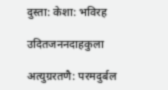दुस्ता: केशा: भविरह

उदितजननदाहकुला

अत्युग्ररतणै: परमदुर्बल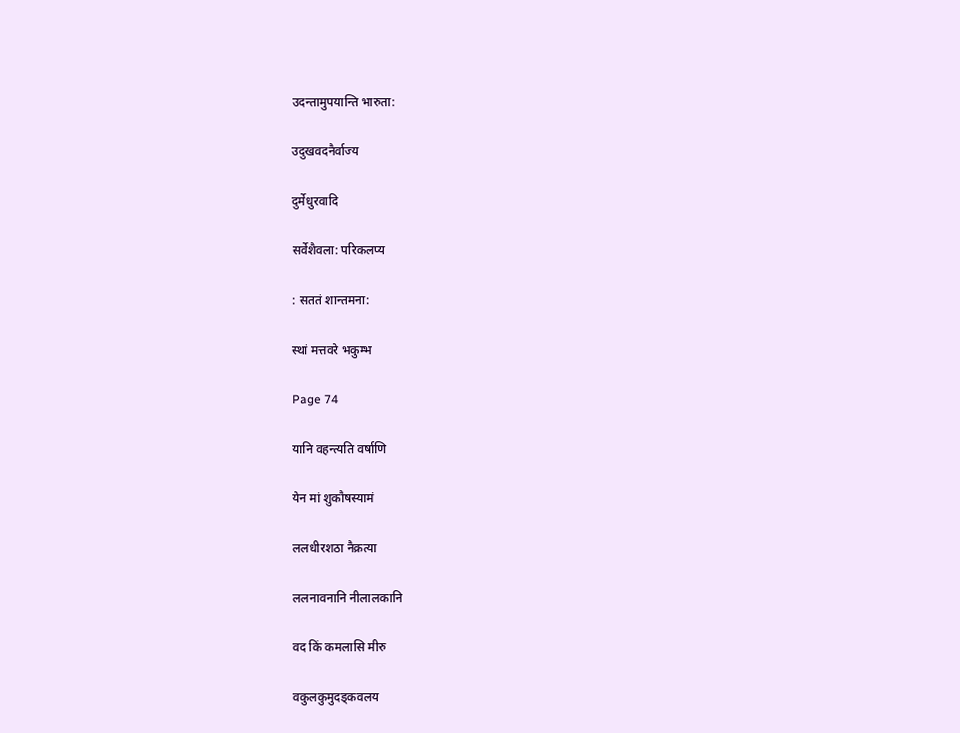उदन्तामुपयान्ति भारुता:

उदुखवदनैर्वाज्य

दुर्मेधुरवादि

सर्वेशैवला: परिकलप्य

: सततं शान्तमना:

स्थां मत्तवरे भकुम्भ

Page 74

यानि वहन्त्यति वर्षाणि

येन मां शुकौषस्यामं

ललधीरशठा नैक्रत्या

ललनावनानि नीलालकानि

वद किं कमलासि मीरु

वकुलकुमुदड्कवलय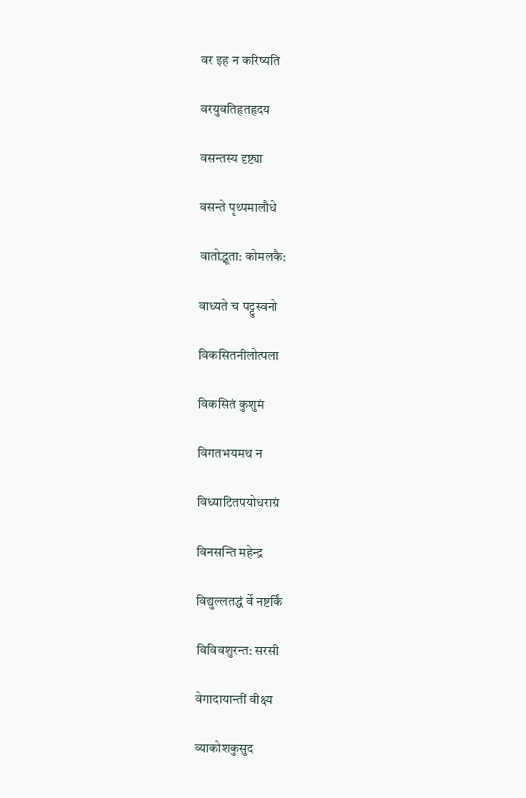वर इह न करिष्यति

वरयुवतिहृतहृदय

वसन्तस्य दृष्ट्या

वसन्ते पृथ्पमालौधे

वातोद्भूता: कोमलकै:

वाध्यते च पट्टुस्वनो

विकसितनीलोत्पला

विकसितं कुशुमं

विगतभयमथ न

विध्याटितपयोधराग्रं

विनसन्ति महेन्द्र

विद्युल्लतद्धं र्वे नष्टर्किं

विविवशुरन्त: सरसी

वेगादायान्तीं वीक्ष्य

व्याकोशकुसुद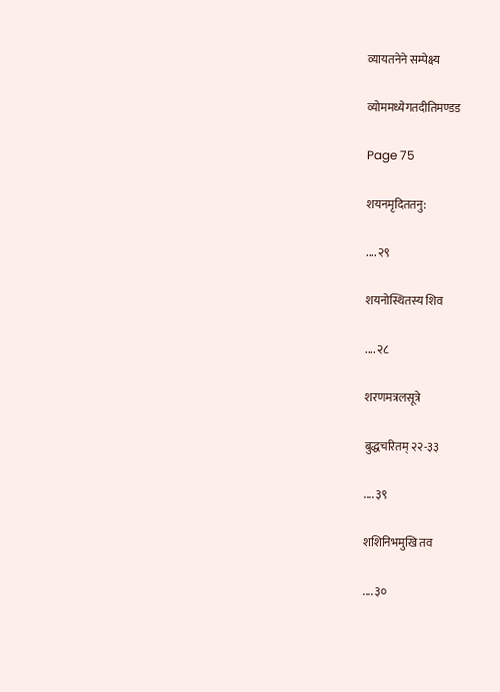व्यायतनेने सम्पेक्ष्य

व्योममध्येगतदीतिमण्डड

Page 75

शयनमृदिततनु:

.... २९

शयनोस्थितस्य शिव

.... २८

शरणमत्रलसूत्रे

बुद्धचरितम् २२-३३

.... ३९

शशिनिभमुखि तव

.... ३०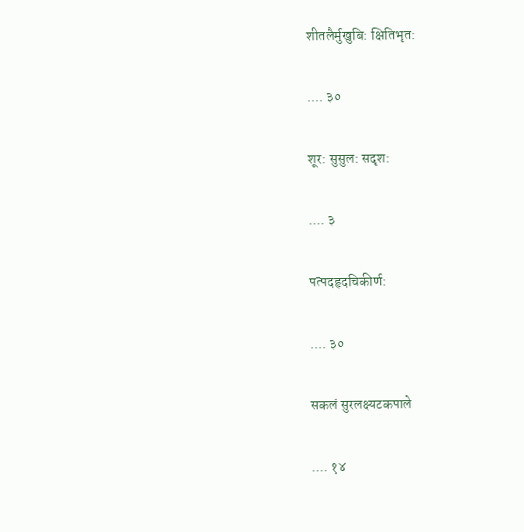शीतलैर्मुखुबि: क्षितिभृत:

.... ३०

शूर: सुसुल: सदृश:

.... ३

पत्पदहृदचिकीर्ण:

.... ३०

सकलं सुरलक्ष्यटकपाले

.... १४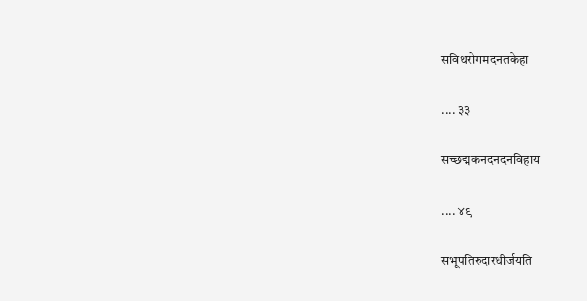सविथरोगमदनतकेहा

.... ३३

सच्छद्मकनदनदनविहाय

.... ४९

सभूपतिरुदारधीर्जयति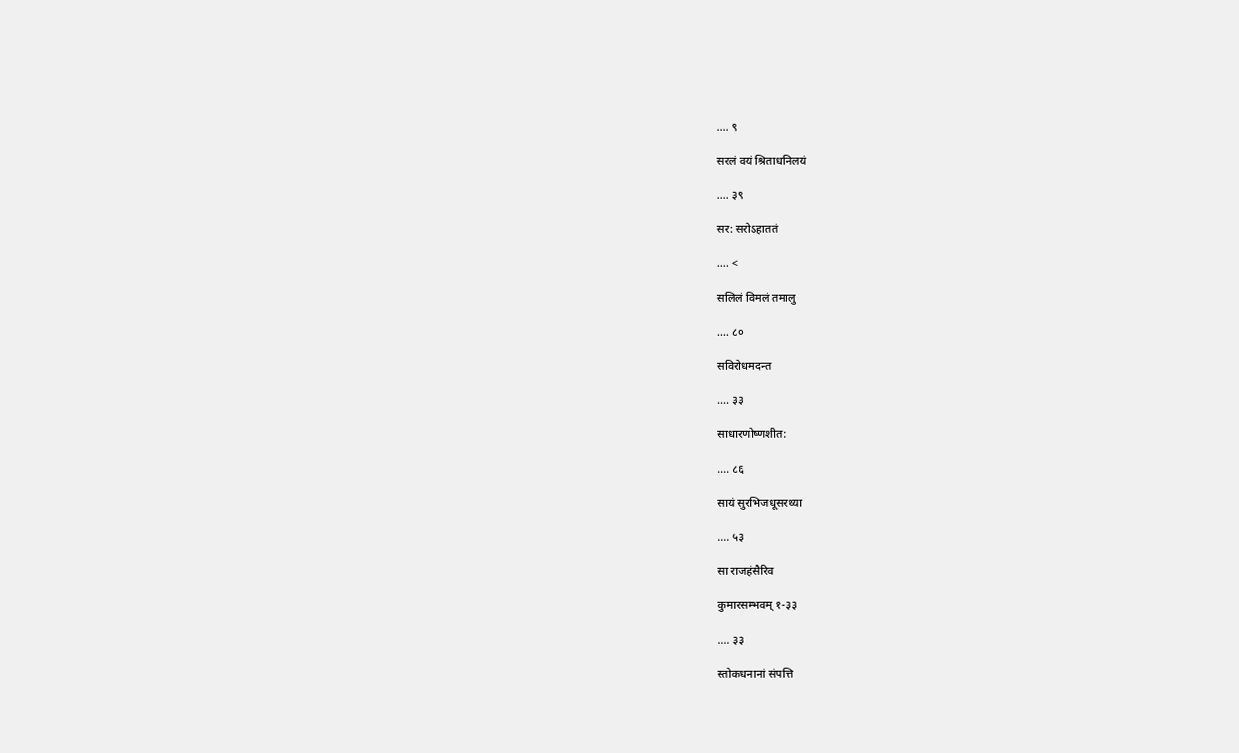.... ९

सरलं वयं श्रिताधनिलयं

.... ३९

सर: सरोऽहाततं

.... <

सलिलं विमलं तमालु

.... ८०

सविरोधमदन्त

.... ३३

साधारणोष्णशीत:

.... ८६

सायं सुरभिजधूसरथ्या

.... ५३

सा राजहंसैरिव

कुमारसम्भवम् १-३३

.... ३३

स्तोकधनानां संपत्ति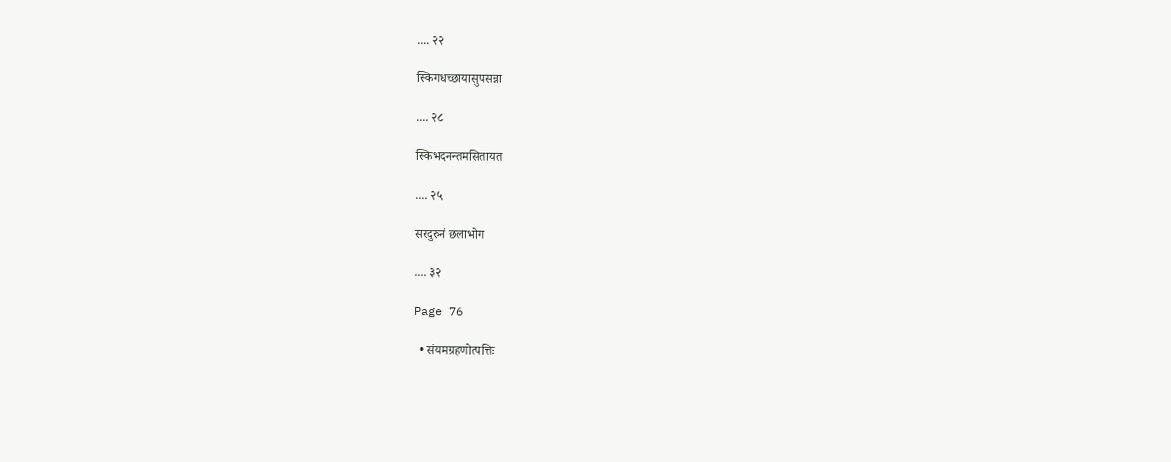.... २२

स्किगधच्छायासुपसन्ना

.... २८

स्किभदनन्तमसितायत

.... २५

सरदुरुनं छलाभोग

.... ३२

Page 76

  • संयमग्रहणोत्पत्तिः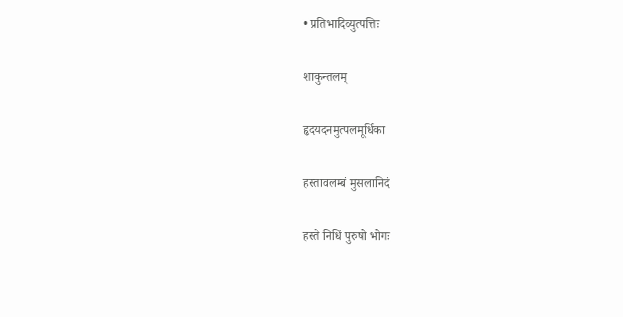• प्रतिभादिव्युत्पत्तिः

शाकुन्तलम्

हृदयदनमुत्पलमूर्धिका

हस्तावलम्बं मुसलानिदं

हस्ते निधिं पुरुषो भोगः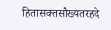हितासक्तसौख्यतरहदे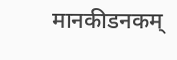मानकीडनकम्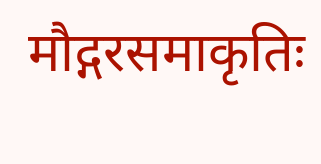मौद्गरसमाकृतिः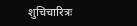शुचिचारित्रः